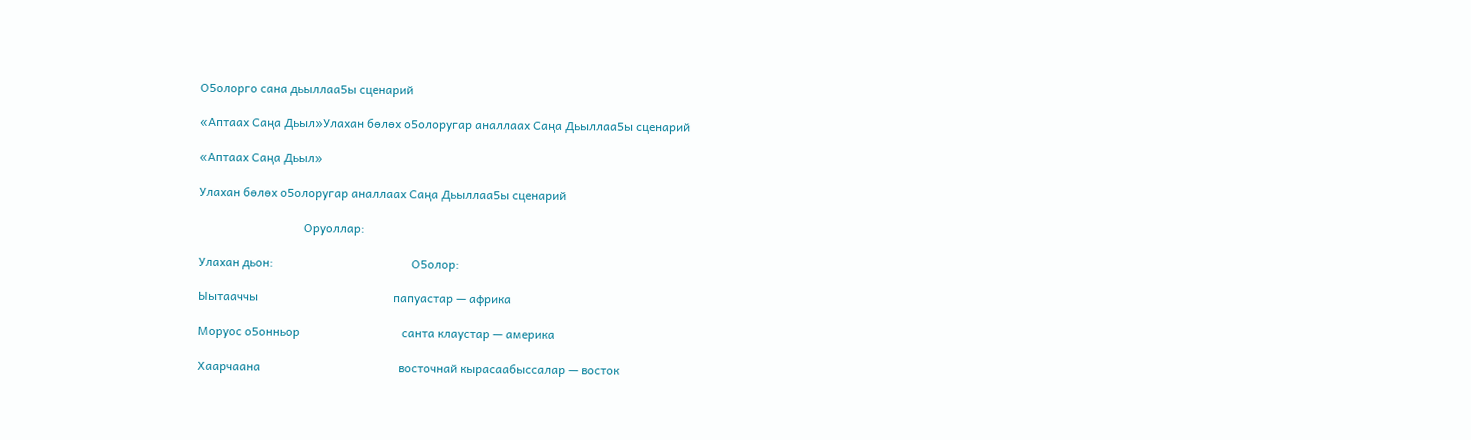О5олорго сана дьыллаа5ы сценарий

«Аптаах Саңа Дьыл»Улахан бөлөх о5олоругар аналлаах Саңа Дьыллаа5ы сценарий

«Аптаах Саңа Дьыл»

Улахан бөлөх о5олоругар аналлаах Саңа Дьыллаа5ы сценарий

                                   Оруоллар:

Улахан дьон:                                              О5олор:

Ыытааччы                                             папуастар — африка

Моруос о5онньор                                  санта клаустар — америка

Хаарчаана                                              восточнай кырасаабыссалар — восток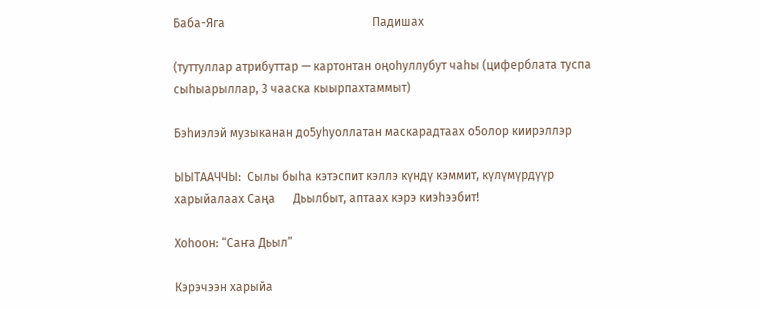Баба-Яга                                                 Падишах

(туттуллар атрибуттар — картонтан оңоhуллубут чаhы (циферблата туспа сыhыарыллар, 3 чааска кыырпахтаммыт)

Бэhиэлэй музыканан до5уhуоллатан маскарадтаах о5олор киирэллэр

ЫЫТААЧЧЫ:  Сылы быhа кэтэспит кэллэ күндү кэммит, күлүмүрдүүр харыйалаах Саңа      Дьылбыт, аптаах кэрэ киэhээбит!

Хоhоон: “Саҥа Дьыл”

Кэрэчээн харыйа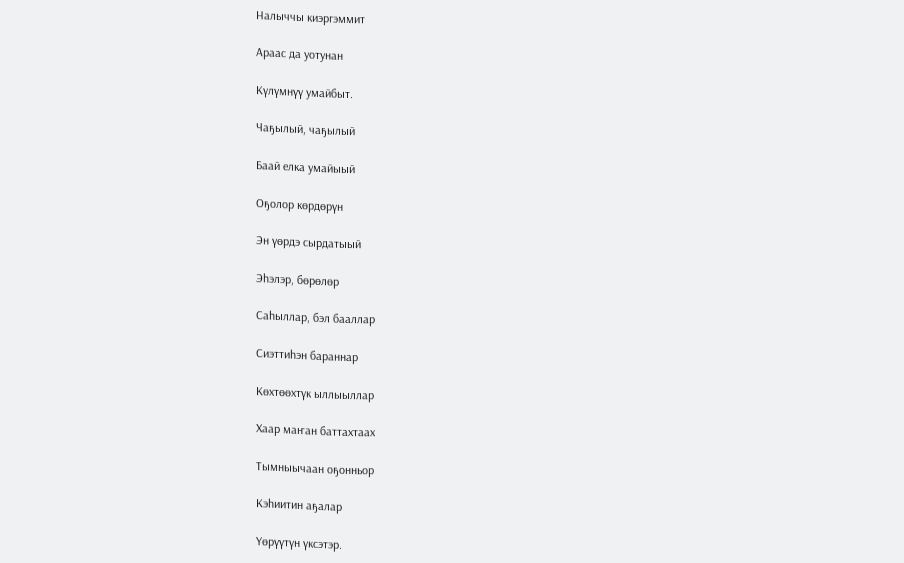Налыччы киэргэммит

Араас да уотунан

Күлүмнүү умайбыт.

Чаҕылый, чаҕылый

Баай елка умайыый

Оҕолор көрдөрүн

Эн үөрдэ сырдатыый

Эһэлэр, бөрөлөр

Саһыллар, бэл бааллар

Сиэттиһэн бараннар

Көхтөөхтүк ыллыыллар

Хаар маҥан баттахтаах

Тымныычаан оҕонньор

Кэһиитин аҕалар

Үөрүүтүн үксэтэр.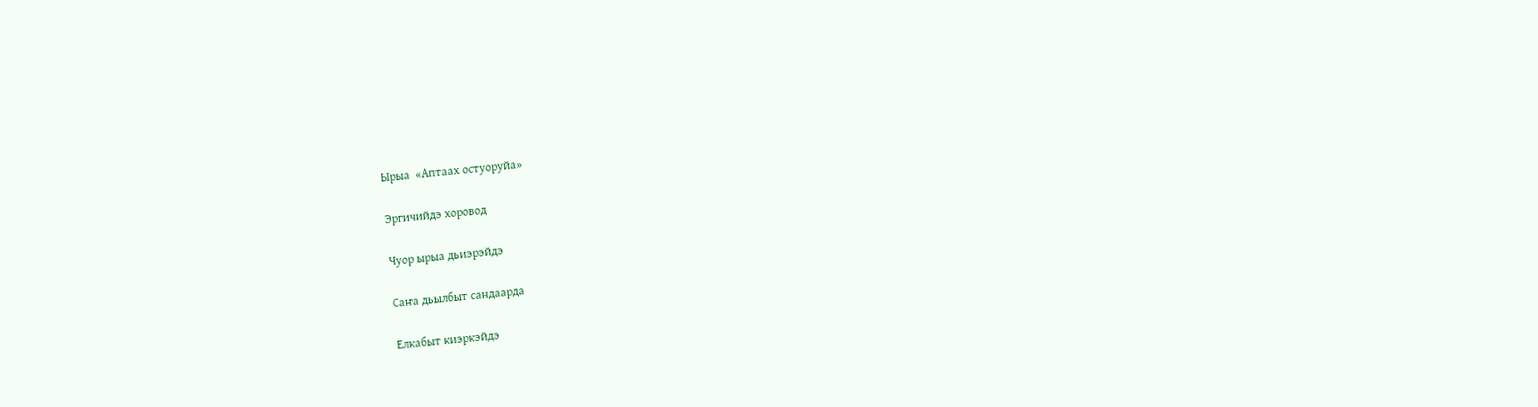Ырыа  «Аптаах остуоруйа»

Эргичийдэ хоровод

Чуор ырыа дьиэрэйдэ

Саҥа дьылбыт сандаарда

Елкабыт киэркэйдэ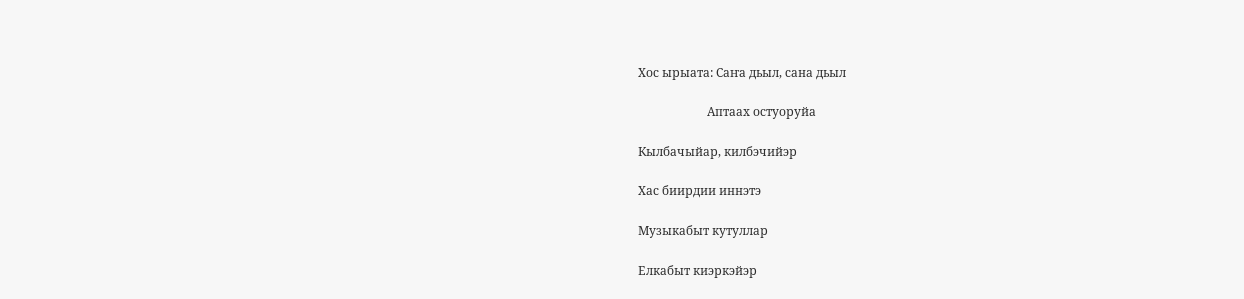Хос ырыата: Саҥа дьыл, сана дьыл

                       Аптаах остуоруйа

Кылбачыйар, килбэчийэр

Хас биирдии иннэтэ

Музыкабыт кутуллар

Елкабыт киэркэйэр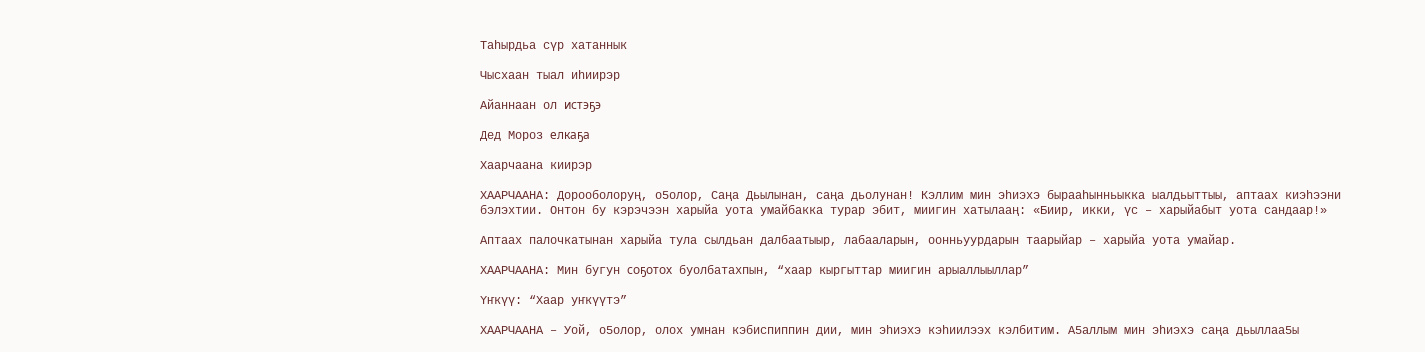Таһырдьа сүр хатаннык

Чысхаан тыал иһиирэр

Айаннаан ол истэҕэ

Дед Мороз елкаҕа

Хаарчаана киирэр

ХААРЧААНА: Дорооболоруң, о5олор, Саңа Дьылынан, саңа дьолунан! Кэллим мин эhиэхэ бырааhынньыкка ыалдьыттыы, аптаах киэhээни бэлэхтии. Онтон бу кэрэчээн харыйа уота умайбакка турар эбит, миигин хатылааң: «Биир, икки, үс – харыйабыт уота сандаар!»

Аптаах палочкатынан харыйа тула сылдьан далбаатыыр, лабааларын, оонньуурдарын таарыйар – харыйа уота умайар.

ХААРЧААНА: Мин бугун соҕотох буолбатахпын, “хаар кыргыттар миигин арыаллыыллар”

Үҥкүү: “Хаар уҥкүүтэ”

ХААРЧААНА – Уой, о5олор, олох умнан кэбиспиппин дии, мин эhиэхэ кэhиилээх кэлбитим. А5аллым мин эhиэхэ саңа дьыллаа5ы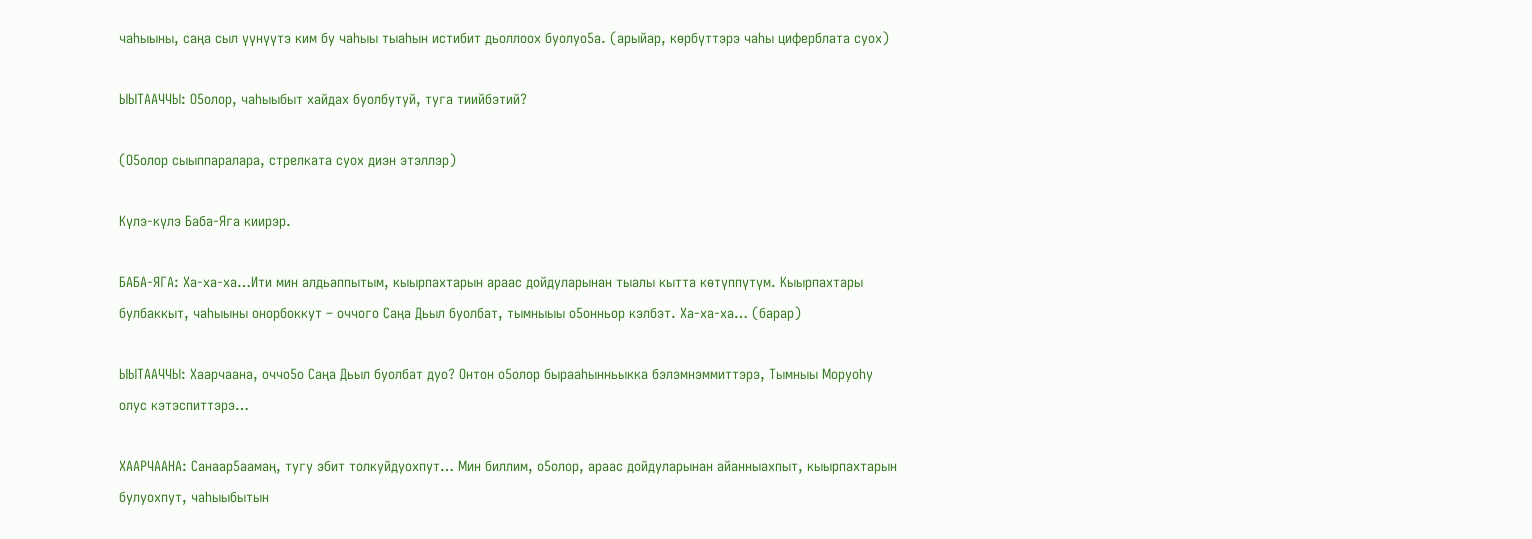чаhыыны, саңа сыл үүнүүтэ ким бу чаhыы тыаhын истибит дьоллоох буолуо5а. (арыйар, көрбүттэрэ чаhы циферблата суох)

ЫЫТААЧЧЫ: О5олор, чаhыыбыт хайдах буолбутуй, туга тиийбэтий?

(О5олор сыыппаралара, стрелката суох диэн этэллэр)

Күлэ-күлэ Баба-Яга киирэр.

БАБА-ЯГА: Ха-ха-ха…Ити мин алдьаппытым, кыырпахтарын араас дойдуларынан тыалы кытта көтүппүтүм. Кыырпахтары булбаккыт, чаhыыны онорбоккут – оччого Саңа Дьыл буолбат, тымныыы о5онньор кэлбэт. Ха-ха-ха… (барар)

ЫЫТААЧЧЫ: Хаарчаана, оччо5о Саңа Дьыл буолбат дуо? Онтон о5олор бырааhынньыкка бэлэмнэммиттэрэ, Тымныы Моруоhу олус кэтэспиттэрэ…

ХААРЧААНА: Санаар5аамаң, тугу эбит толкуйдуохпут… Мин биллим, о5олор, араас дойдуларынан айанныахпыт, кыырпахтарын булуохпут, чаhыыбытын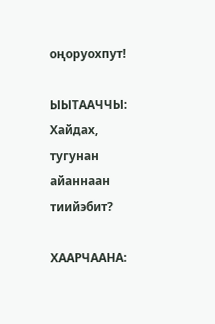оңоруохпут!

ЫЫТААЧЧЫ: Хайдах, тугунан айаннаан тиийэбит?

ХААРЧААНА: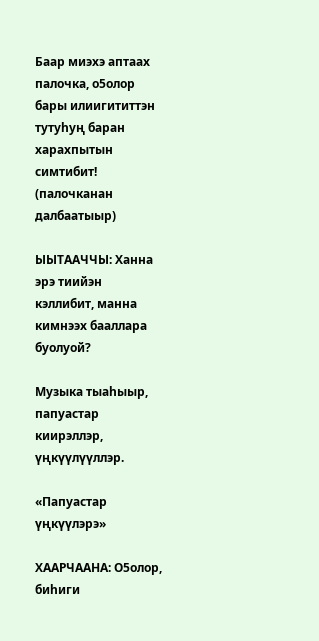Баар миэхэ аптаах палочка, о5олор бары илиигититтэн тутуhуң баран харахпытын симтибит! (палочканан далбаатыыр)

ЫЫТААЧЧЫ: Ханна эрэ тиийэн кэллибит, манна кимнээх бааллара буолуой?

Музыка тыаhыыр, папуастар киирэллэр, үңкүүлүүллэр.

«Папуастар үңкүүлэрэ»

ХААРЧААНА: О5олор, биhиги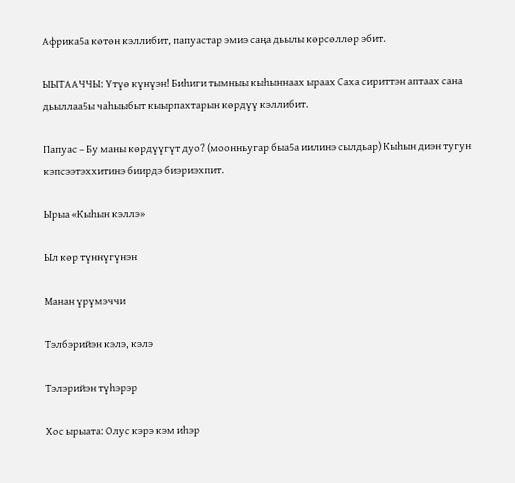Африка5а көтөн кэллибит, папуастар эмиэ саңа дьылы көрсөллөр эбит.

ЫЫТААЧЧЫ: Үтүө күнүэн! Биhиги тымныы кыhыннаах ыраах Саха сириттэн аптаах сана дьыллаа5ы чаhыыбыт кыырпахтарын көрдүү кэллибит.

Папуас – Бу маны көрдүүгүт дуо? (моонньугар быа5а иилинэ сылдьар) Кыhын диэн тугун кэпсээтэххитинэ биирдэ биэриэхпит.

Ырыа «Кыһын кэллэ»

Ыл көр түннүгүнэн

Манан үрүмэччи

Тэлбэрийэн кэлэ, кэлэ

Тэлэрийэн түһэрэр

Хос ырыата: Олус кэрэ кэм иһэр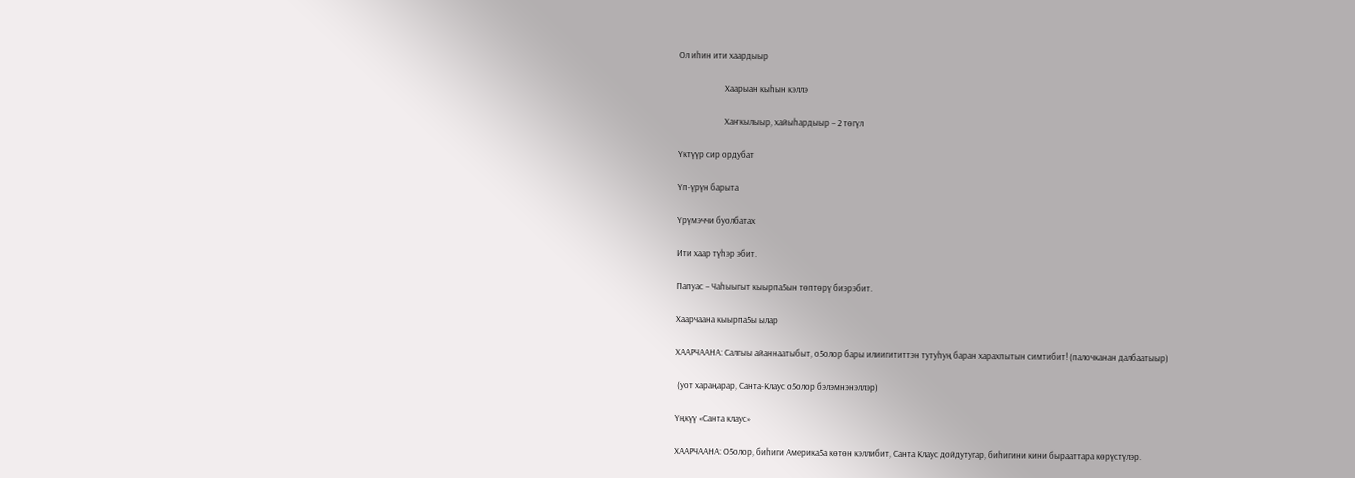Ол иһин ити хаардыыр

                       Хаарыан кыһын кэллэ

                       Хаҥкылыыр, хайыһардыыр – 2 төгүл

Үктүүр сир ордубат

Үп-үрүн барыта

Үрүмэччи буолбатах

Ити хаар түһэр эбит.

Папуас – Чаhыыгыт кыырпа5ын төптөрү биэрэбит.

Хаарчаана кыырпа5ы ылар

ХААРЧААНА: Салгыы айаннаатыбыт, о5олор бары илиигититтэн тутуhуң баран харахпытын симтибит! (палочканан далбаатыыр)

 (уот хараңарар, Санта-Клаус о5олор бэлэмнэнэллэр)

Үңкүү «Санта клаус»

ХААРЧААНА: О5олор, биhиги Америка5а көтөн кэллибит, Санта Клаус дойдутугар, биhигини кини бырааттара көрүстүлэр.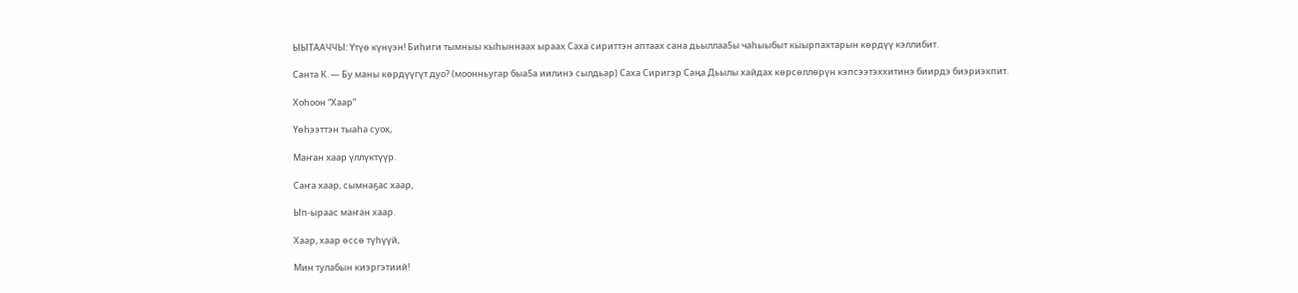ЫЫТААЧЧЫ: Үтүө күнүэн! Биhиги тымныы кыhыннаах ыраах Саха сириттэн аптаах сана дьыллаа5ы чаhыыбыт кыырпахтарын көрдүү кэллибит.

Санта К. — Бу маны көрдүүгүт дуо? (моонньугар быа5а иилинэ сылдьар) Саха Сиригэр Саңа Дьылы хайдах көрсөллөрүн кэпсээтэххитинэ биирдэ биэриэхпит.

Хоhоон “Хаар”

Үөһээттэн тыаһа суох,

Маҥан хаар үллүктүүр.

Саҥа хаар, сымнаҕас хаар,

Ып-ыраас маҥан хаар.

Хаар, хаар өссө түһүүй,

Мин тулабын киэргэтиий!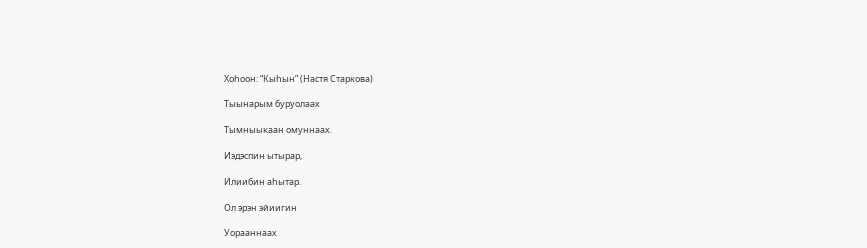Хоһоон: “Кыһын” (Настя Старкова)

Тыынарым буруолаах

Тымныыкаан омуннаах.

Иэдэспин ытырар,

Илиибин аһытар.

Ол эрэн эйиигин

Уорааннаах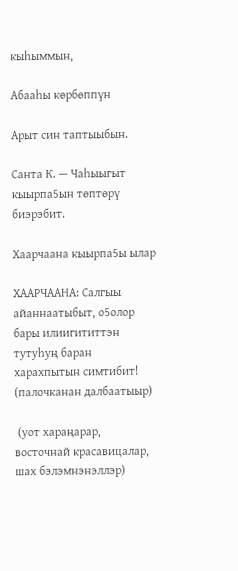кыһыммын,

Абааһы көрбөппүн

Арыт син таптыыбын.

Санта К. — Чаhыыгыт кыырпа5ын төптөрү биэрэбит.

Хаарчаана кыырпа5ы ылар

ХААРЧААНА: Салгыы айаннаатыбыт, о5олор бары илиигититтэн тутуhуң баран харахпытын симтибит! (палочканан далбаатыыр)

 (уот хараңарар, восточнай красавицалар, шах бэлэмнэнэллэр)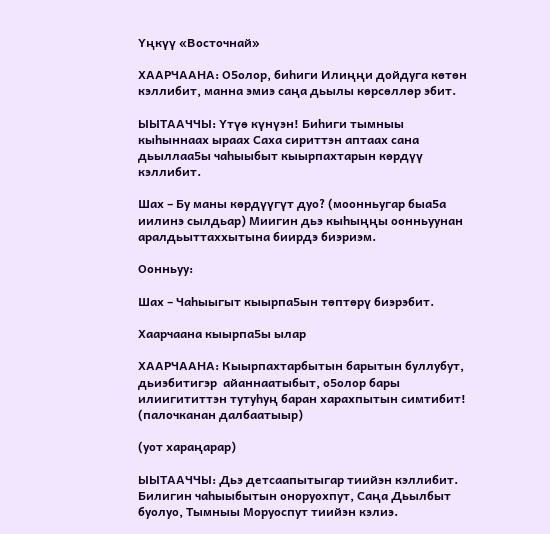Үңкүү «Восточнай»

ХААРЧААНА: О5олор, биhиги Илиңңи дойдуга көтөн кэллибит, манна эмиэ саңа дьылы көрсөллөр эбит.

ЫЫТААЧЧЫ: Үтүө күнүэн! Биhиги тымныы кыhыннаах ыраах Саха сириттэн аптаах сана дьыллаа5ы чаhыыбыт кыырпахтарын көрдүү кэллибит.

Шах – Бу маны көрдүүгүт дуо? (моонньугар быа5а иилинэ сылдьар) Миигин дьэ кыhыңңы оонньуунан аралдьыттаххытына биирдэ биэриэм.

Оонньуу:

Шах – Чаhыыгыт кыырпа5ын төптөрү биэрэбит.

Хаарчаана кыырпа5ы ылар

ХААРЧААНА: Кыырпахтарбытын барытын буллубут, дьиэбитигэр  айаннаатыбыт, о5олор бары илиигититтэн тутуhуң баран харахпытын симтибит! (палочканан далбаатыыр)

(уот хараңарар)

ЫЫТААЧЧЫ: Дьэ детсаапытыгар тиийэн кэллибит. Билигин чаhыыбытын оноруохпут, Саңа Дьылбыт буолуо, Тымныы Моруоспут тиийэн кэлиэ.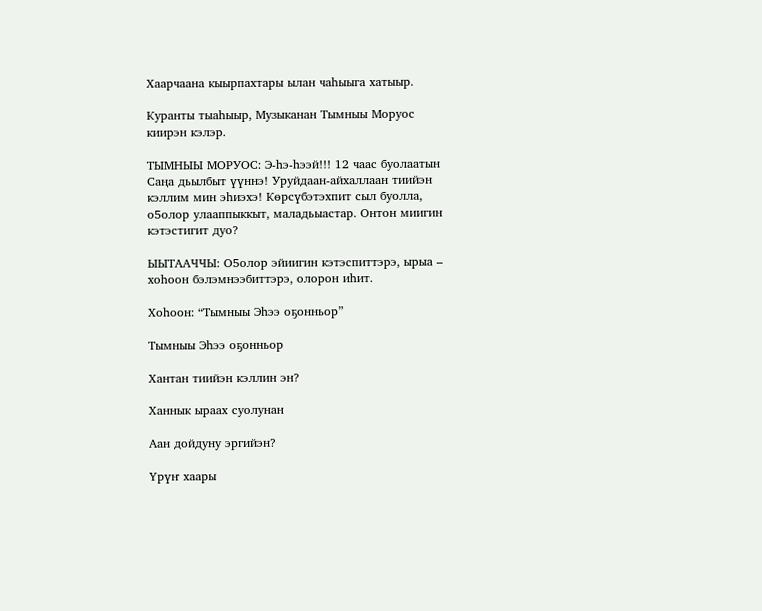Хаарчаана кыырпахтары ылан чаhыыга хатыыр.

Куранты тыаhыыр, Музыканан Тымныы Моруос киирэн кэлэр.

ТЫМНЫЫ МОРУОС: Э-һэ-һээй!!! 12 чаас буолаатын Саңа дьылбыт үүннэ! Уруйдаан-айхаллаан тиийэн кэллим мин эhиэхэ! Көрсүбэтэхпит сыл буолла, о5олор улааппыккыт, маладьыастар. Онтон миигин кэтэстигит дуо?

ЫЫТААЧЧЫ: О5олор эйиигин кэтэспиттэрэ, ырыа – хоhоон бэлэмнээбиттэрэ, олорон иhит.

Хоhоон: “Тымныы Эһээ оҕонньор”

Тымныы Эһээ оҕонньор

Хантан тиийэн кэллин эн?

Ханнык ыраах суолунан

Аан дойдуну эргийэн?

Үрүҥ хаары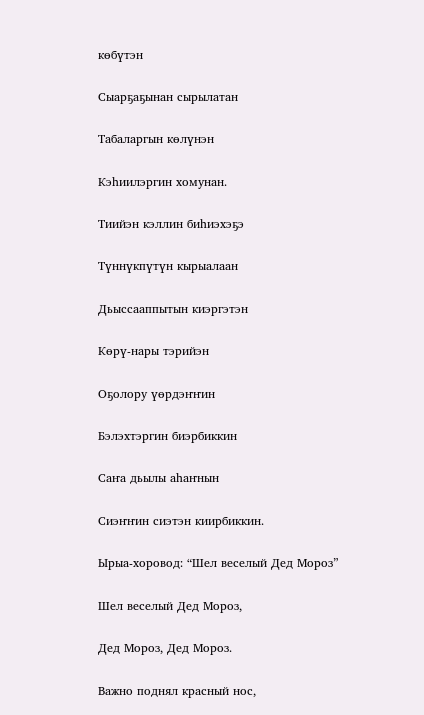көбүтэн

Сыарҕаҕынан сырылатан

Табаларгын көлүнэн

Кэһиилэргин хомунан.

Тиийэн кэллин биһиэхэҕэ

Түннүкпүтүн кырыалаан

Дьыссааппытын киэргэтэн

Көрү-нары тэрийэн

Оҕолору үөрдэҥҥин

Бэлэхтэргин биэрбиккин

Саҥа дьылы аһаҥнын

Сиэҥҥин сиэтэн киирбиккин.

Ырыа-хоровод: “Шел веселый Дед Мороз”

Шел веселый Дед Мороз,

Дед Мороз, Дед Мороз.

Важно поднял красный нос,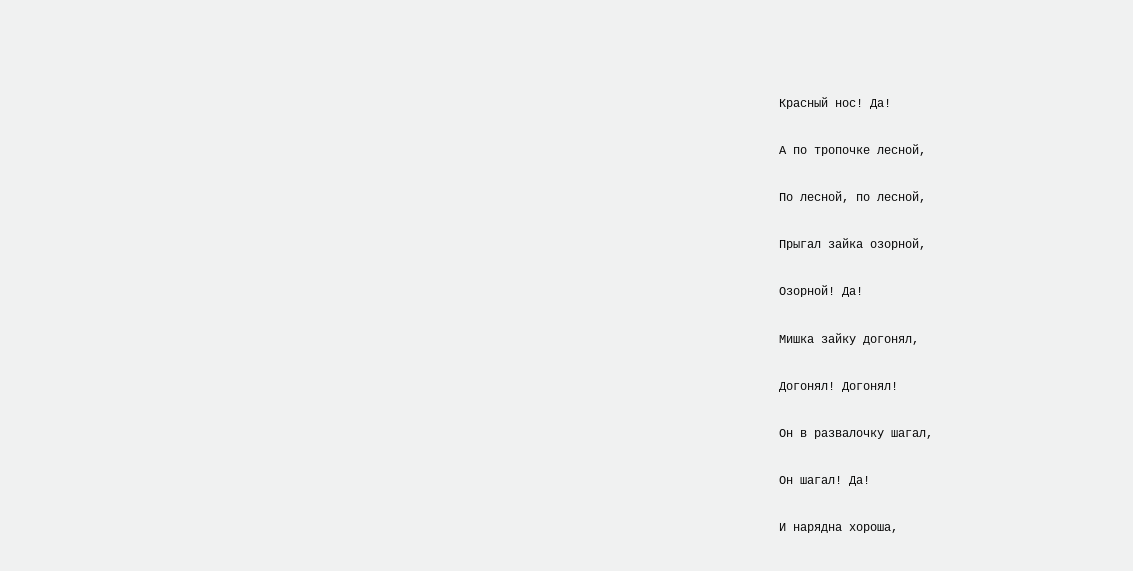Красный нос! Да!

А по тропочке лесной,

По лесной, по лесной,

Прыгал зайка озорной,

Озорной! Да!

Мишка зайку догонял,

Догонял! Догонял!

Он в развалочку шагал,

Он шагал! Да!

И нарядна хороша,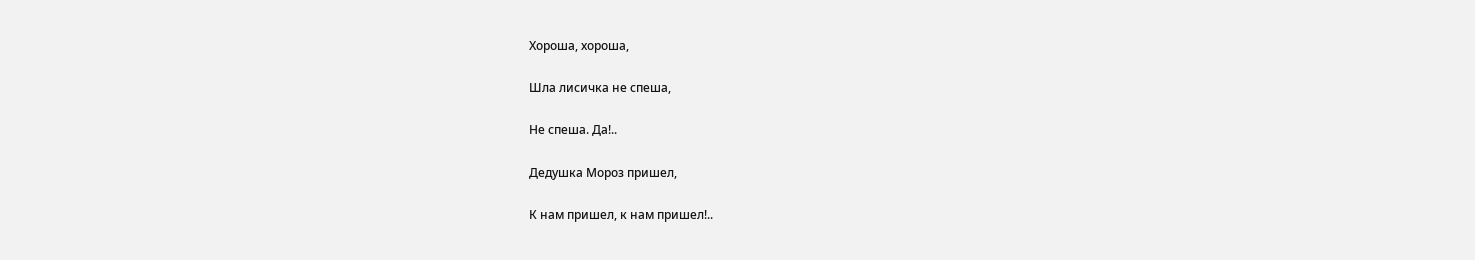Хороша, хороша,

Шла лисичка не спеша,

Не спеша. Да!..

Дедушка Мороз пришел,

К нам пришел, к нам пришел!..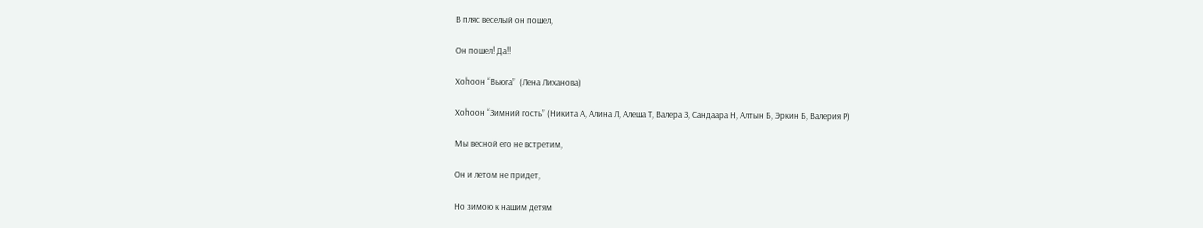В пляс веселый он пошел,

Он пошел! Да!!

Хоһоон “Вьюга”  (Лена Лиханова)

Хоһоон “Зимний гость” (Никита А, Алина Л, Алеша Т, Валера З, Сандаара Н, Алтын Б, Эркин Б, Валерия Р)

Мы весной его не встретим,

Он и летом не придет,

Но зимою к нашим детям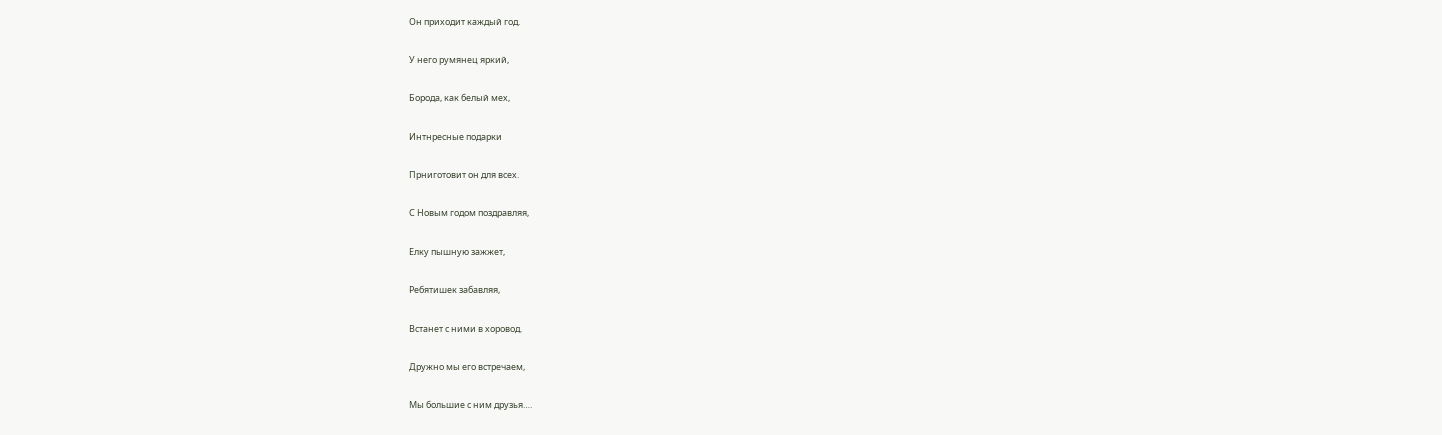Он приходит каждый год.

У него румянец яркий,

Борода, как белый мех,

Интнресные подарки

Прниготовит он для всех.

С Новым годом поздравляя,

Елку пышную зажжет,

Ребятишек забавляя,

Встанет с ними в хоровод.

Дружно мы его встречаем,

Мы большие с ним друзья….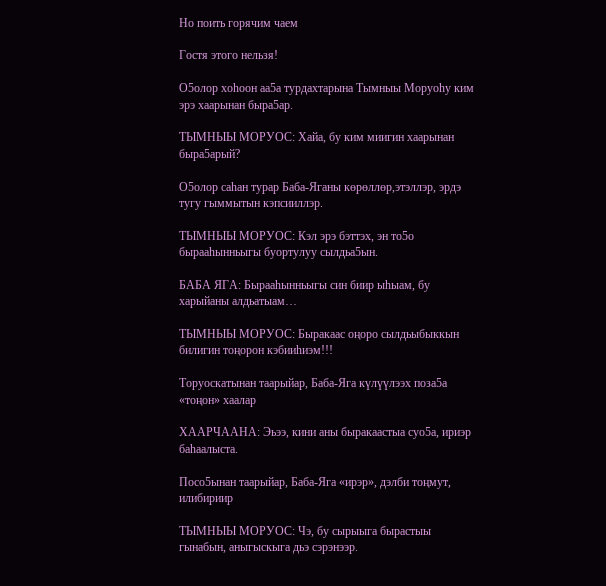Но поить горячим чаем

Гостя этого нельзя!

О5олор хоhоон аа5а турдахтарына Тымныы Моруоhу ким эрэ хаарынан быра5ар.

ТЫМНЫЫ МОРУОС: Хайа, бу ким миигин хаарынан быра5арый?

О5олор саhан турар Баба-Яганы көрөллөр,этэллэр, эрдэ тугу гыммытын кэпсииллэр.

ТЫМНЫЫ МОРУОС: Кэл эрэ бэттэх, эн то5о бырааhынньыгы буортулуу сылдьа5ын.

БАБА ЯГА: Бырааhынньыгы син биир ыhыам, бу харыйаны алдьатыам…

ТЫМНЫЫ МОРУОС: Быракаас оңоро сылдьыбыккын билигин тоңорон кэбииhиэм!!!

Торуоскатынан таарыйар, Баба-Яга күлүүлээх поза5а «тоңон» хаалар

ХААРЧААНА: Эьээ, кини аны быракаастыа суо5а, ириэр баhаалыста.

Посо5ынан таарыйар, Баба-Яга «ирэр», дэлби тоңмут, илибириир

ТЫМНЫЫ МОРУОС: Чэ, бу сырыыга бырастыы гынабын, аныгыскыга дьэ сэрэнээр.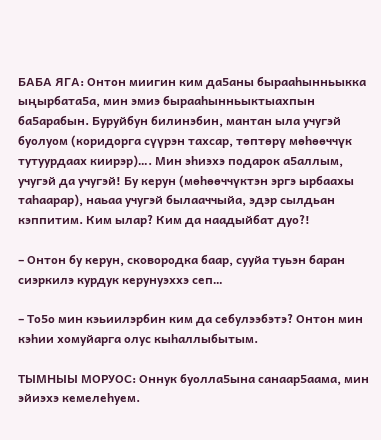БАБА ЯГА: Онтон миигин ким да5аны бырааhынньыкка ыңырбата5а, мин эмиэ бырааhынньыктыахпын ба5арабын. Буруйбун билинэбин, мантан ыла учугэй буолуом (коридорга сүүрэн тахсар, төптөрү мөһөөччүк тутуурдаах киирэр)…. Мин эhиэхэ подарок а5аллым, учугэй да учугэй! Бу керун (мөһөөччүктэн эргэ ырбаахы таhаарар), наьаа учугэй былааччыйа, эдэр сылдьан кэппитим. Ким ылар? Ким да наадыйбат дуо?!

– Онтон бу керун, сковородка баар, сууйа туьэн баран сиэркилэ курдук керунуэххэ сеп…

– То5о мин кэьиилэрбин ким да себулээбэтэ? Онтон мин кэhии хомуйарга олус кыhаллыбытым.

ТЫМНЫЫ МОРУОС: Оннук буолла5ына санаар5аама, мин эйиэхэ кемелеhуем.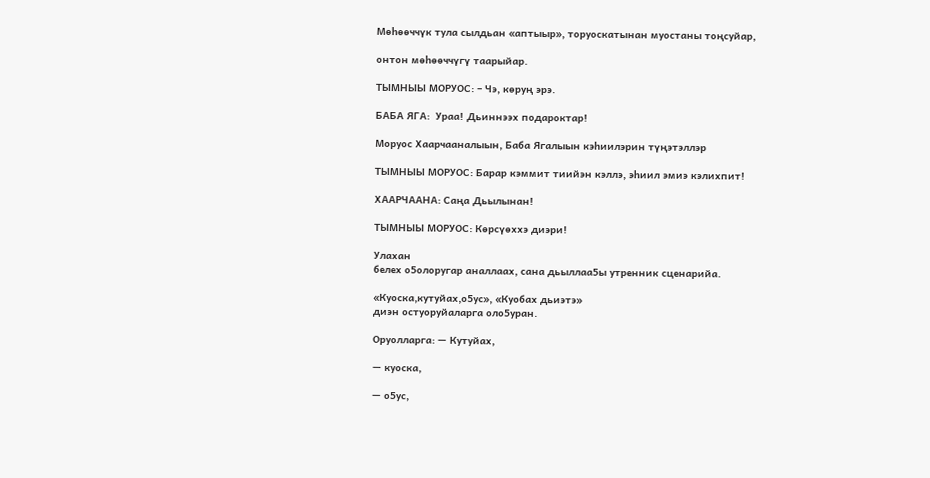Мөһөөччүк тула сылдьан «аптыыр», торуоскатынан муостаны тоңсуйар,

онтон мөһөөччүгү таарыйар.

ТЫМНЫЫ МОРУОС: – Чэ, көруң эрэ.

БАБА ЯГА:  Ураа! Дьиннээх подароктар!

Моруос Хаарчааналыын, Баба Ягалыын кэhиилэрин түңэтэллэр

ТЫМНЫЫ МОРУОС: Барар кэммит тиийэн кэллэ, эhиил эмиэ кэлихпит!

ХААРЧААНА: Саңа Дьылынан!

ТЫМНЫЫ МОРУОС: Көрсүөххэ диэри!

Улахан
белех о5олоругар аналлаах, сана дьыллаа5ы утренник сценарийа.

«Куоска,кутуйах,о5ус», «Куобах дьиэтэ»
диэн остуоруйаларга оло5уран.

Оруолларга: — Кутуйах,

— куоска,

— о5ус,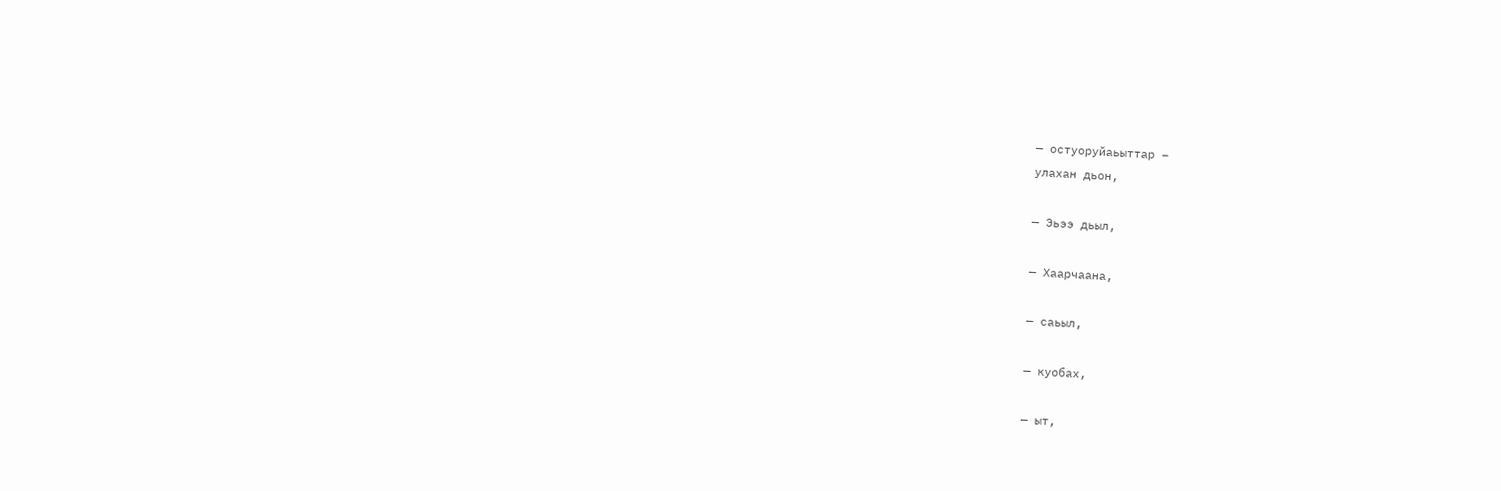— остуоруйаьыттар –
улахан дьон,

— Эьээ дьыл,

— Хаарчаана,

— саьыл,

— куобах,

— ыт,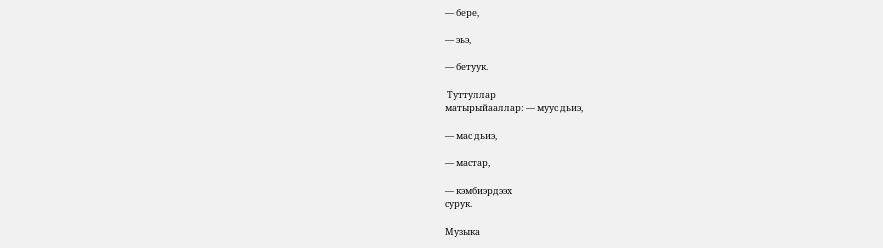— бере,

— эьэ,

— бетуук.

 Туттуллар
матырыйааллар: — муус дьиэ,

— мас дьиэ,

— мастар,

— кэмбиэрдээх
сурук.

Музыка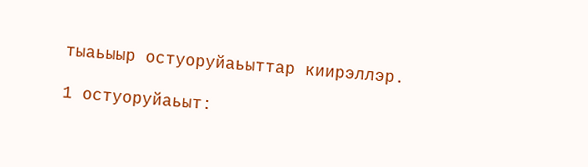тыаьыыр остуоруйаьыттар киирэллэр.

1 остуоруйаьыт: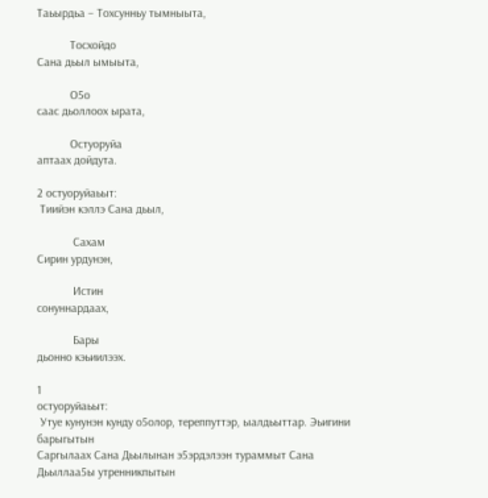Таьырдьа – Тохсунньу тымныыта,

           Тосхойдо
Сана дьыл ымыыта,

           О5о
саас дьоллоох ырата,

           Остуоруйа
аптаах дойдута.

2 остуоруйаьыт:
 Тиийэн кэллэ Сана дьыл,

            Сахам
Сирин урдунэн,

            Истин
сонуннардаах,

            Бары
дьонно кэьиилээх.

1
остуоруйаьыт:
 Утуе кунунэн кунду о5олор, тереппуттэр, ыалдьыттар. Эьигини барыгытын
Саргылаах Сана Дьылынан э5эрдэлээн тураммыт Сана Дьыллаа5ы утренникпытын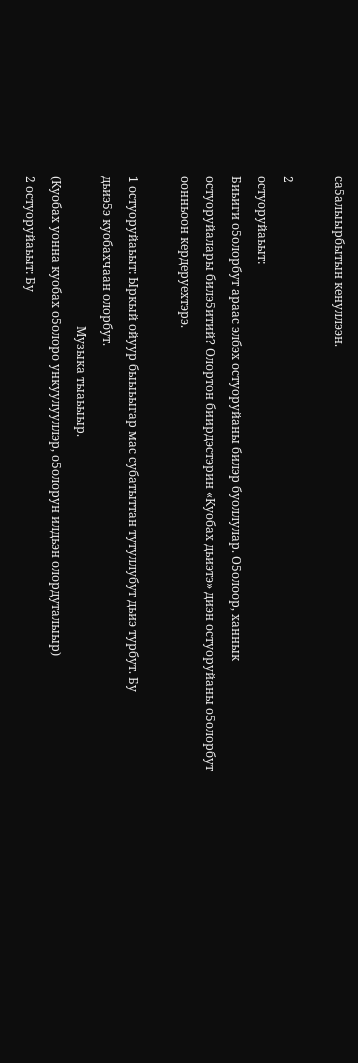са5алыырбытын кенуллээн.

2
остуоруйаьыт:
Биьиги о5олорбут араас элбэх остуоруйаны билэр буоллулар. О5олоор, ханнык
остуоруйалары билэ5итий? Олортон биирдэстэрин «Куобах дьиэтэ» диэн остуоруйаны о5олорбут
оонньоон кердеруехтэрэ.

1 остуоруйаьыт: Ыркый ойуур быыьыгар мас субатыттан тутуллубут дьиэ турбут. Бу
дьиэ5э куобахчаан олорбут.
                                                  Музыка тыаьыыр.
(Куобах уонна куобах о5олоро ункуулууллэр, о5олорун илдьэн олордуталыыр)
2 остуоруйаьыт: Бу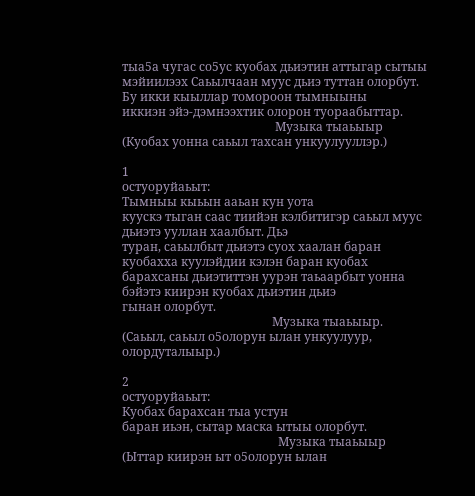тыа5а чугас со5ус куобах дьиэтин аттыгар сытыы
мэйиилээх Саьылчаан муус дьиэ туттан олорбут. Бу икки кыыллар томороон тымныыны
иккиэн эйэ-дэмнээхтик олорон туораабыттар.
                                                   Музыка тыаьыыр
(Куобах уонна саьыл тахсан ункуулууллэр.)

1
остуоруйаьыт:
Тымныы кыьын ааьан кун уота
куускэ тыган саас тиийэн кэлбитигэр саьыл муус дьиэтэ ууллан хаалбыт. Дьэ
туран, саьылбыт дьиэтэ суох хаалан баран куобахха куулэйдии кэлэн баран куобах
барахсаны дьиэтиттэн уурэн таьаарбыт уонна бэйэтэ киирэн куобах дьиэтин дьиэ
гынан олорбут.
                                                  Музыка тыаьыыр.
(Саьыл, саьыл о5олорун ылан ункуулуур, олордуталыыр.)

2
остуоруйаьыт:
Куобах барахсан тыа устун
баран иьэн, сытар маска ытыы олорбут.
                                                    Музыка тыаьыыр
(Ыттар киирэн ыт о5олорун ылан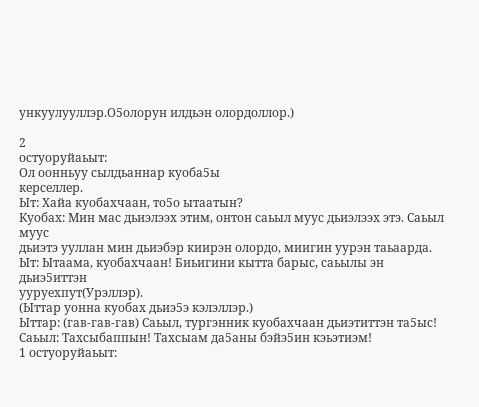ункуулууллэр.О5олорун илдьэн олордоллор.)

2
остуоруйаьыт:
Ол оонньуу сылдьаннар куоба5ы
керселлер.
Ыт: Хайа куобахчаан, то5о ытаатын?
Куобах: Мин мас дьиэлээх этим, онтон саьыл муус дьиэлээх этэ. Саьыл муус
дьиэтэ ууллан мин дьиэбэр киирэн олордо, миигин уурэн таьаарда.
Ыт: Ытаама, куобахчаан! Биьигини кытта барыс, саьылы эн дьиэ5иттэн
ууруехпут(Урэллэр).
(Ыттар уонна куобах дьиэ5э кэлэллэр.)
Ыттар: (гав-гав-гав) Саьыл, тургэнник куобахчаан дьиэтиттэн та5ыс!
Саьыл: Тахсыбаппын! Тахсыам да5аны бэйэ5ин кэьэтиэм!
1 остуоруйаьыт: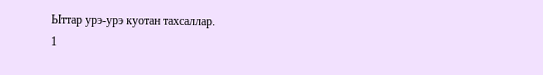Ыттар урэ-урэ куотан тахсаллар.
1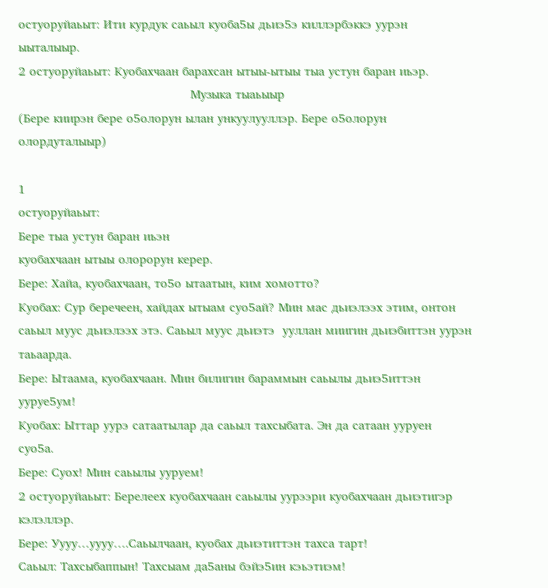остуоруйаьыт: Ити курдук саьыл куоба5ы дьиэ5э киллэрбэккэ уурэн
ыыталыыр.
2 остуоруйаьыт: Куобахчаан барахсан ытыы-ытыы тыа устун баран иьэр.
                                           Музыка тыаьыыр
(Бере киирэн бере о5олорун ылан ункуулууллэр. Бере о5олорун олордуталыыр)

1
остуоруйаьыт:
Бере тыа устун баран иьэн
куобахчаан ытыы олорорун керер.
Бере: Хайа, куобахчаан, то5о ытаатын, ким хомотто?
Куобах: Сур беречеен, хайдах ытыам суо5ай? Мин мас дьиэлээх этим, онтон
саьыл муус дьиэлээх этэ. Саьыл муус дьиэтэ  ууллан миигин дьиэбиттэн уурэн
таьаарда.
Бере: Ытаама, куобахчаан. Мин билигин бараммын саьылы дьиэ5иттэн
ууруе5ум!
Куобах: Ыттар уурэ сатаатылар да саьыл тахсыбата. Эн да сатаан ууруен
суо5а.
Бере: Суох! Мин саьылы ууруем!
2 остуоруйаьыт: Берелеех куобахчаан саьылы уурээри куобахчаан дьиэтигэр
кэлэллэр.
Бере: Уууу…уууу….Саьылчаан, куобах дьиэтиттэн тахса тарт!
Саьыл: Тахсыбаппын! Тахсыам да5аны бэйэ5ин кэьэтиэм!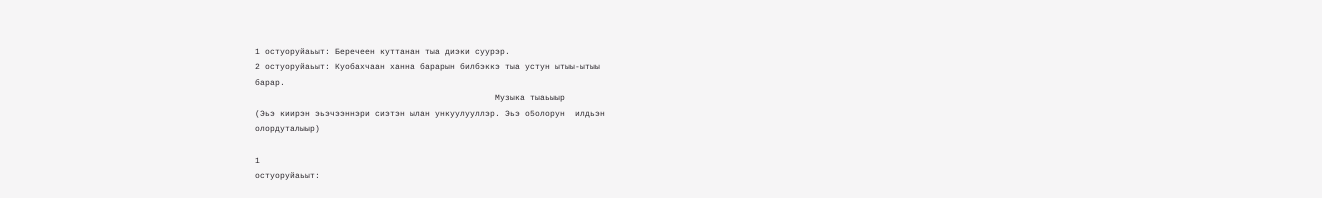1 остуоруйаьыт: Беречеен куттанан тыа диэки суурэр.
2 остуоруйаьыт: Куобахчаан ханна барарын билбэккэ тыа устун ытыы-ытыы
барар.
                                                Музыка тыаьыыр
(Эьэ киирэн эьэчээннэри сиэтэн ылан ункуулууллэр. Эьэ о5олорун  илдьэн
олордуталыыр)

1
остуоруйаьыт: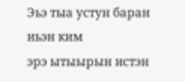Эьэ тыа устун баран иьэн ким
эрэ ытыырын истэн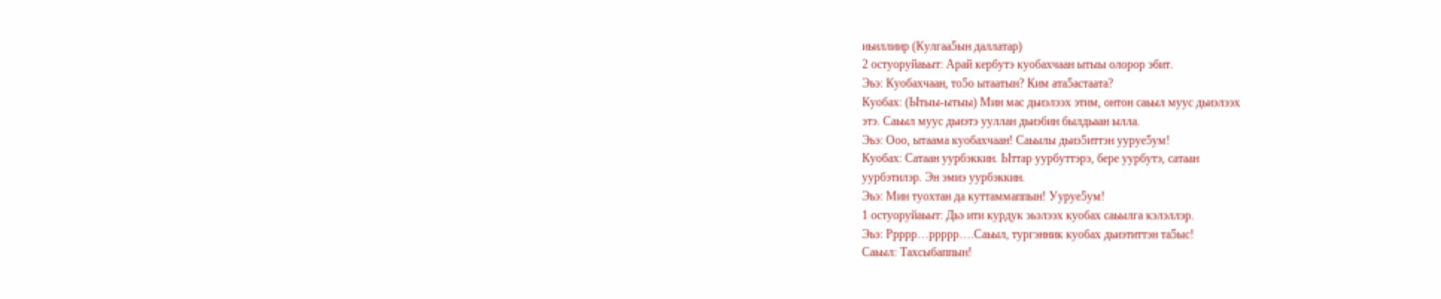иьиллиир (Кулгаа5ын даллатар)
2 остуоруйаьыт: Арай кербутэ куобахчаан ытыы олорор эбит.
Эьэ: Куобахчаан, то5о ытаатын? Ким ата5астаата?
Куобах: (Ытыы-ытыы) Мин мас дьиэлээх этим, онтон саьыл муус дьиэлээх
этэ. Саьыл муус дьиэтэ ууллан дьиэбин былдьаан ылла.
Эьэ: Ооо, ытаама куобахчаан! Саьылы дьиэ5иттэн ууруе5ум!
Куобах: Сатаан уурбэккин. Ыттар уурбуттэрэ, бере уурбутэ, сатаан
уурбэтилэр. Эн эмиэ уурбэккин.
Эьэ: Мин туохтан да куттаммаппын! Ууруе5ум!
1 остуоруйаьыт: Дьэ ити курдук эьэлээх куобах саьылга кэлэллэр.
Эьэ: Ррррр…ррррр….Саьыл, тургэнник куобах дьиэтиттэн та5ыс!
Саьыл: Тахсыбаппын!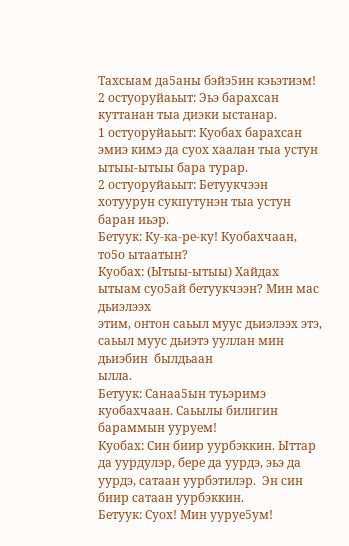Тахсыам да5аны бэйэ5ин кэьэтиэм!
2 остуоруйаьыт: Эьэ барахсан куттанан тыа диэки ыстанар.
1 остуоруйаьыт: Куобах барахсан эмиэ кимэ да суох хаалан тыа устун
ытыы-ытыы бара турар.
2 остуоруйаьыт: Бетуукчээн хотуурун сукпутунэн тыа устун баран иьэр.
Бетуук: Ку-ка-ре-ку! Куобахчаан, то5о ытаатын?
Куобах: (Ытыы-ытыы) Хайдах ытыам суо5ай бетуукчээн? Мин мас дьиэлээх
этим, онтон саьыл муус дьиэлээх этэ, саьыл муус дьиэтэ ууллан мин дьиэбин  былдьаан
ылла.
Бетуук: Санаа5ын туьэримэ куобахчаан. Саьылы билигин бараммын ууруем!
Куобах: Син биир уурбэккин. Ыттар да уурдулэр, бере да уурдэ, эьэ да
уурдэ, сатаан уурбэтилэр.  Эн син биир сатаан уурбэккин.
Бетуук: Суох! Мин ууруе5ум!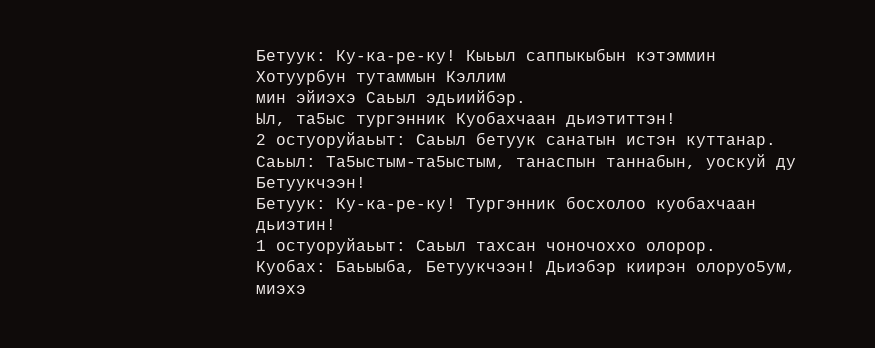Бетуук: Ку-ка-ре-ку! Кыьыл саппыкыбын кэтэммин Хотуурбун тутаммын Кэллим
мин эйиэхэ Саьыл эдьиийбэр.
Ыл, та5ыс тургэнник Куобахчаан дьиэтиттэн!
2 остуоруйаьыт: Саьыл бетуук санатын истэн куттанар.
Саьыл: Та5ыстым-та5ыстым, танаспын таннабын, уоскуй ду Бетуукчээн!
Бетуук: Ку-ка-ре-ку! Тургэнник босхолоо куобахчаан дьиэтин!
1 остуоруйаьыт: Саьыл тахсан чоночоххо олорор.
Куобах: Баьыыба, Бетуукчээн! Дьиэбэр киирэн олоруо5ум, миэхэ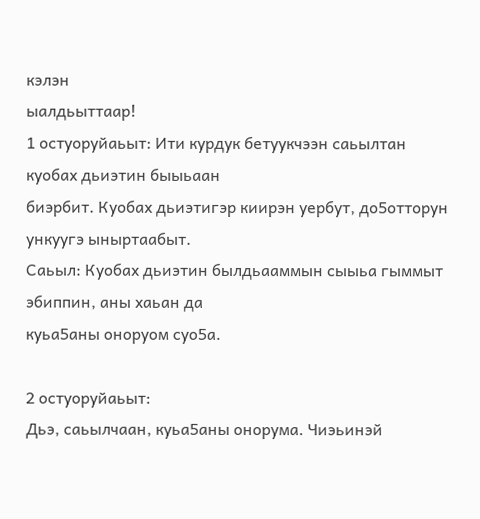кэлэн
ыалдьыттаар!
1 остуоруйаьыт: Ити курдук бетуукчээн саьылтан куобах дьиэтин быыьаан
биэрбит. Куобах дьиэтигэр киирэн уербут, до5отторун ункуугэ ыныртаабыт.
Саьыл: Куобах дьиэтин былдьааммын сыыьа гыммыт эбиппин, аны хаьан да
куьа5аны оноруом суо5а.

2 остуоруйаьыт:
Дьэ, саьылчаан, куьа5аны онорума. Чиэьинэй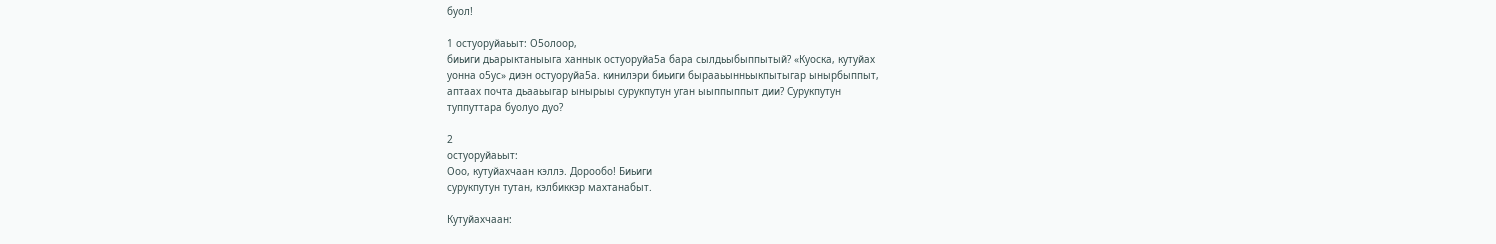буол!

1 остуоруйаьыт: О5олоор,
биьиги дьарыктаныыга ханнык остуоруйа5а бара сылдьыбыппытый? «Куоска, кутуйах
уонна о5ус» диэн остуоруйа5а. кинилэри биьиги бырааьынньыкпытыгар ынырбыппыт,
аптаах почта дьааьыгар ынырыы сурукпутун уган ыыппыппыт дии? Сурукпутун
туппуттара буолуо дуо?

2
остуоруйаьыт:
Ооо, кутуйахчаан кэллэ. Дорообо! Биьиги
сурукпутун тутан, кэлбиккэр махтанабыт.

Кутуйахчаан: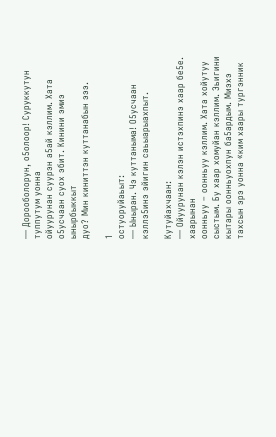— Дорооболорун, о5олоор! Суруккутун туппутум уонна
ойуурунан суурэн а5ай кэллим. Хата о5усчаан суох эбит. Кинини эмиэ ынырбыккыт
дуо? Мин киниттэн куттанабын эээ.

1
остуоруйаьыт:
— Ыныран. Чэ куттаныма! О5усчаан
кэллэ5инэ эйигин саьыарыахпыт.

Кутуйахчаан:
— Ойуурунан кэлэн истэхпинэ хаар бе5е. хаарынан
оонньуу – оонньуу кэллим. Хата хойутуу сыстым. Бу хаар хомуйан кэллим. Эьигини
кытары оонньуохпун ба5ардым. Миэхэ тахсын эрэ уонна «ким хаары тургэнник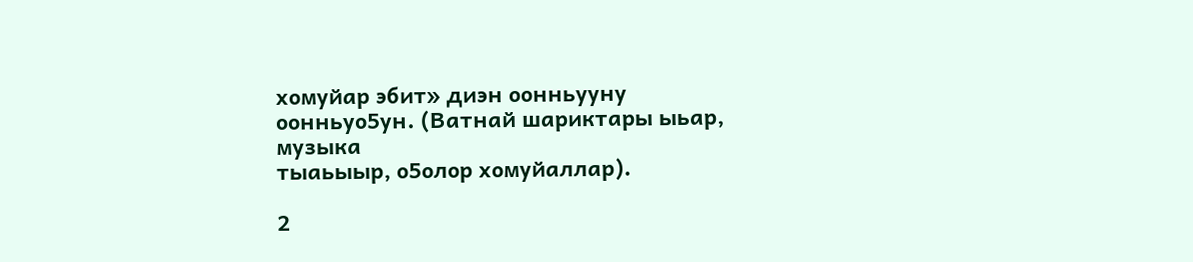хомуйар эбит» диэн оонньууну оонньуо5ун. (Ватнай шариктары ыьар, музыка
тыаьыыр, о5олор хомуйаллар).

2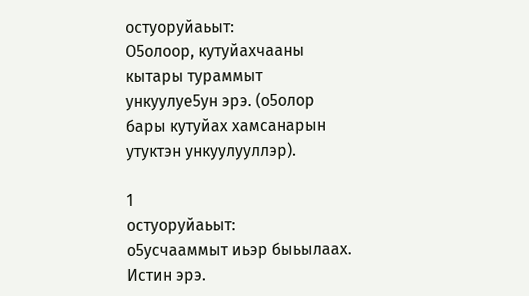остуоруйаьыт:
О5олоор, кутуйахчааны кытары тураммыт
ункуулуе5ун эрэ. (о5олор бары кутуйах хамсанарын утуктэн ункуулууллэр).

1
остуоруйаьыт:
о5усчааммыт иьэр быьылаах. Истин эрэ.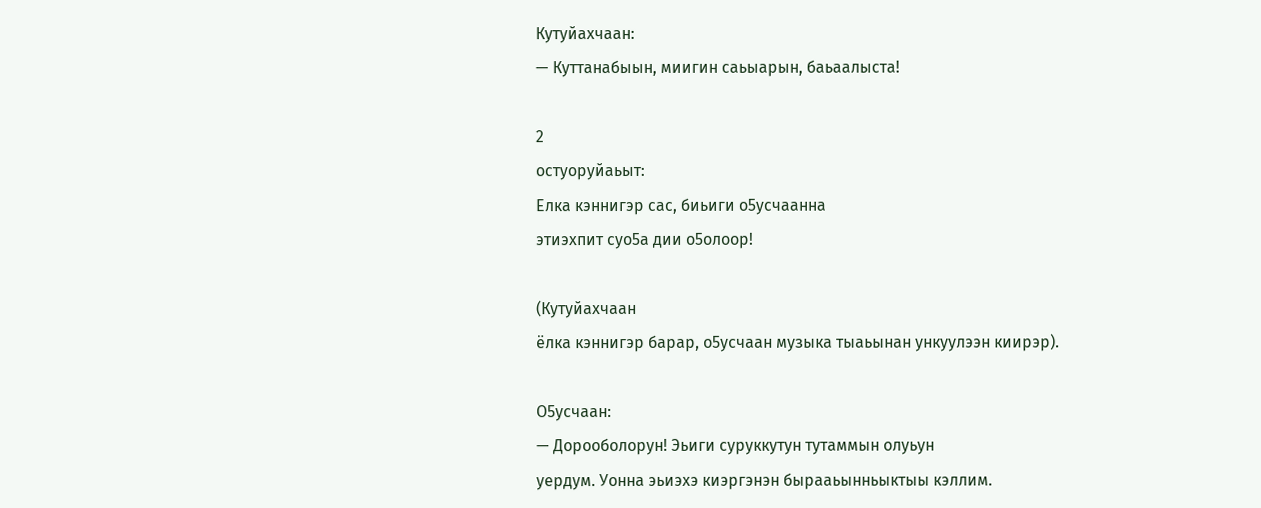Кутуйахчаан:
— Куттанабыын, миигин саьыарын, баьаалыста!

2
остуоруйаьыт:
Елка кэннигэр сас, биьиги о5усчаанна
этиэхпит суо5а дии о5олоор!

(Кутуйахчаан
ёлка кэннигэр барар, о5усчаан музыка тыаьынан ункуулээн киирэр).

О5усчаан:
— Дорооболорун! Эьиги суруккутун тутаммын олуьун
уердум. Уонна эьиэхэ киэргэнэн бырааьынньыктыы кэллим.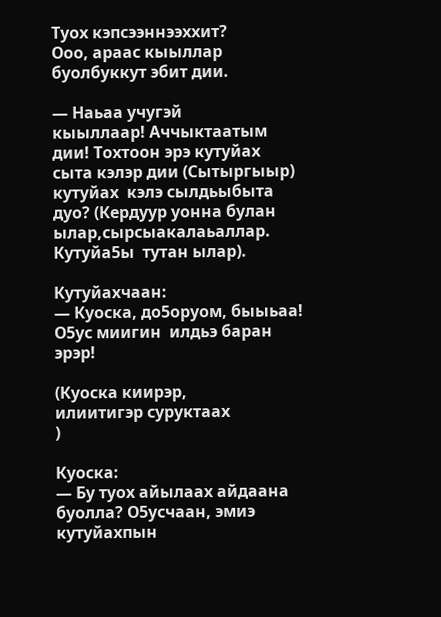Туох кэпсээннээххит?
Ооо, араас кыыллар буолбуккут эбит дии.

— Наьаа учугэй
кыыллаар! Аччыктаатым дии! Тохтоон эрэ кутуйах  сыта кэлэр дии (Сытыргыыр)
кутуйах  кэлэ сылдьыбыта дуо? (Кердуур уонна булан ылар,сырсыакалаьаллар.
Кутуйа5ы  тутан ылар).

Кутуйахчаан:
— Куоска, до5оруом, быыьаа! О5ус миигин  илдьэ баран эрэр!

(Куоска киирэр,
илиитигэр суруктаах
)

Куоска:
— Бу туох айылаах айдаана буолла? О5усчаан, эмиэ кутуйахпын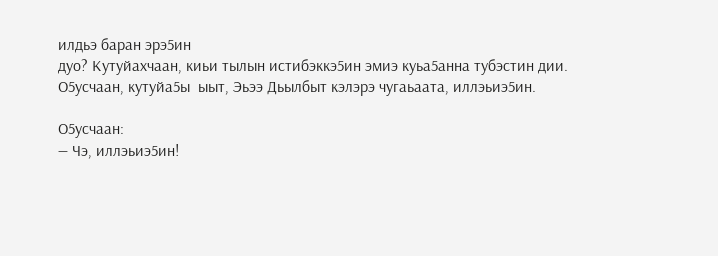илдьэ баран эрэ5ин
дуо? Кутуйахчаан, киьи тылын истибэккэ5ин эмиэ куьа5анна тубэстин дии.
О5усчаан, кутуйа5ы  ыыт, Эьээ Дьылбыт кэлэрэ чугаьаата, иллэьиэ5ин.

О5усчаан:
— Чэ, иллэьиэ5ин!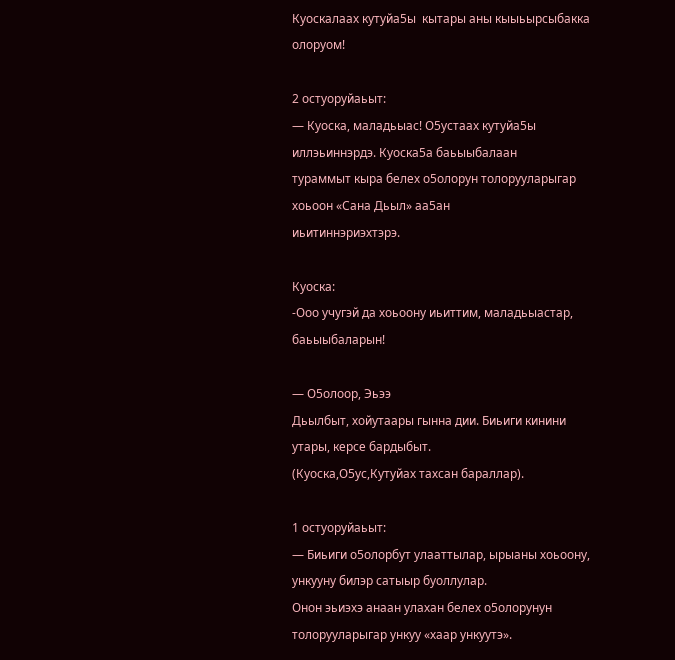Куоскалаах кутуйа5ы  кытары аны кыыьырсыбакка олоруом!

2 остуоруйаьыт:
— Куоска, маладьыас! О5устаах кутуйа5ы  иллэьиннэрдэ. Куоска5а баьыыбалаан
тураммыт кыра белех о5олорун толорууларыгар хоьоон «Сана Дьыл» аа5ан
иьитиннэриэхтэрэ.

Куоска:
-Ооо учугэй да хоьоону иьиттим, маладьыастар, баьыыбаларын!

— О5олоор, Эьээ
Дьылбыт, хойутаары гынна дии. Биьиги кинини утары, керсе бардыбыт.
(Куоска,О5ус,Кутуйах тахсан бараллар).

1 остуоруйаьыт:
— Биьиги о5олорбут улааттылар, ырыаны хоьоону, ункууну билэр сатыыр буоллулар.
Онон эьиэхэ анаан улахан белех о5олорунун толорууларыгар ункуу «хаар ункуутэ».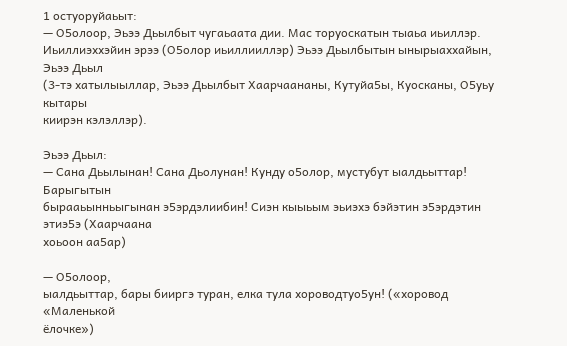1 остуоруйаьыт:
— О5олоор, Эьээ Дьылбыт чугаьаата дии. Мас торуоскатын тыаьа иьиллэр.
Иьиллиэххэйин эрээ (О5олор иьиллииллэр) Эьээ Дьылбытын ынырыаххайын, Эьээ Дьыл
(3-тэ хатылыыллар, Эьээ Дьылбыт Хаарчаананы, Кутуйа5ы, Куосканы, О5уьу кытары
киирэн кэлэллэр).

Эьээ Дьыл:
— Сана Дьылынан! Сана Дьолунан! Кунду о5олор, мустубут ыалдьыттар! Барыгытын
бырааьынньыгынан э5эрдэлиибин! Сиэн кыыьым эьиэхэ бэйэтин э5эрдэтин этиэ5э (Хаарчаана
хоьоон аа5ар)

— О5олоор,
ыалдьыттар, бары бииргэ туран, елка тула хороводтуо5ун! («хоровод «Маленькой
ёлочке»)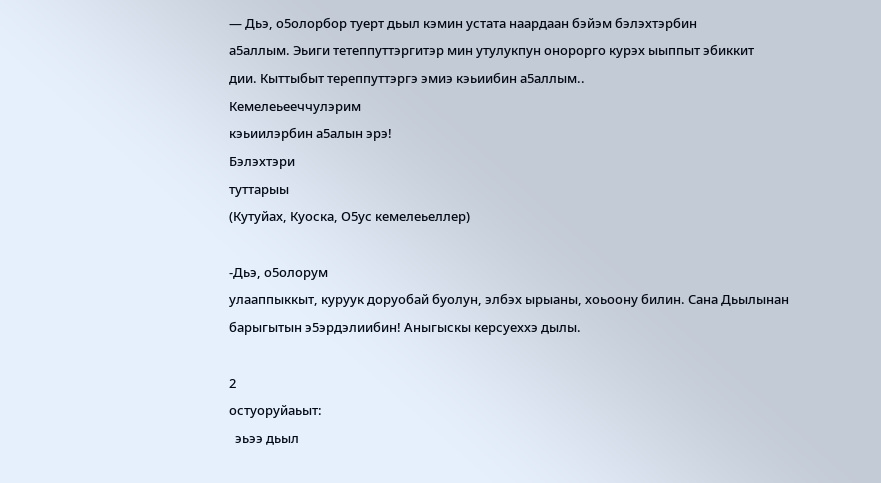— Дьэ, о5олорбор туерт дьыл кэмин устата наардаан бэйэм бэлэхтэрбин
а5аллым. Эьиги тетеппуттэргитэр мин утулукпун онорорго курэх ыыппыт эбиккит
дии. Кыттыбыт тереппуттэргэ эмиэ кэьиибин а5аллым..
Кемелеьееччулэрим
кэьиилэрбин а5алын эрэ!
Бэлэхтэри
туттарыы
(Кутуйах, Куоска, О5ус кемелеьеллер)

-Дьэ, о5олорум
улааппыккыт, куруук доруобай буолун, элбэх ырыаны, хоьоону билин. Сана Дьылынан
барыгытын э5эрдэлиибин! Аныгыскы керсуеххэ дылы.

2
остуоруйаьыт:
  эьээ дьыл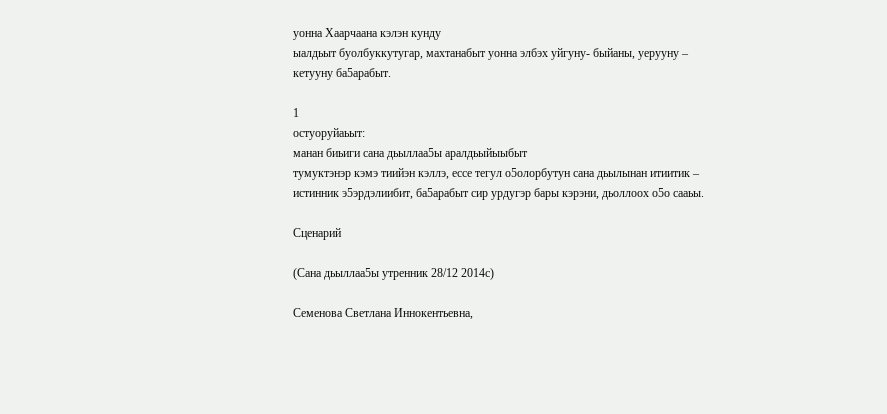уонна Хаарчаана кэлэн кунду
ыалдьыт буолбуккутугар, махтанабыт уонна элбэх уйгуну- быйаны, уерууну –
кетууну ба5арабыт.

1
остуоруйаьыт:
манан биьиги сана дьыллаа5ы аралдьыйыыбыт
тумуктэнэр кэмэ тиийэн кэллэ, ессе тегул о5олорбутун сана дьылынан итиитик –
истинник э5эрдэлиибит, ба5арабыт сир урдугэр бары кэрэни, дьоллоох о5о сааьы.

Сценарий

(Сана дьыллаа5ы утренник 28/12 2014с)

Семенова Светлана Иннокентьевна,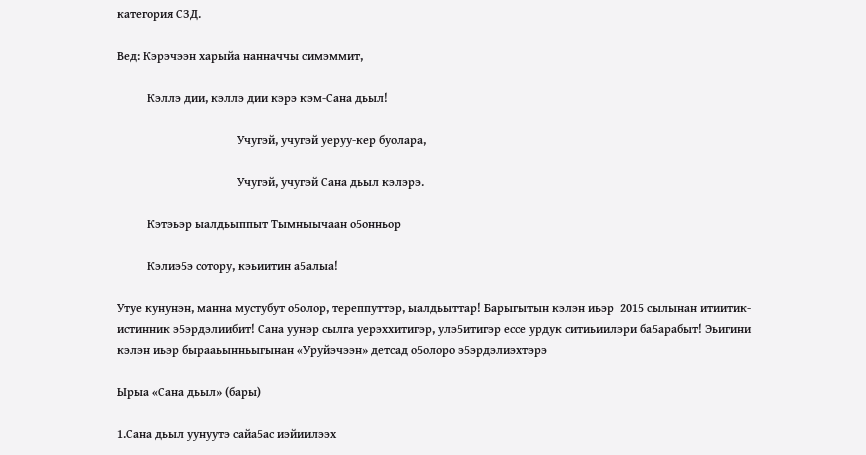категория СЗД.

Вед: Кэрэчээн харыйа нанначчы симэммит,

          Кэллэ дии, кэллэ дии кэрэ кэм-Сана дьыл!

                                        Учугэй, учугэй уеруу-кер буолара,

                                        Учугэй, учугэй Сана дьыл кэлэрэ.

          Кэтэьэр ыалдьыппыт Тымныычаан о5онньор

          Кэлиэ5э сотору, кэьиитин а5алыа!

Утуе кунунэн, манна мустубут о5олор, тереппуттэр, ыалдьыттар! Барыгытын кэлэн иьэр  2015 сылынан итиитик-истинник э5эрдэлиибит! Сана уунэр сылга уерэххитигэр, улэ5итигэр ессе урдук ситиьиилэри ба5арабыт! Эьигини кэлэн иьэр бырааьынньыгынан «Уруйэчээн» детсад о5олоро э5эрдэлиэхтэрэ

Ырыа «Сана дьыл» (бары)

1.Сана дьыл уунуутэ сайа5ас иэйиилээх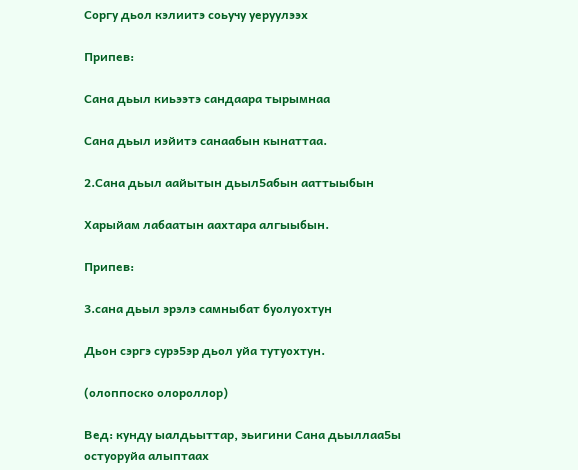Соргу дьол кэлиитэ соьучу уеруулээх

Припев:

Сана дьыл киьээтэ сандаара тырымнаа

Сана дьыл иэйитэ санаабын кынаттаа.

2.Сана дьыл аайытын дьыл5абын ааттыыбын

Харыйам лабаатын аахтара алгыыбын.

Припев:

3.сана дьыл эрэлэ самныбат буолуохтун

Дьон сэргэ сурэ5эр дьол уйа тутуохтун.

(олоппоско олороллор)

Вед: кунду ыалдьыттар, эьигини Сана дьыллаа5ы остуоруйа алыптаах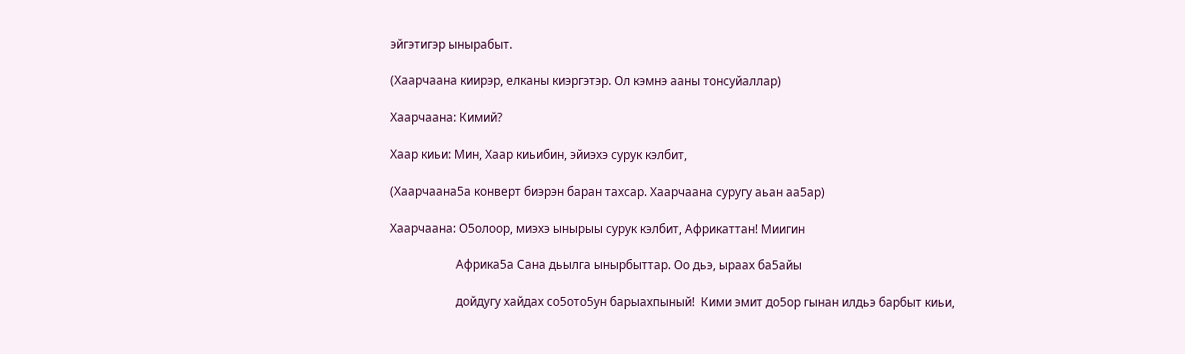эйгэтигэр ынырабыт.

(Хаарчаана киирэр, елканы киэргэтэр. Ол кэмнэ ааны тонсуйаллар)

Хаарчаана: Кимий?

Хаар киьи: Мин, Хаар киьибин, эйиэхэ сурук кэлбит,

(Хаарчаана5а конверт биэрэн баран тахсар. Хаарчаана суругу аьан аа5ар)

Хаарчаана: О5олоор, миэхэ ынырыы сурук кэлбит, Африкаттан! Миигин

                      Африка5а Сана дьылга ынырбыттар. Оо дьэ, ыраах ба5айы

                      дойдугу хайдах со5ото5ун барыахпыный!  Кими эмит до5ор гынан илдьэ барбыт киьи,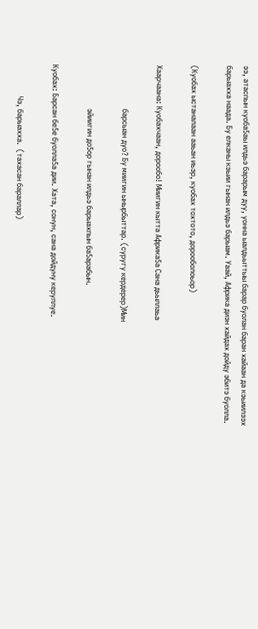ээ, атаспын куоба5аы илдьэ барарым дуу, уонна ыалдьыттыы барар буолан баран хайаан да кэьиилээх барыахха наада. Бу елканы кэьии гынан илдьэ барыам. Уаай, Африка диэн хайдах дойду эбитэ буолла.

(Куобах ыстаналаан ааьан иьэр, куобах тохтото, дорооболоьор)

Хаарчаана: Куобахчаан, дорообо! Миигин кытта Африка5а Сана дьыллаьа

                      барсыан дуо? Бу миигин ынырбыттар. (суругу кердерер)Мин

                      эйиигин до5ор гынан илдьэ барыахпын ба5арабын.

Куобах: Барсан бе5е буолла5а дии. Хата, сонун, сана дойдуну керуллуе.

                Чэ, барыахха.  (тахасан бараллар)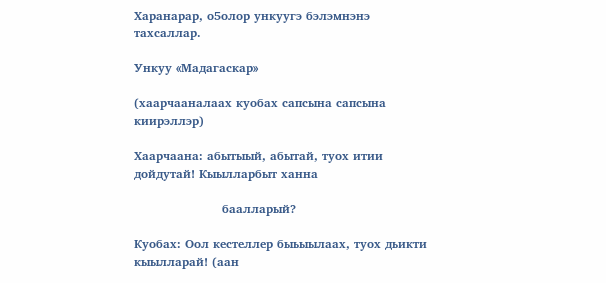Харанарар, о5олор ункуугэ бэлэмнэнэ тахсаллар.

Ункуу «Мадагаскар»

(хаарчааналаах куобах сапсына сапсына киирэллэр)

Хаарчаана: абытыый, абытай, туох итии дойдутай! Кыылларбыт ханна

                      баалларый?

Куобах: Оол кестеллер быьыылаах, туох дьикти кыылларай! (аан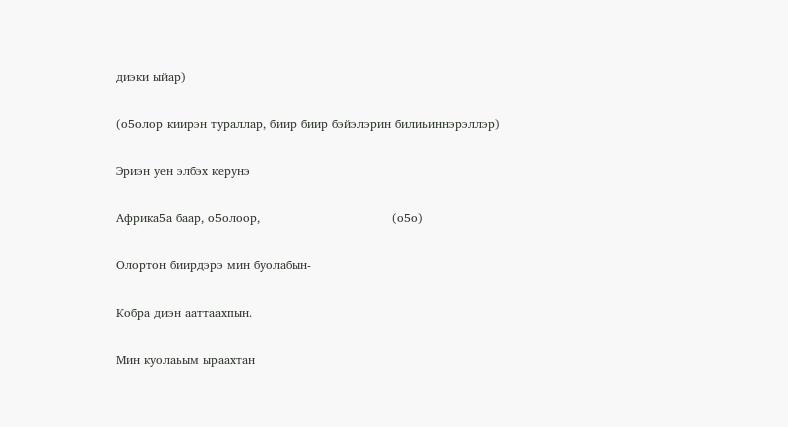диэки ыйар)

(о5олор киирэн тураллар, биир биир бэйэлэрин билиьиннэрэллэр)

Эриэн уен элбэх керунэ

Африка5а баар, о5олоор,                                 (о5о)

Олортон биирдэрэ мин буолабын-

Кобра диэн ааттаахпын.

Мин куолаьым ыраахтан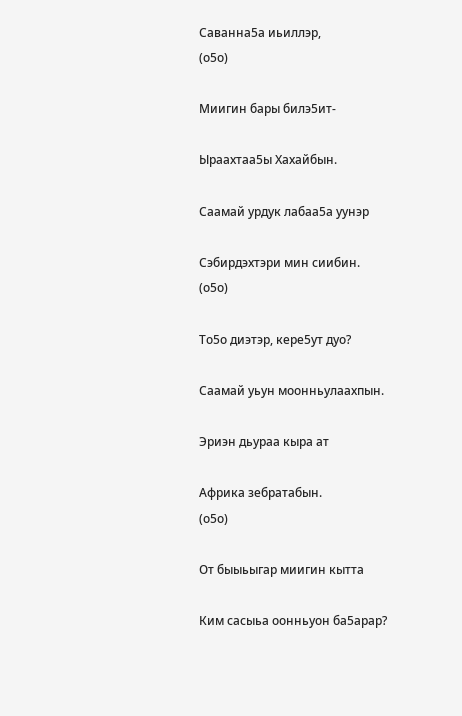Саванна5а иьиллэр,                                          (о5о)

Миигин бары билэ5ит-

Ыраахтаа5ы Хахайбын.

Саамай урдук лабаа5а уунэр

Сэбирдэхтэри мин сиибин.                               (о5о)

То5о диэтэр, кере5ут дуо?

Саамай уьун моонньулаахпын.

Эриэн дьураа кыра ат

Африка зебратабын.                                           (о5о)

От быыьыгар миигин кытта

Ким сасыьа оонньуон ба5арар?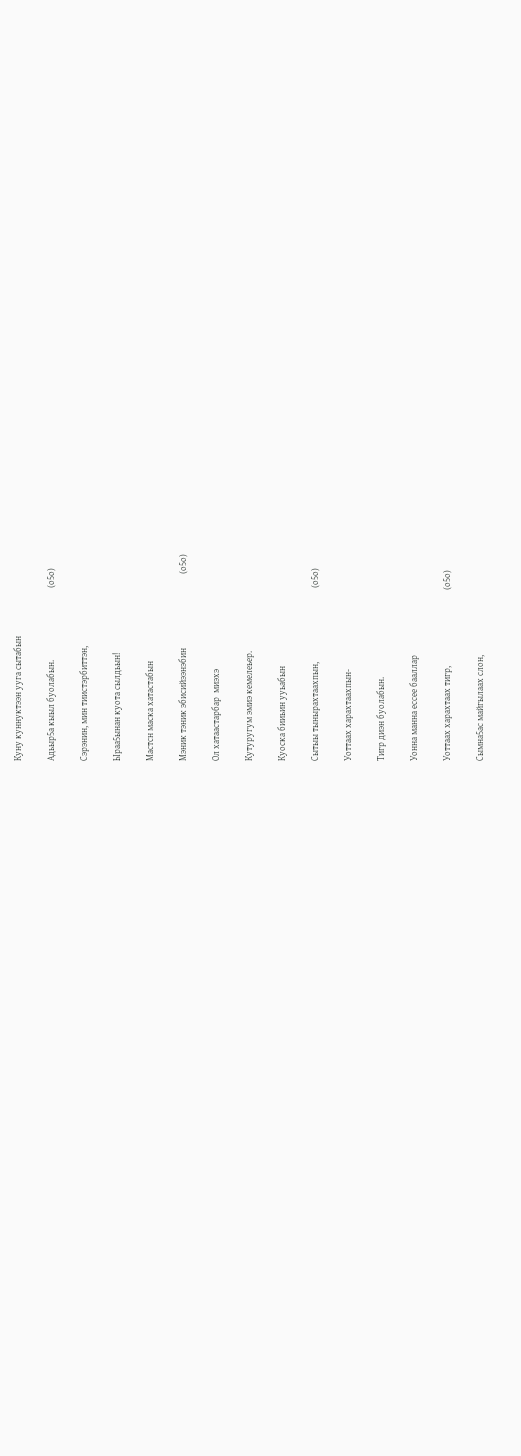Куну куннуктээн ууга сытабын

Адьыр5а кыыл буолабын.                                    (о5о)

Сэрэнин, мин тиистэрбиттэн,

Ыраа5ынан куота сылдьын!

Мастсн маска хатастабын

Мэник тэник эбисийээнэбин                                     (о5о)

Ол хатаастарбар  миэхэ

Кутуругум эмиэ кемелеьер.

Куоска бииьин ууьабын

Сытыы тынырахтаахпын,                                     (о5о)

Уоттаах харахтаахпын-

Тигр диэн буолабын.

Уонна манна ессее бааллар

Уоттаах харахтаах тигр,                                      (о5о)

Сымна5ас майгылаах слон,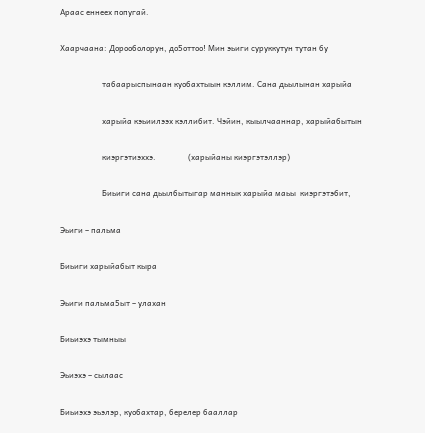Араас еннеех попугай.

Хаарчаана: Дорооболорун, до5оттоо! Мин эьиги суруккутун тутан бу

                     табаарыспынаан куобахтыын кэллим. Сана дьылынан харыйа

                     харыйа кэьиилээх кэллибит. Чэйин, кыылчааннар, харыйабытын

                     киэргэтиэххэ.                (харыйаны киэргэтэллэр)

                     Биьиги сана дьылбытыгар маннык харыйа маьы  киэргэтэбит,

Эьиги – пальма

Биьиги харыйабыт кыра

Эьиги пальма5ыт – улахан

Биьиэхэ тымныы

Эьиэхэ – сылаас

Биьиэхэ эьэлэр, куобахтар, берелер бааллар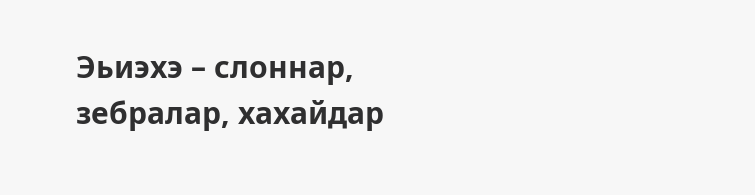Эьиэхэ – слоннар, зебралар, хахайдар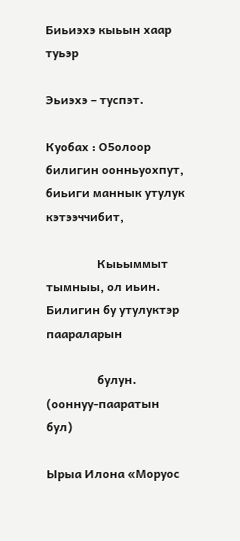Биьиэхэ кыьын хаар туьэр

Эьиэхэ – туспэт.

Куобах : О5олоор билигин оонньуохпут, биьиги маннык утулук кэтээччибит,

                 Кыьыммыт тымныы, ол иьин. Билигин бу утулуктэр паараларын

                 булун.   (ооннуу-пааратын бул)

Ырыа Илона «Моруос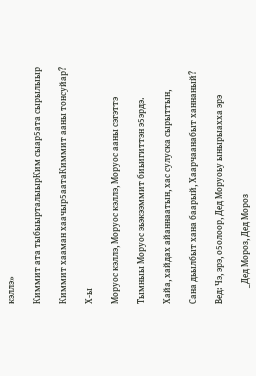кэллэ»

Киммит ата тыбыырталыырКим сыар5ата сырылыыр

Киммит хааман хаачыр5аатаКиммит ааны тонсуйар?

Х-ы

Моруос кэллэ, Моруос кэллэ, Моруос ааны сэгэттэ

Тымныы Моруос эьэкээммит биьигиттэн э5эрдэ.

Хайа, хайдах айаннаатын, хас сулуска сырыттын,

Сана дьылбыт хана баарый, Хаарчаанабыт ханнаный?

Вед: Чэ, эрэ, о5олоор, Дед Моруоьу ынырыахха эрэ

        _Дед Мороз, Дед Мороз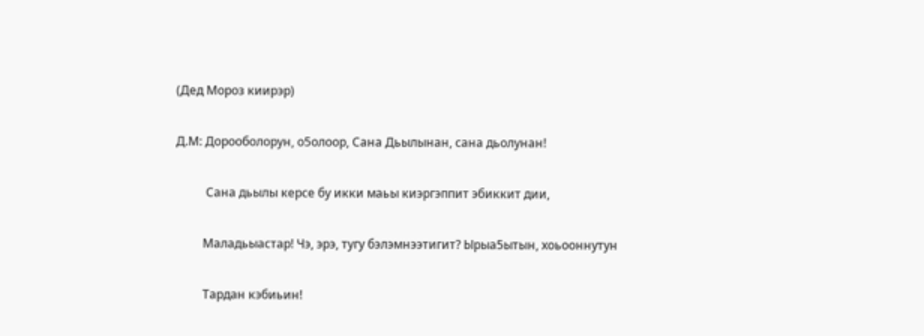(Дед Мороз киирэр)

Д.М: Дорооболорун, о5олоор, Сана Дьылынан, сана дьолунан!

          Сана дьылы керсе бу икки маьы киэргэппит эбиккит дии,

         Маладьыастар! Чэ, эрэ, тугу бэлэмнээтигит? Ырыа5ытын, хоьооннутун

         Тардан кэбиьин!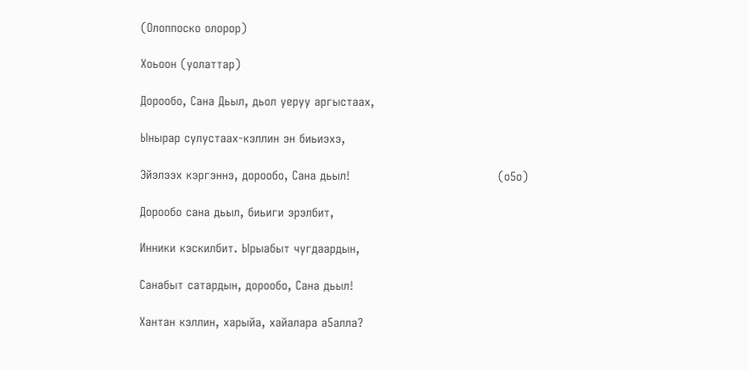(Олоппоско олорор)

Хоьоон (уолаттар)

Дорообо, Сана Дьыл, дьол уеруу аргыстаах,

Ынырар сулустаах-кэллин эн биьиэхэ,

Эйэлээх кэргэннэ, дорообо, Сана дьыл!                                     (о5о)

Дорообо сана дьыл, биьиги эрэлбит,

Инники кэскилбит. Ырыабыт чугдаардын,

Санабыт сатардын, дорообо, Сана дьыл!

Хантан кэллин, харыйа, хайалара а5алла?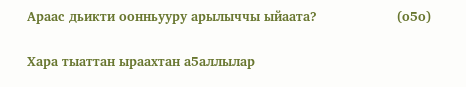Араас дьикти оонньууру арылыччы ыйаата?                    (о5о)

Хара тыаттан ыраахтан а5аллылар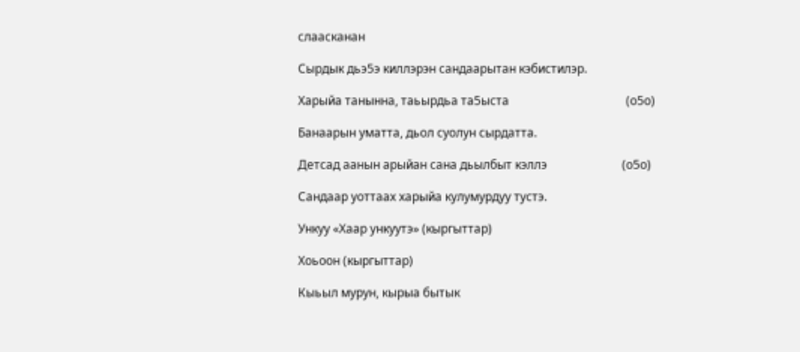слаасканан

Сырдык дьэ5э киллэрэн сандаарытан кэбистилэр.

Харыйа танынна, таьырдьа та5ыста                                       (о5о)

Банаарын уматта, дьол суолун сырдатта.

Детсад аанын арыйан сана дьылбыт кэллэ                         (о5о)

Сандаар уоттаах харыйа кулумурдуу тустэ.

Ункуу «Хаар ункуутэ» (кыргыттар)

Хоьоон (кыргыттар)

Кыьыл мурун, кырыа бытык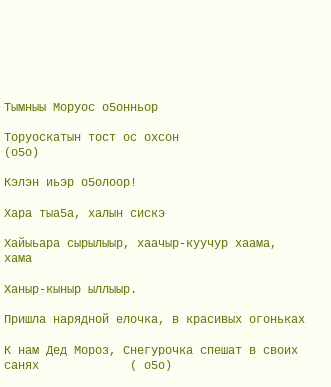Тымныы Моруос о5онньор

Торуоскатын тост ос охсон                                                       (о5о)

Кэлэн иьэр о5олоор!

Хара тыа5а, халын сискэ

Хайыьара сырылыыр, хаачыр-куучур хаама, хама

Ханыр-кыныр ыллыыр.

Пришла нарядной елочка, в красивых огоньках

К нам Дед Мороз, Снегурочка спешат в своих санях             ( о5о)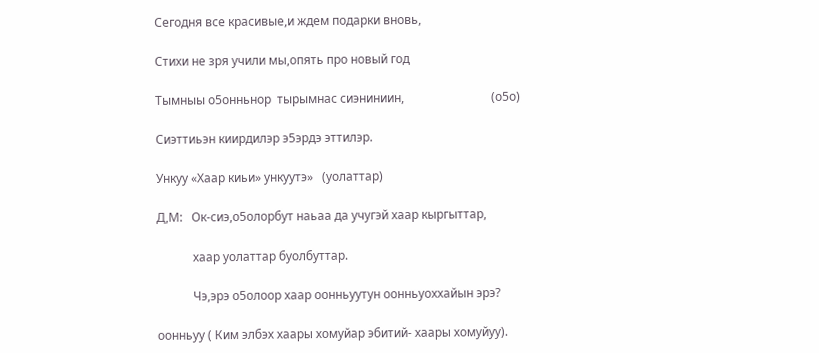Сегодня все красивые,и ждем подарки вновь,

Стихи не зря учили мы,опять про новый год

Тымныы о5онньнор  тырымнас сиэниниин,                             (о5о)

Сиэттиьэн киирдилэр э5эрдэ эттилэр.

Ункуу «Хаар киьи» ункуутэ»   (уолаттар)

Д,М:   Ок-сиэ,о5олорбут наьаа да учугэй хаар кыргыттар,

            хаар уолаттар буолбуттар.

            Чэ,эрэ о5олоор хаар оонньуутун оонньуоххайын эрэ?

оонньуу ( Ким элбэх хаары хомуйар эбитий- хаары хомуйуу).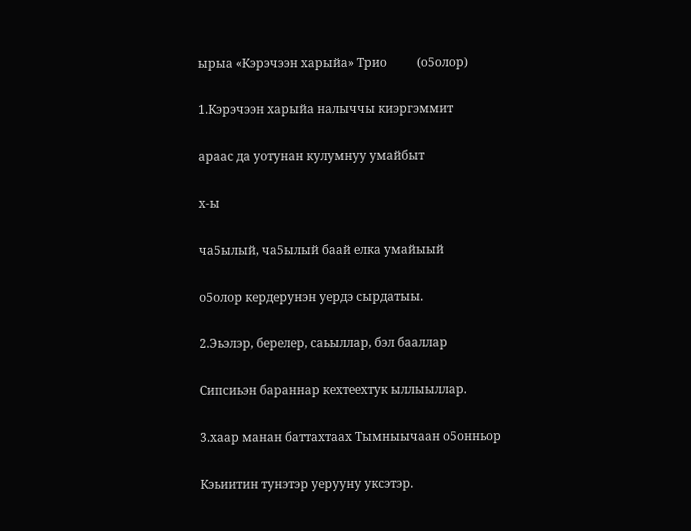ырыа «Кэрэчээн харыйа» Трио          (о5олор)

1.Кэрэчээн харыйа налыччы киэргэммит

араас да уотунан кулумнуу умайбыт

х-ы

ча5ылый, ча5ылый баай елка умайыый

о5олор кердерунэн уердэ сырдатыы.

2.Эьэлэр, берелер, саьыллар, бэл бааллар

Сипсиьэн бараннар кехтеехтук ыллыыллар.

3.хаар манан баттахтаах Тымныычаан о5онньор

Кэьиитин тунэтэр уерууну уксэтэр.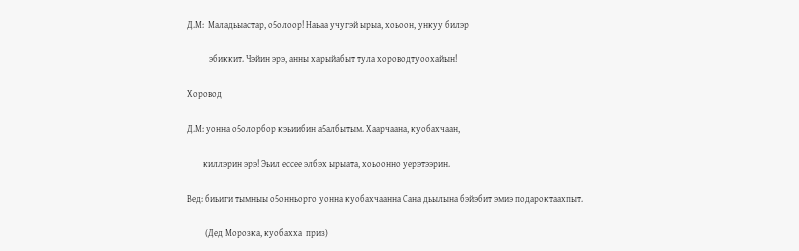Д.М:  Маладьыастар, о5олоор! Наьаа учугэй ырыа, хоьоон, ункуу билэр

           эбиккит. Чэйин эрэ, анны харыйабыт тула хороводтуоохайын!

Хоровод

Д.М: уонна о5олорбор кэьиибин а5албытым. Хаарчаана, куобахчаан,

        киллэрин эрэ! Эьил ессее элбэх ырыата, хоьоонно уерэтээрин.

Вед: биьиги тымныы о5онньорго уонна куобахчаанна Сана дьылына бэйэбит эмиэ подароктаахпыт.

         (Дед Морозка, куобахха  приз)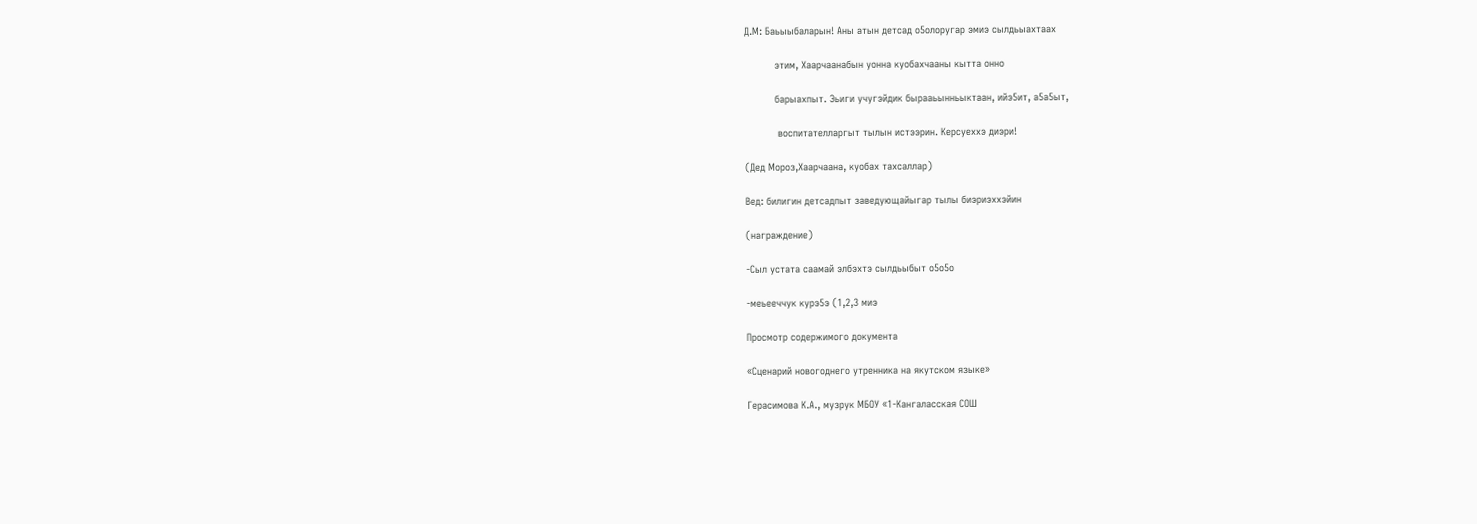Д.М: Баьыыбаларын! Аны атын детсад о5олоругар эмиэ сылдьыахтаах

          этим, Хаарчаанабын уонна куобахчааны кытта онно

          барыахпыт. Эьиги учугэйдик бырааьынньыктаан, ийэ5ит, а5а5ыт,

           воспитателларгыт тылын истээрин. Керсуеххэ диэри!

(Дед Мороз,Хаарчаана, куобах тахсаллар)

Вед: билигин детсадпыт заведующайыгар тылы биэриэххэйин

(награждение)

-Сыл устата саамай элбэхтэ сылдьыбыт о5о5о

-меьееччук курэ5э (1,2,3 миэ

Просмотр содержимого документа

«Сценарий новогоднего утренника на якутском языке»

Герасимова К.А., музрук МБОУ «1-Кангаласская СОШ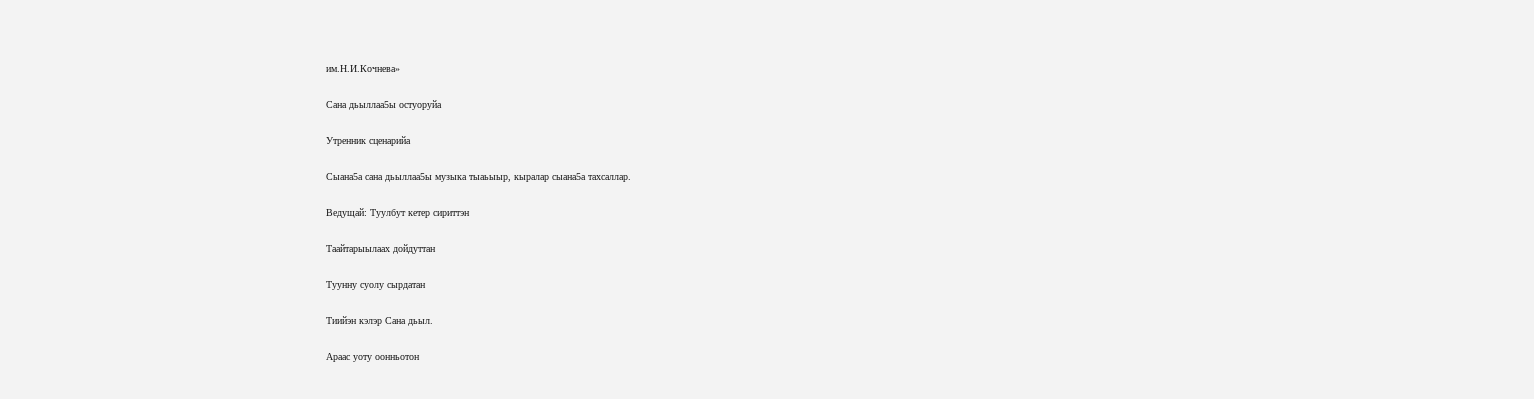им.Н.И.Кочнева»

Сана дьыллаа5ы остуоруйа

Утренник сценарийа

Сыана5а сана дьыллаа5ы музыка тыаьыыр, кыралар сыана5а тахсаллар.

Ведущай: Туулбут кетер сириттэн

Таайтарыылаах дойдуттан

Туунну суолу сырдатан

Тиийэн кэлэр Сана дьыл.

Араас уоту оонньотон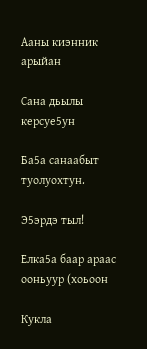Ааны киэнник арыйан

Сана дьылы керсуе5ун

Ба5а санаабыт туолуохтун.

Э5эрдэ тыл!

Елка5а баар араас ооньуур (хоьоон

Кукла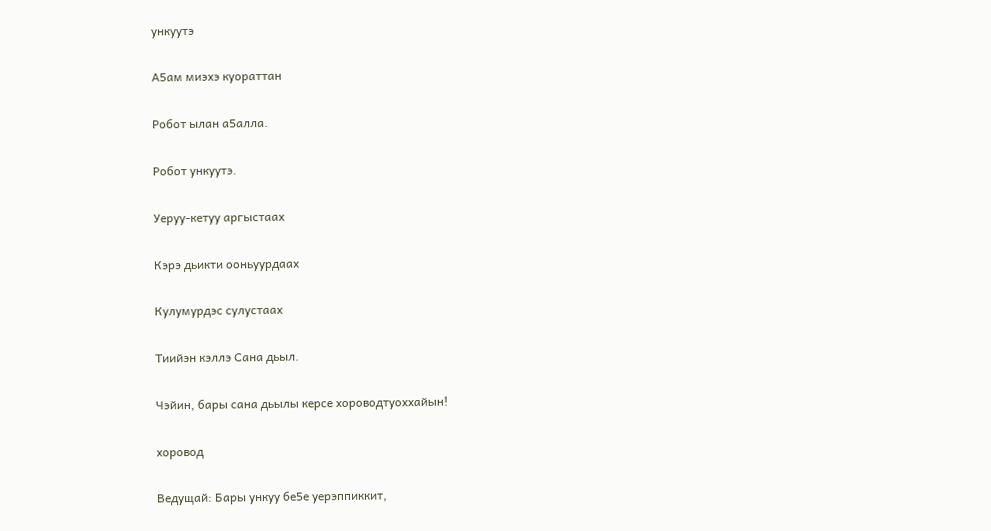ункуутэ

А5ам миэхэ куораттан

Робот ылан а5алла.

Робот ункуутэ.

Уеруу-кетуу аргыстаах

Кэрэ дьикти ооньуурдаах

Кулумурдэс сулустаах

Тиийэн кэллэ Сана дьыл.

Чэйин, бары сана дьылы керсе хороводтуоххайын!

хоровод

Ведущай: Бары ункуу бе5е уерэппиккит,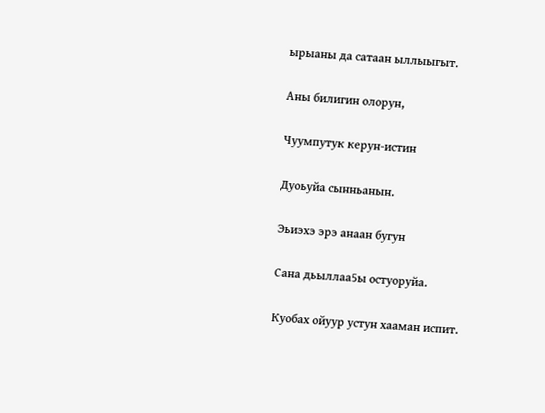ырыаны да сатаан ыллыыгыт.

Аны билигин олорун,

Чуумпутук керун-истин

Дуоьуйа сынньанын.

Эьиэхэ эрэ анаан бугун

Сана дьыллаа5ы остуоруйа.

Куобах ойуур устун хааман испит.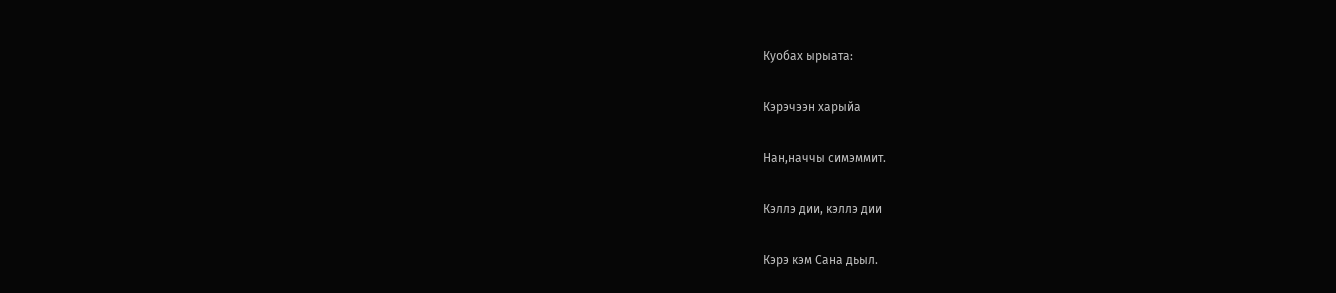Куобах ырыата:

Кэрэчээн харыйа

Нан,наччы симэммит.

Кэллэ дии, кэллэ дии

Кэрэ кэм Сана дьыл.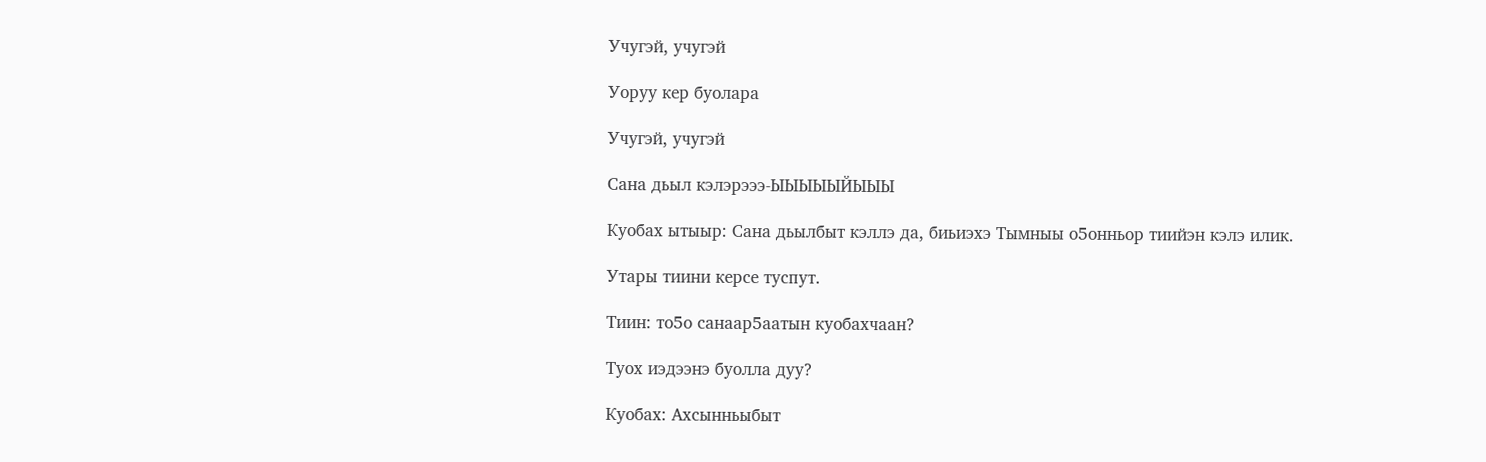Учугэй, учугэй

Уоруу кер буолара

Учугэй, учугэй

Сана дьыл кэлэрэээ-ЫЫЫЫЫЙЫЫЫ

Куобах ытыыр: Сана дьылбыт кэллэ да, биьиэхэ Тымныы о5онньор тиийэн кэлэ илик.

Утары тиини керсе туспут.

Тиин: то5о санаар5аатын куобахчаан?

Туох иэдээнэ буолла дуу?

Куобах: Ахсынньыбыт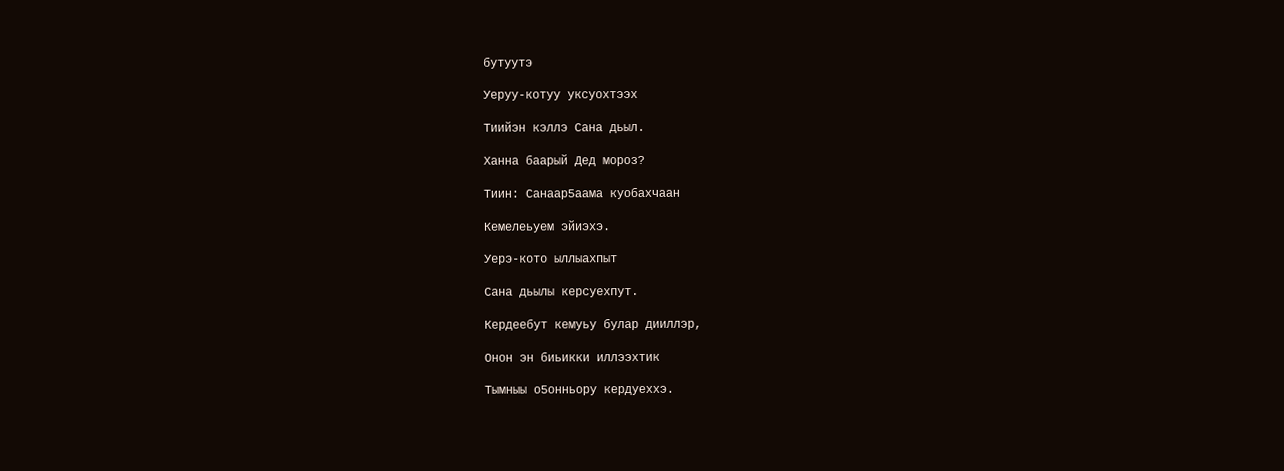бутуутэ

Уеруу-котуу уксуохтээх

Тиийэн кэллэ Сана дьыл.

Ханна баарый Дед мороз?

Тиин: Санаар5аама куобахчаан

Кемелеьуем эйиэхэ.

Уерэ-кото ыллыахпыт

Сана дьылы керсуехпут.

Кердеебут кемуьу булар дииллэр,

Онон эн биьикки иллээхтик

Тымныы о5онньору кердуеххэ.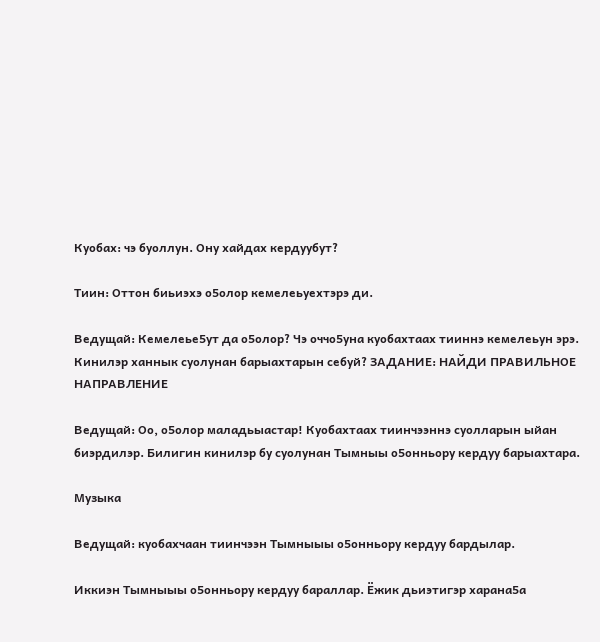Куобах: чэ буоллун. Ону хайдах кердуубут?

Тиин: Оттон биьиэхэ о5олор кемелеьуехтэрэ ди.

Ведущай: Кемелеье5ут да о5олор? Чэ оччо5уна куобахтаах тииннэ кемелеьун эрэ. Кинилэр ханнык суолунан барыахтарын себуй? ЗАДАНИЕ: НАЙДИ ПРАВИЛЬНОЕ НАПРАВЛЕНИЕ

Ведущай: Оо, о5олор маладьыастар! Куобахтаах тиинчээннэ суолларын ыйан биэрдилэр. Билигин кинилэр бу суолунан Тымныы о5онньору кердуу барыахтара.

Музыка

Ведущай: куобахчаан тиинчээн Тымныыы о5онньору кердуу бардылар.

Иккиэн Тымныыы о5онньору кердуу бараллар. Ёжик дьиэтигэр харана5а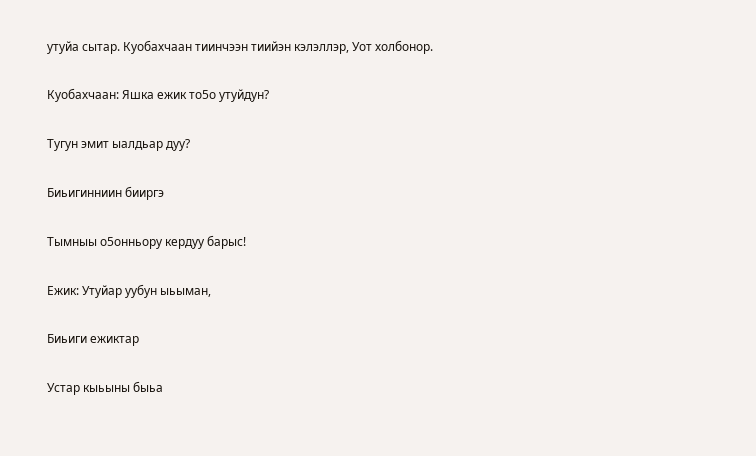утуйа сытар. Куобахчаан тиинчээн тиийэн кэлэллэр, Уот холбонор.

Куобахчаан: Яшка ежик то5о утуйдун?

Тугун эмит ыалдьар дуу?

Биьигинниин бииргэ

Тымныы о5онньору кердуу барыс!

Ежик: Утуйар уубун ыьыман,

Биьиги ежиктар

Устар кыьыны быьа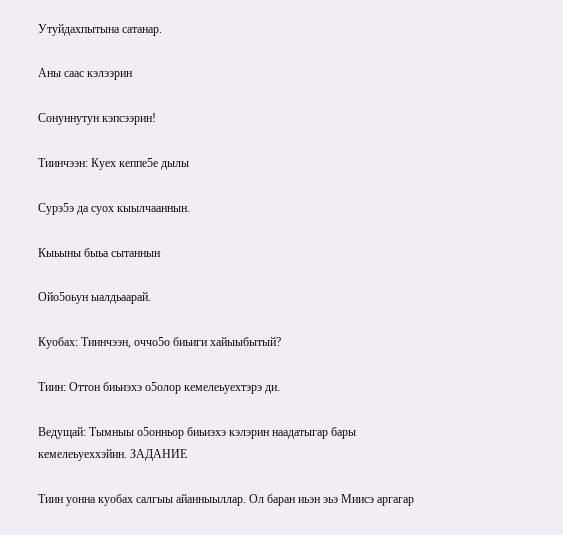Утуйдахпытына сатанар.

Аны саас кэлээрин

Сонуннутун кэпсээрин!

Тиинчээн: Куех кеппе5е дылы

Сурэ5э да суох кыылчааннын.

Кыьыны быьа сытаннын

Ойо5оьун ыалдьаарай.

Куобах: Тиинчээн, оччо5о биьиги хайыыбытый?

Тиин: Оттон биьиэхэ о5олор кемелеьуехтэрэ ди.

Ведущай: Тымныы о5онньор биьиэхэ кэлэрин наадатыгар бары кемелеьуеххэйин. ЗАДАНИЕ

Тиин уонна куобах салгыы айанныыллар. Ол баран иьэн эьэ Миисэ аргагар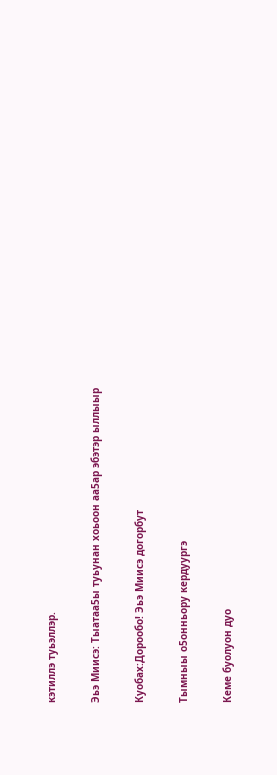кэтиллэ туьэллэр.

Эьэ Миисэ: Тыатаа5ы туьунан хоьоон аа5ар эбэтэр ыллыыр

Куобах:Дорообо! Эьэ Миисэ догорбут

Тымныы о5онньору кердуургэ

Кеме буолуон дуо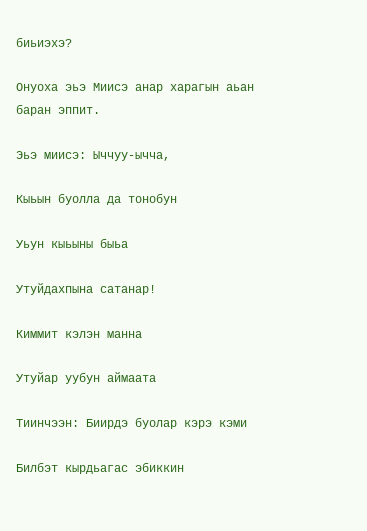биьиэхэ?

Онуоха эьэ Миисэ анар харагын аьан баран эппит.

Эьэ миисэ: Ыччуу-ычча,

Кыьын буолла да тонобун

Уьун кыьыны быьа

Утуйдахпына сатанар!

Киммит кэлэн манна

Утуйар уубун аймаата

Тиинчээн: Биирдэ буолар кэрэ кэми

Билбэт кырдьагас эбиккин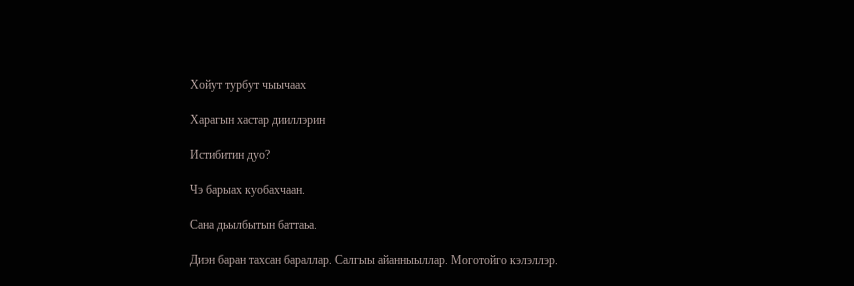Хойут турбут чыычаах

Харагын хастар дииллэрин

Истибитин дуо?

Чэ барыах куобахчаан.

Сана дьылбытын баттаьа.

Диэн баран тахсан бараллар. Салгыы айанныыллар. Моготойго кэлэллэр.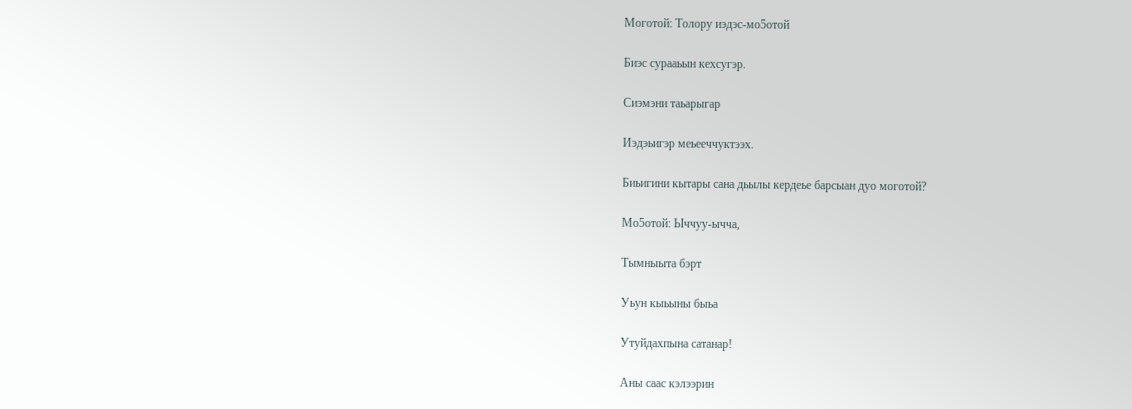Моготой: Толору иэдэс-мо5отой

Биэс сурааьын кехсугэр.

Сиэмэни таьарыгар

Иэдэьигэр меьееччуктээх.

Биьигини кытары сана дьылы кердеье барсыан дуо моготой?

Мо5отой: Ыччуу-ычча,

Тымныыта бэрт

Уьун кыьыны быьа

Утуйдахпына сатанар!

Аны саас кэлээрин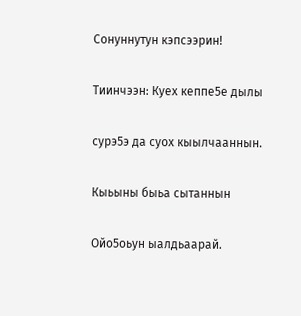Сонуннутун кэпсээрин!

Тиинчээн: Куех кеппе5е дылы

сурэ5э да суох кыылчааннын.

Кыьыны быьа сытаннын

Ойо5оьун ыалдьаарай.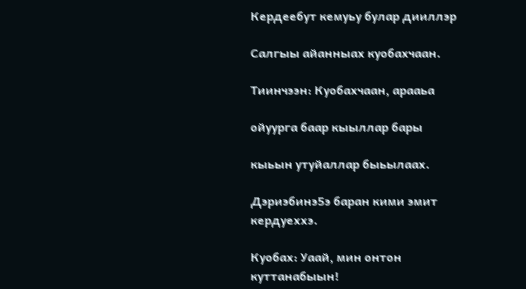Кердеебут кемуьу булар дииллэр

Салгыы айанныах куобахчаан.

Тиинчээн: Куобахчаан, арааьа

ойуурга баар кыыллар бары

кыьын утуйаллар быьылаах.

Дэриэбинэ5э баран кими эмит кердуеххэ.

Куобах: Уаай, мин онтон куттанабыын!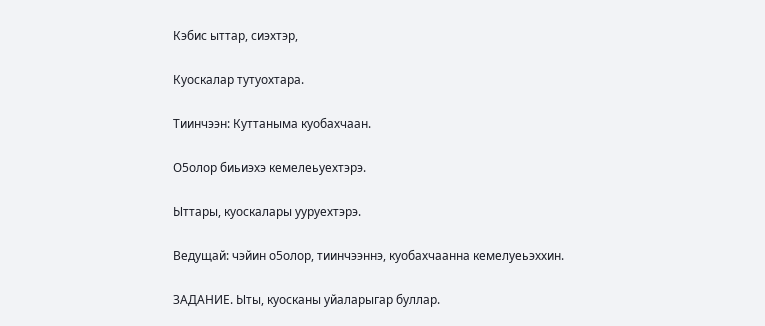Кэбис ыттар, сиэхтэр,

Куоскалар тутуохтара.

Тиинчээн: Куттаныма куобахчаан.

О5олор биьиэхэ кемелеьуехтэрэ.

Ыттары, куоскалары ууруехтэрэ.

Ведущай: чэйин о5олор, тиинчээннэ, куобахчаанна кемелуеьэххин.

ЗАДАНИЕ. Ыты, куосканы уйаларыгар буллар.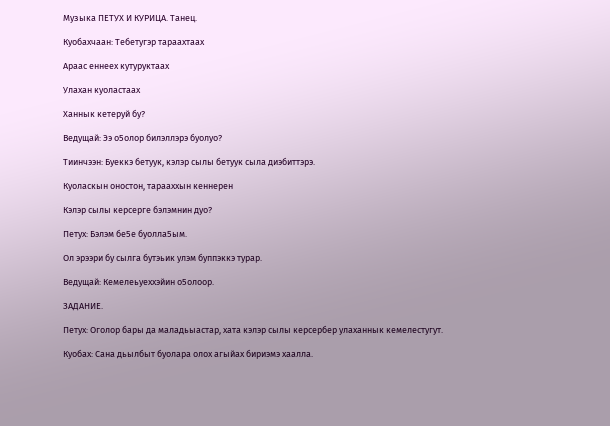Музыка ПЕТУХ И КУРИЦА. Танец.

Куобахчаан: Тебетугэр тараахтаах

Араас еннеех кутуруктаах

Улахан куоластаах

Ханнык кетеруй бу?

Ведущай: Ээ о5олор билэллэрэ буолуо?

Тиинчээн: Буеккэ бетуук, кэлэр сылы бетуук сыла диэбиттэрэ.

Куоласкын оностон, тарааххын кеннерен

Кэлэр сылы керсерге бэлэмнин дуо?

Петух: Бэлэм бе5е буолла5ым.

Ол эрээри бу сылга бутэьик улэм буппэккэ турар.

Ведущай: Кемелеьуеххэйин о5олоор.

ЗАДАНИЕ.

Петух: Оголор бары да маладьыастар, хата кэлэр сылы керсербер улаханнык кемелестугут.

Куобах: Сана дьылбыт буолара олох агыйах бириэмэ хаалла.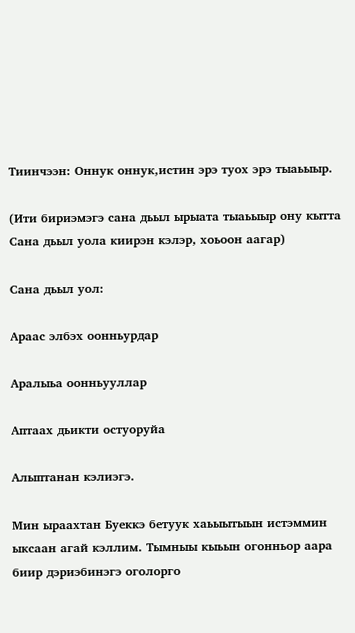Тиинчээн: Оннук оннук,истин эрэ туох эрэ тыаьыыр.

(Ити бириэмэгэ сана дьыл ырыата тыаьыыр ону кытта Сана дьыл уола киирэн кэлэр, хоьоон аагар)

Сана дьыл уол:

Араас элбэх оонньурдар

Аралыьа оонньууллар

Аптаах дьикти остуоруйа

Алыптанан кэлиэгэ.

Мин ыраахтан Буеккэ бетуук хаьыытыын истэммин ыксаан агай кэллим. Тымныы кыьын огонньор аара биир дэриэбинэгэ оголорго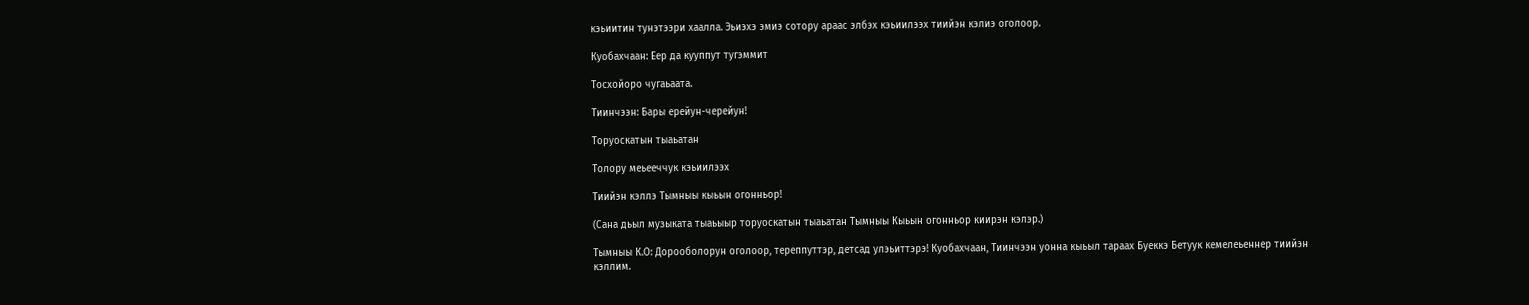кэьиитин тунэтээри хаалла. Эьиэхэ эмиэ сотору араас элбэх кэьиилээх тиийэн кэлиэ оголоор.

Куобахчаан: Еер да кууппут тугэммит

Тосхойоро чугаьаата.

Тиинчээн: Бары ерейун-черейун!

Торуоскатын тыаьатан

Толору меьееччук кэьиилээх

Тиийэн кэллэ Тымныы кыьын огонньор!

(Сана дьыл музыката тыаьыыр торуоскатын тыаьатан Тымныы Кыьын огонньор киирэн кэлэр.)

Тымныы К.О: Дорооболорун оголоор, тереппуттэр, детсад улэьиттэрэ! Куобахчаан, Тиинчээн уонна кыьыл тараах Буеккэ Бетуук кемелеьеннер тиийэн кэллим.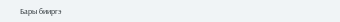Бары бииргэ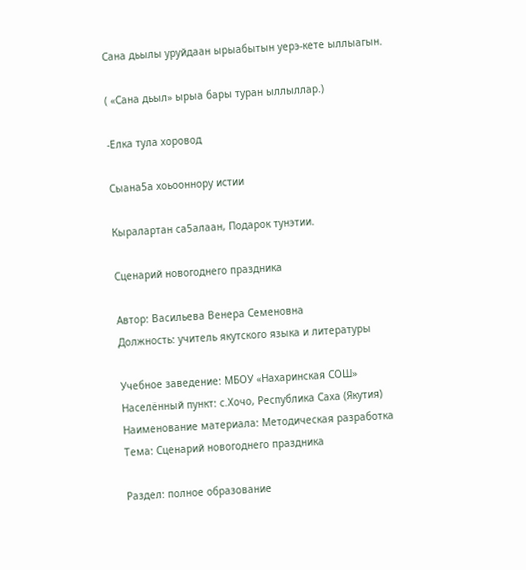Сана дьылы уруйдаан ырыабытын уерэ-кете ыллыагын.

( «Сана дьыл» ырыа бары туран ыллыллар.)

-Елка тула хоровод

Сыана5а хоьооннору истии

Кыралартан са5алаан, Подарок тунэтии.

Сценарий новогоднего праздника

Автор: Васильева Венера Семеновна
Должность: учитель якутского языка и литературы

Учебное заведение: МБОУ «Нахаринская СОШ»
Населённый пункт: с.Хочо, Республика Саха (Якутия)
Наименование материала: Методическая разработка
Тема: Сценарий новогоднего праздника

Раздел: полное образование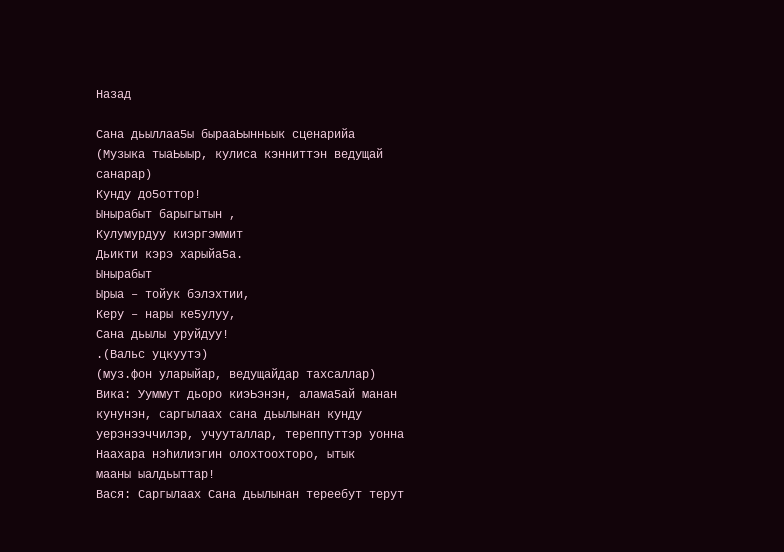Назад

Сана дьыллаа5ы бырааЬынньык сценарийа
(Музыка тыаЬыыр, кулиса кэнниттэн ведущай санарар)
Кунду до5оттор!
Ынырабыт барыгытын ,
Кулумурдуу киэргэммит
Дьикти кэрэ харыйа5а.
Ынырабыт
Ырыа – тойук бэлэхтии,
Керу – нары ке5улуу,
Сана дьылы уруйдуу!
.(Вальс уцкуутэ)
(муз.фон уларыйар, ведущайдар тахсаллар)
Вика: Ууммут дьоро киэЬэнэн, алама5ай манан кунунэн, саргылаах сана дьылынан кунду
уерэнээччилэр, учууталлар, тереппуттэр уонна Наахара нэһилиэгин олохтоохторо, ытык
мааны ыалдьыттар!
Вася: Саргылаах Сана дьылынан тереебут терут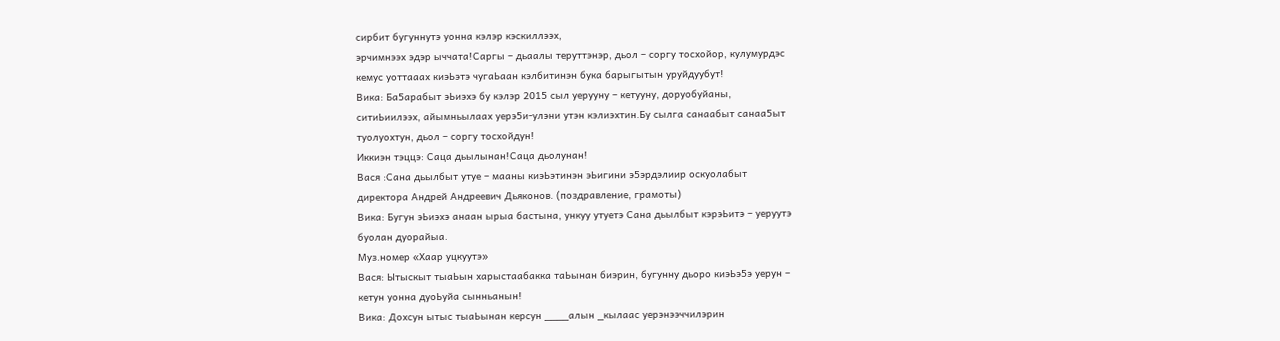сирбит бугуннутэ уонна кэлэр кэскиллээх,
эрчимнээх эдэр ыччата!Саргы – дьаалы теруттэнэр, дьол – соргу тосхойор, кулумурдэс
кемус уоттааах киэЬэтэ чугаЬаан кэлбитинэн бука барыгытын уруйдуубут!
Вика: Ба5арабыт эЬиэхэ бу кэлэр 2015 сыл уерууну – кетууну, доруобуйаны,
ситиЬиилээх, айымньылаах уерэ5и-улэни утэн кэлиэхтин.Бу сылга санаабыт санаа5ыт
туолуохтун, дьол – соргу тосхойдун!
Иккиэн тэццэ: Саца дьылынан!Саца дьолунан!
Вася :Сана дьылбыт утуе – мааны киэЬэтинэн эЬигини э5эрдэлиир оскуолабыт
директора Андрей Андреевич Дьяконов. (поздравление, грамоты)
Вика: Бугун эЬиэхэ анаан ырыа бастына, ункуу утуетэ Сана дьылбыт кэрэЬитэ – уеруутэ
буолан дуорайыа.
Муз.номер «Хаар уцкуутэ»
Вася: Ытыскыт тыаЬын харыстаабакка таЬынан биэрин, бугунну дьоро киэЬэ5э уерун –
кетун уонна дуоЬуйа сынньанын!
Вика: Дохсун ытыс тыаЬынан керсун ____алын _кылаас уерэнээччилэрин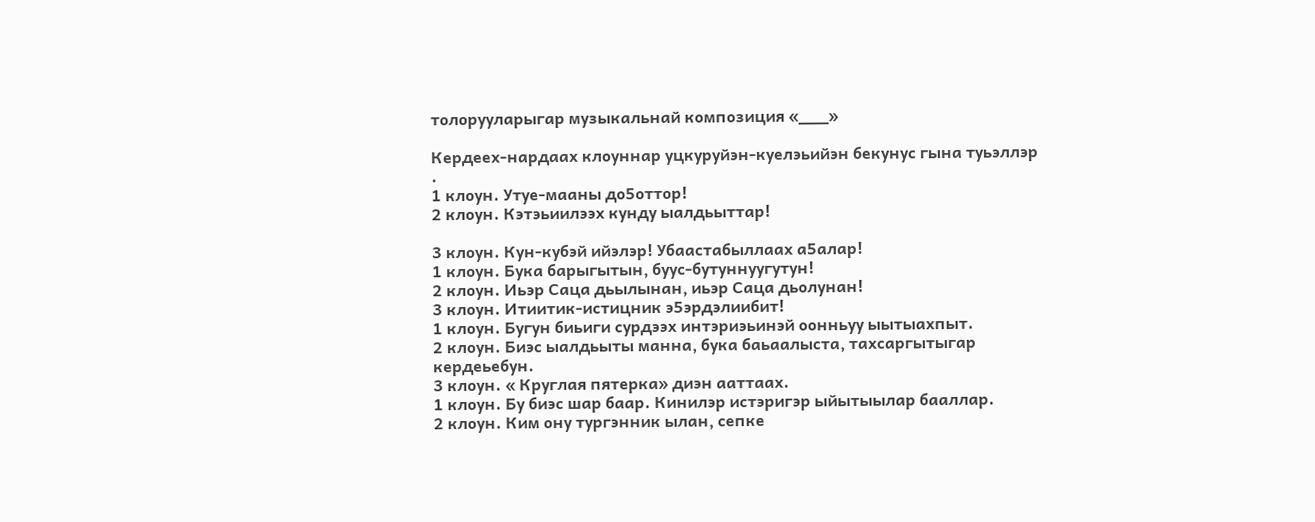толорууларыгар музыкальнай композиция «___»

Кердеех-нардаах клоуннар уцкуруйэн-куелэьийэн бекунус гына туьэллэр
.
1 клоун. Утуе-мааны до5оттор!
2 клоун. Кэтэьиилээх кунду ыалдьыттар!

3 клоун. Кун-кубэй ийэлэр! Убаастабыллаах а5алар!
1 клоун. Бука барыгытын, буус-бутуннуугутун!
2 клоун. Иьэр Саца дьылынан, иьэр Саца дьолунан!
3 клоун. Итиитик-истицник э5эрдэлиибит!
1 клоун. Бугун биьиги сурдээх интэриэьинэй оонньуу ыытыахпыт.
2 клоун. Биэс ыалдьыты манна, бука баьаалыста, тахсаргытыгар кердеьебун.
3 клоун. « Круглая пятерка» диэн ааттаах.
1 клоун. Бу биэс шар баар. Кинилэр истэригэр ыйытыылар бааллар.
2 клоун. Ким ону тургэнник ылан, сепке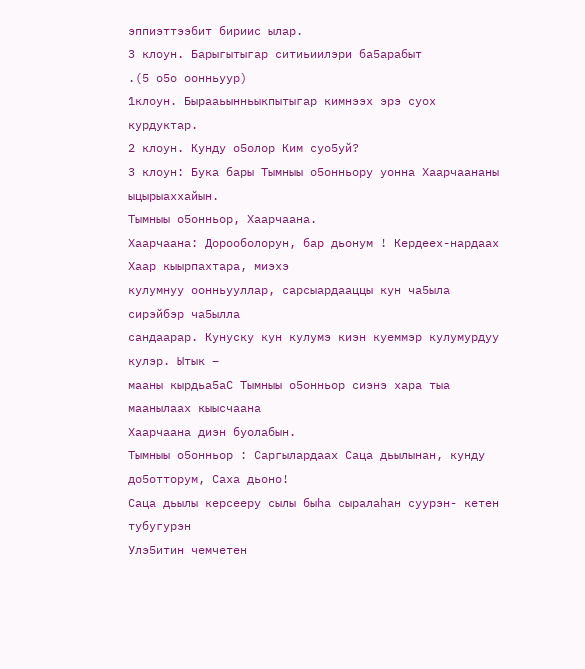эппиэттээбит бириис ылар.
3 клоун. Барыгытыгар ситиьиилэри ба5арабыт
.(5 о5о оонньуур)
1клоун. Бырааьынньыкпытыгар кимнээх эрэ суох курдуктар.
2 клоун. Кунду о5олор Ким суо5уй?
3 клоун: Бука бары Тымныы о5онньору уонна Хаарчаананы ыцырыаххайын.
Тымныы о5онньор, Хаарчаана.
Хаарчаана: Дорооболорун, бар дьонум ! Кердеех-нардаах Хаар кыырпахтара, миэхэ
кулумнуу оонньууллар, сарсыардааццы кун ча5ыла сирэйбэр ча5ылла
сандаарар. Кунуску кун кулумэ киэн куеммэр кулумурдуу кулэр. Ытык –
мааны кырдьа5аС Тымныы о5онньор сиэнэ хара тыа маанылаах кыысчаана
Хаарчаана диэн буолабын.
Тымныы о5онньор : Саргылардаах Саца дьылынан, кунду до5отторум, Саха дьоно!
Саца дьылы керсееру сылы быhа сыралаhан суурэн- кетен тубугурэн
Улэ5итин чемчетен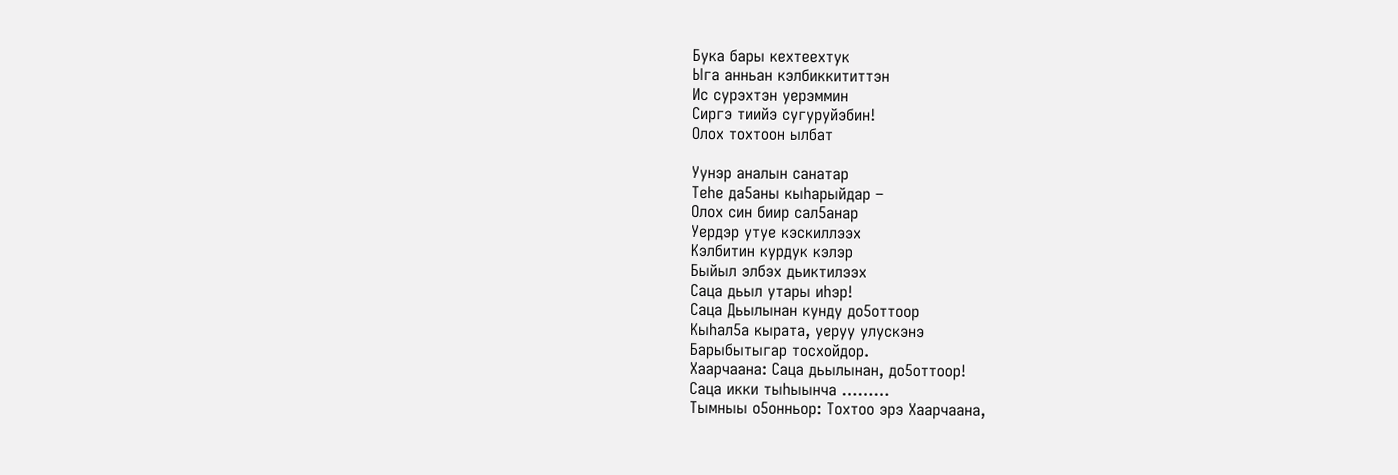Бука бары кехтеехтук
Ыга анньан кэлбиккититтэн
Ис сурэхтэн уерэммин
Сиргэ тиийэ сугуруйэбин!
Олох тохтоон ылбат

Уунэр аналын санатар
Теhе да5аны кыhарыйдар –
Олох син биир сал5анар
Уердэр утуе кэскиллээх
Кэлбитин курдук кэлэр
Быйыл элбэх дьиктилээх
Саца дьыл утары иhэр!
Саца Дьылынан кунду до5оттоор
Кыhал5а кырата, уеруу улускэнэ
Барыбытыгар тосхойдор.
Хаарчаана: Саца дьылынан, до5оттоор!
Саца икки тыhыынча ………
Тымныы о5онньор: Тохтоо эрэ Хаарчаана,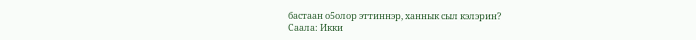бастаан о5олор эттиннэр, ханнык сыл кэлэрин?
Саала: Икки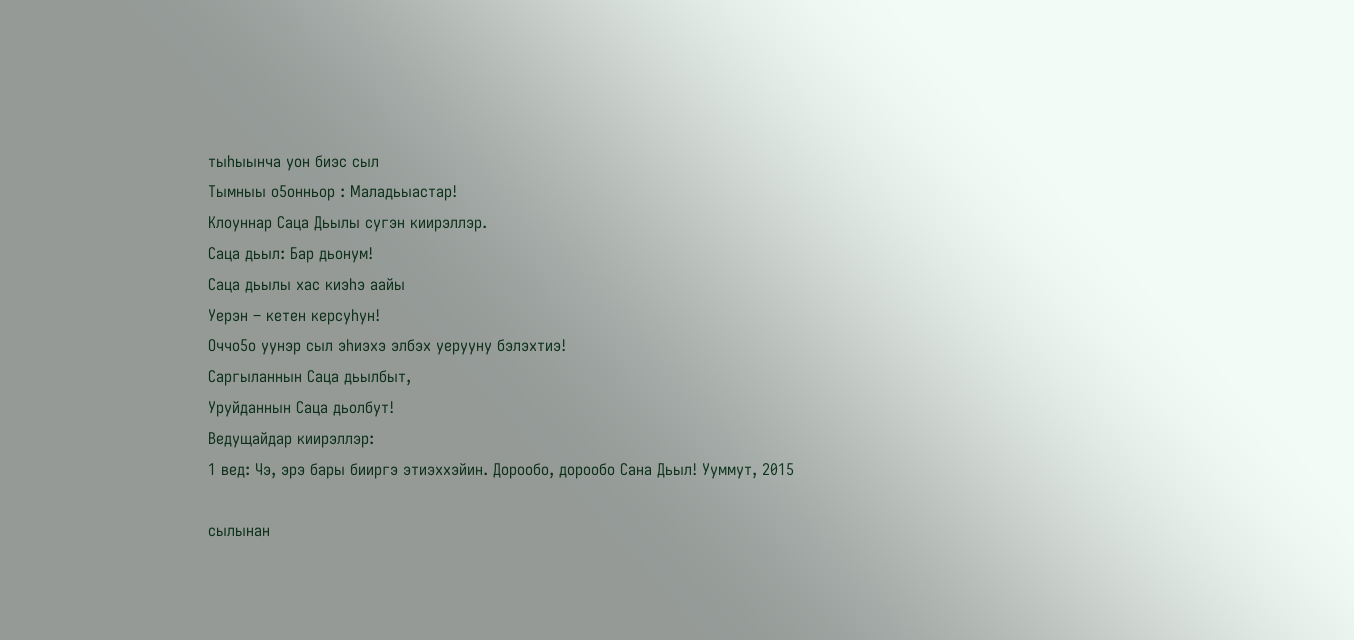тыhыынча уон биэс сыл
Тымныы о5онньор : Маладьыастар!
Клоуннар Саца Дьылы сугэн киирэллэр.
Саца дьыл: Бар дьонум!
Саца дьылы хас киэhэ аайы
Уерэн – кетен керсуhун!
Оччо5о уунэр сыл эhиэхэ элбэх уерууну бэлэхтиэ!
Саргыланнын Саца дьылбыт,
Уруйданнын Саца дьолбут!
Ведущайдар киирэллэр:
1 вед: Чэ, эрэ бары бииргэ этиэххэйин. Дорообо, дорообо Сана Дьыл! Ууммут, 2015

сылынан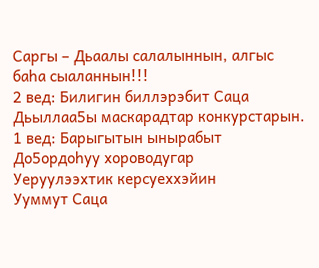Саргы – Дьаалы салалыннын, алгыс баhа сыаланнын!!!
2 вед: Билигин биллэрэбит Саца Дьыллаа5ы маскарадтар конкурстарын.
1 вед: Барыгытын ынырабыт
До5ордоhуу хороводугар
Уеруулээхтик керсуеххэйин
Ууммут Саца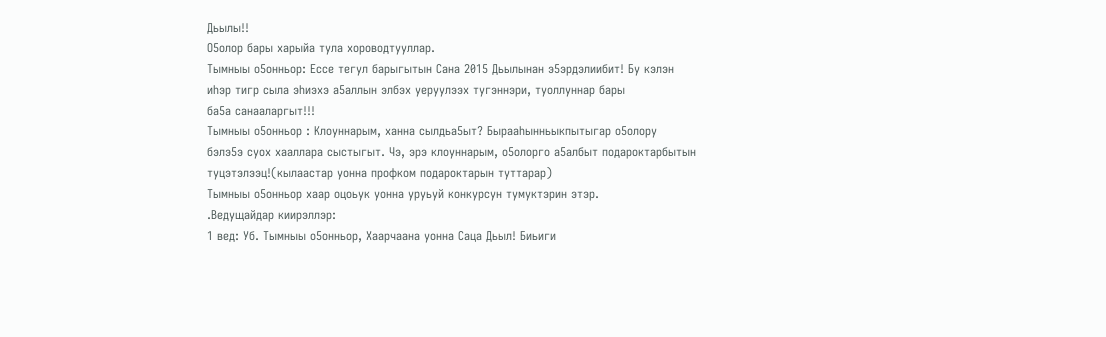Дьылы!!
О5олор бары харыйа тула хороводтууллар.
Тымныы о5онньор: Ессе тегул барыгытын Сана 2015 Дьылынан э5эрдэлиибит! Бу кэлэн
иhэр тигр сыла эhиэхэ а5аллын элбэх уеруулээх тугэннэри, туоллуннар бары
ба5а санааларгыт!!!
Тымныы о5онньор : Клоуннарым, ханна сылдьа5ыт? Бырааhынньыкпытыгар о5олору
бэлэ5э суох хааллара сыстыгыт. Чэ, эрэ клоуннарым, о5олорго а5албыт подароктарбытын
туцэтэлээц!(кылаастар уонна профком подароктарын туттарар)
Тымныы о5онньор хаар оцоьук уонна уруьуй конкурсун тумуктэрин этэр.
.Ведущайдар киирэллэр:
1 вед: Уб. Тымныы о5онньор, Хаарчаана уонна Саца Дьыл! Биьиги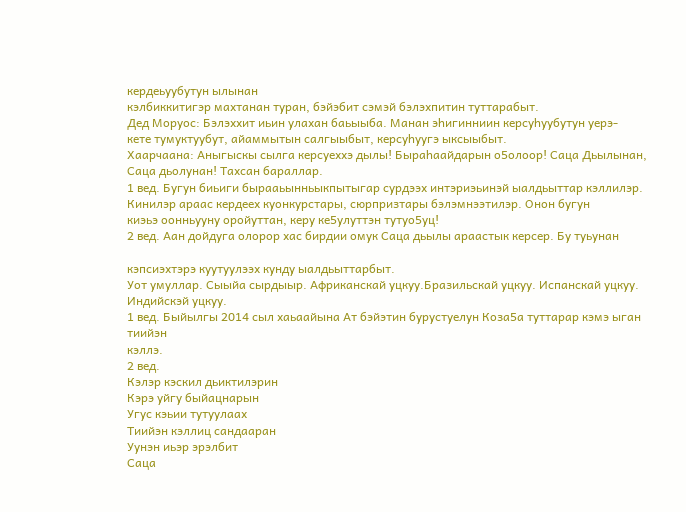кердеьуубутун ылынан
кэлбиккитигэр махтанан туран, бэйэбит сэмэй бэлэхпитин туттарабыт.
Дед Моруос: Бэлэххит иьин улахан баьыыба. Манан эhигинниин керсуhуубутун уерэ-
кете тумуктуубут, айаммытын салгыыбыт, керсуhуугэ ыксыыбыт.
Хаарчаана: Аныгыскы сылга керсуеххэ дылы! Быраhаайдарын о5олоор! Саца Дьылынан,
Саца дьолунан! Тахсан бараллар.
1 вед. Бугун биьиги бырааьынньыкпытыгар сурдээх интэриэьинэй ыалдьыттар кэллилэр.
Кинилэр араас кердеех куонкурстары, сюрпризтары бэлэмнээтилэр. Онон бугун
киэьэ оонньууну оройуттан, керу ке5улуттэн тутуо5уц!
2 вед. Аан дойдуга олорор хас бирдии омук Саца дьылы араастык керсер. Бу туьунан

кэпсиэхтэрэ куутуулээх кунду ыалдьыттарбыт.
Уот умуллар. Сыыйа сырдыыр. Африканскай уцкуу.Бразильскай уцкуу. Испанскай уцкуу.
Индийскэй уцкуу.
1 вед. Быйылгы 2014 сыл хаьаайына Ат бэйэтин бурустуелун Коза5а туттарар кэмэ ыган тиийэн
кэллэ.
2 вед.
Кэлэр кэскил дьиктилэрин
Кэрэ уйгу быйацнарын
Угус кэьии тутуулаах
Тиийэн кэллиц сандааран
Уунэн иьэр эрэлбит
Саца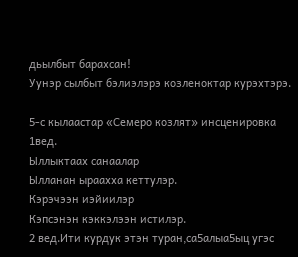дьылбыт барахсан!
Уунэр сылбыт бэлиэлэрэ козленоктар курэхтэрэ.

5-с кылаастар «Семеро козлят» инсценировка
1вед.
Ыллыктаах санаалар
Ылланан ыраахха кеттулэр.
Кэрэчээн иэйиилэр
Кэпсэнэн кэккэлээн истилэр.
2 вед.Ити курдук этэн туран,са5алыа5ыц угэс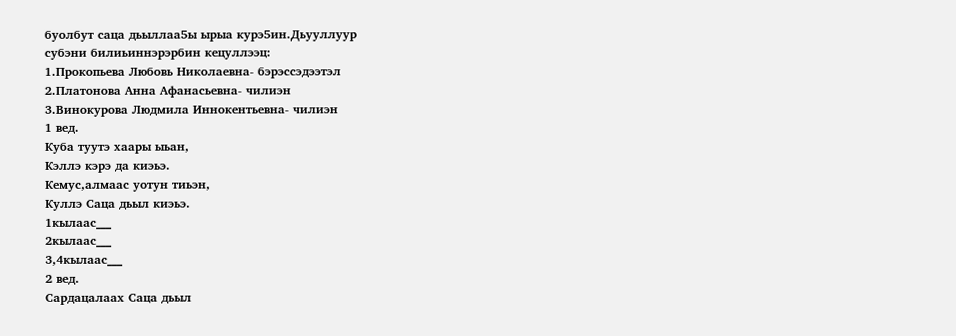буолбут саца дьыллаа5ы ырыа курэ5ин.Дьууллуур
субэни билиьиннэрэрбин кецуллээц:
1.Прокопьева Любовь Николаевна- бэрэссэдээтэл
2.Платонова Анна Афанасьевна- чилиэн
3.Винокурова Людмила Иннокентьевна- чилиэн
1 вед.
Куба туутэ хаары ыьан,
Кэллэ кэрэ да киэьэ.
Кемус,алмаас уотун тиьэн,
Куллэ Саца дьыл киэьэ.
1кылаас___
2кылаас___
3,4кылаас___
2 вед.
Сардацалаах Саца дьыл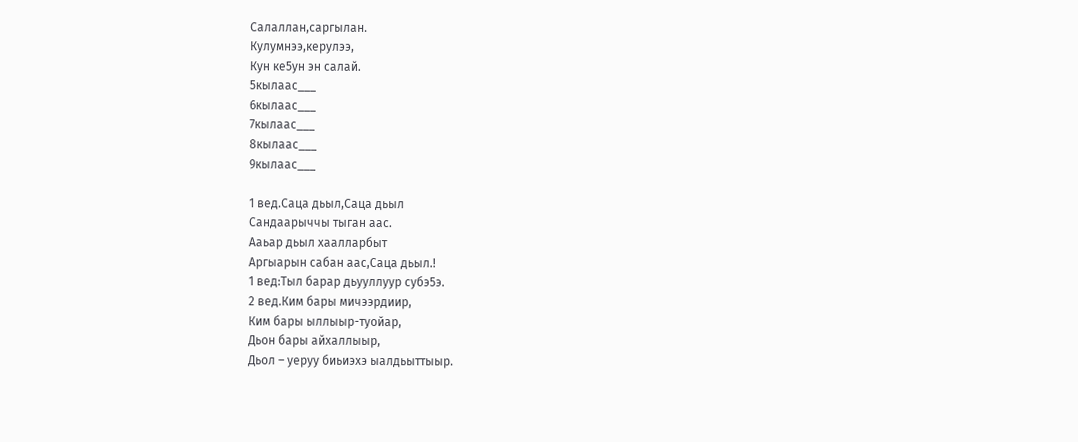Салаллан,саргылан.
Кулумнээ,керулээ,
Кун ке5ун эн салай.
5кылаас___
6кылаас___
7кылаас___
8кылаас___
9кылаас___

1 вед.Саца дьыл,Саца дьыл
Сандаарыччы тыган аас.
Ааьар дьыл хаалларбыт
Аргыарын сабан аас,Саца дьыл.!
1 вед:Тыл барар дьууллуур субэ5э.
2 вед.Ким бары мичээрдиир,
Ким бары ыллыыр-туойар,
Дьон бары айхаллыыр,
Дьол – уеруу биьиэхэ ыалдьыттыыр.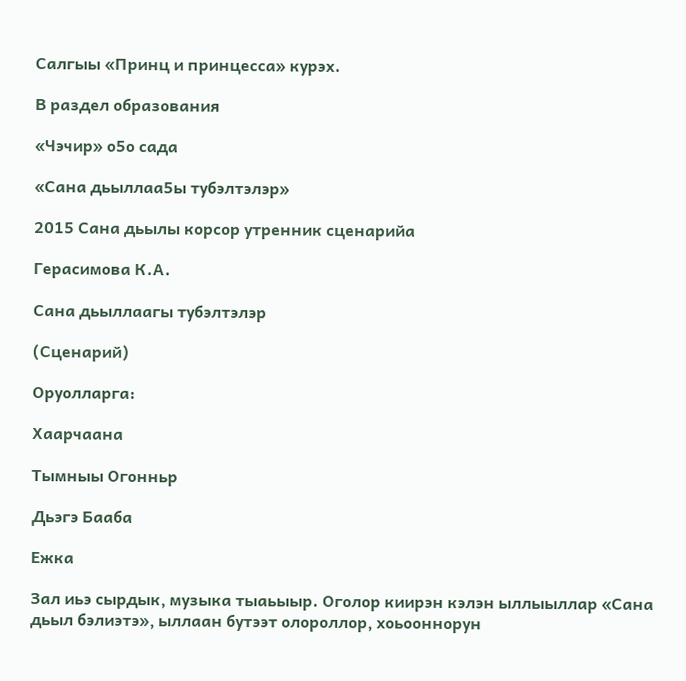Салгыы «Принц и принцесса» курэх.

В раздел образования

«Чэчир» о5о сада

«Сана дьыллаа5ы тубэлтэлэр»

2015 Сана дьылы корсор утренник сценарийа

Герасимова К.А.

Сана дьыллаагы тубэлтэлэр

(Сценарий)

Оруолларга:

Хаарчаана

Тымныы Огонньр

Дьэгэ Бааба

Ежка

Зал иьэ сырдык, музыка тыаьыыр. Оголор киирэн кэлэн ыллыыллар «Сана дьыл бэлиэтэ», ыллаан бутээт олороллор, хоьооннорун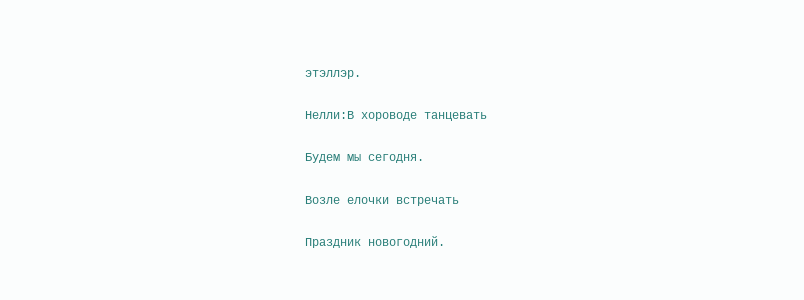этэллэр.

Нелли:В хороводе танцевать

Будем мы сегодня.

Возле елочки встречать

Праздник новогодний.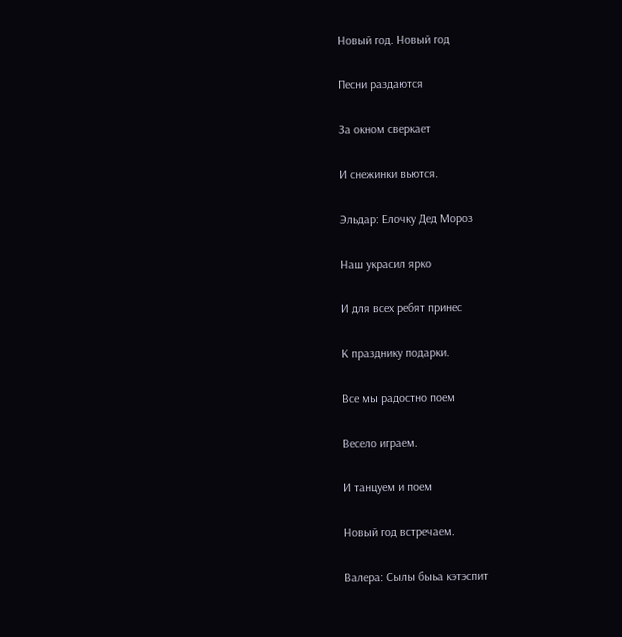Новый год. Новый год

Песни раздаются

За окном сверкает

И снежинки вьются.

Эльдар: Елочку Дед Мороз

Наш украсил ярко

И для всех ребят принес

К празднику подарки.

Все мы радостно поем

Весело играем.

И танцуем и поем

Новый год встречаем.

Валера: Сылы быьа кэтэспит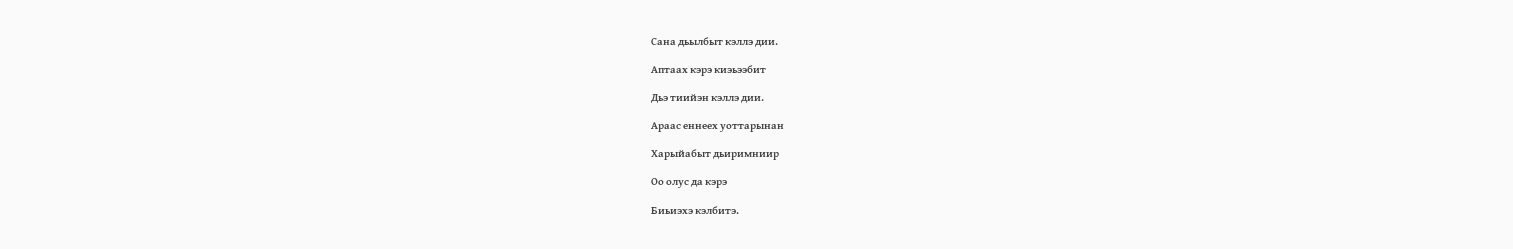Сана дьылбыт кэллэ дии.

Аптаах кэрэ киэьээбит

Дьэ тиийэн кэллэ дии.

Араас еннеех уоттарынан

Харыйабыт дьиримниир

Оо олус да кэрэ

Биьиэхэ кэлбитэ.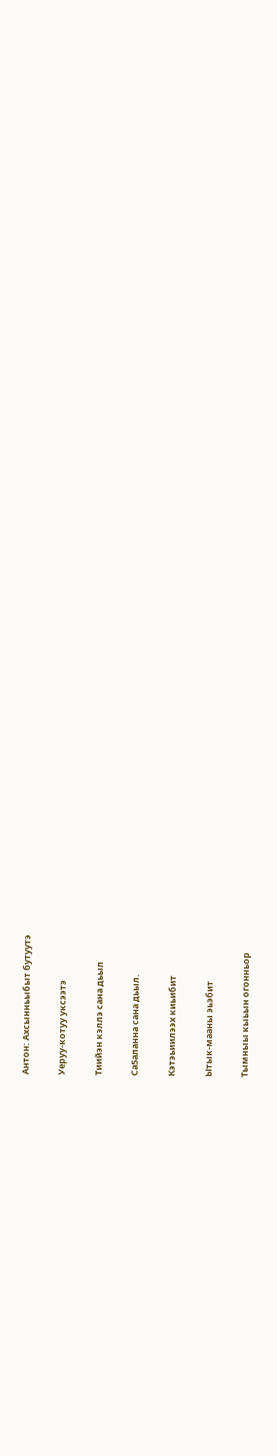Антон: Ахсынньыбыт бутуутэ

Уеруу-котуу уксээтэ

Тиийэн кэллэ сана дьыл

Са5аланна сана дьыл.

Кэтэьиилээх киьибит

Ытык-мааны эьэбит

Тымныы кыьын огонньор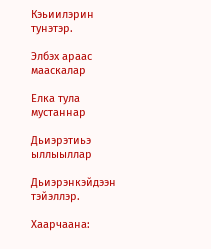Кэьиилэрин тунэтэр.

Элбэх араас мааскалар

Елка тула мустаннар

Дьиэрэтиьэ ыллыыллар

Дьиэрэнкэйдээн тэйэллэр.

Хаарчаана: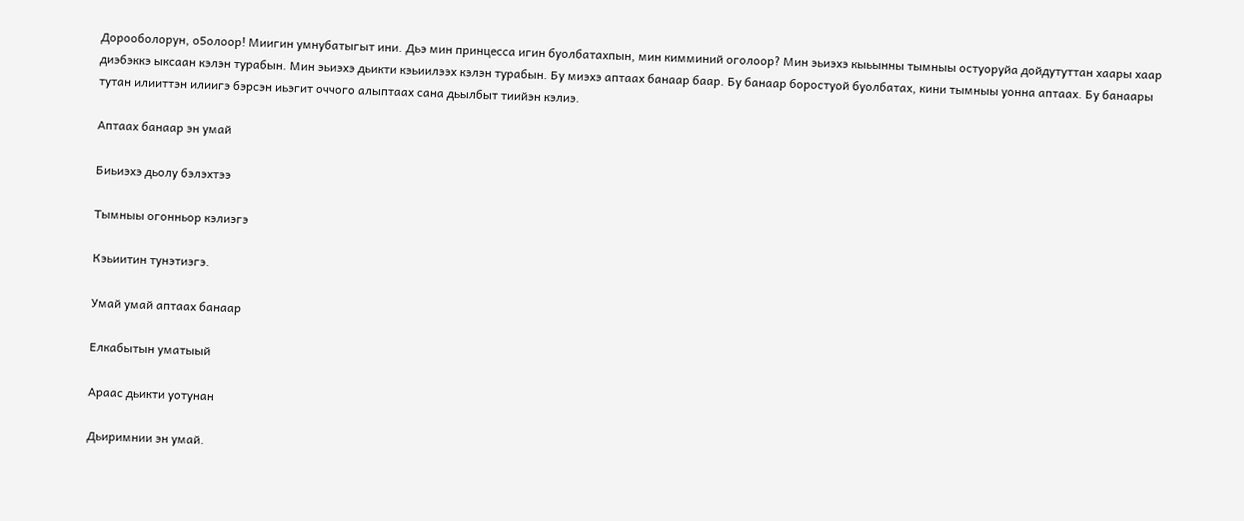Дорооболорун, о5олоор! Миигин умнубатыгыт ини. Дьэ мин принцесса игин буолбатахпын, мин кимминий оголоор? Мин эьиэхэ кыьынны тымныы остуоруйа дойдутуттан хаары хаар диэбэккэ ыксаан кэлэн турабын. Мин эьиэхэ дьикти кэьиилээх кэлэн турабын. Бу миэхэ аптаах банаар баар. Бу банаар боростуой буолбатах, кини тымныы уонна аптаах. Бу банаары тутан илииттэн илиигэ бэрсэн иьэгит оччого алыптаах сана дьылбыт тиийэн кэлиэ.

Аптаах банаар эн умай

Биьиэхэ дьолу бэлэхтээ

Тымныы огонньор кэлиэгэ

Кэьиитин тунэтиэгэ.

Умай умай аптаах банаар

Елкабытын уматыый

Араас дьикти уотунан

Дьиримнии эн умай.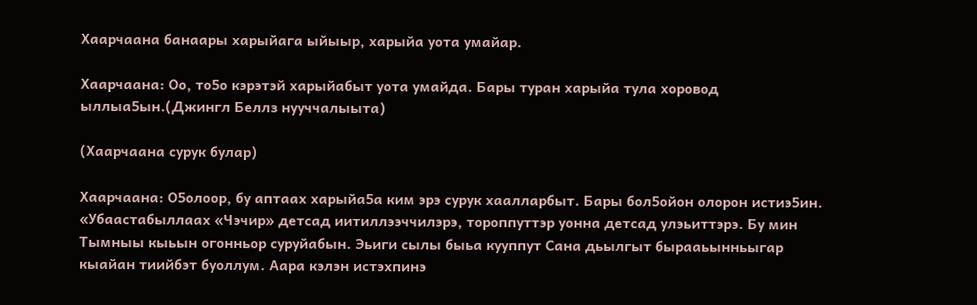Хаарчаана банаары харыйага ыйыыр, харыйа уота умайар.

Хаарчаана: Оо, то5о кэрэтэй харыйабыт уота умайда. Бары туран харыйа тула хоровод ыллыа5ын.(Джингл Беллз нууччалыыта)

(Хаарчаана сурук булар)

Хаарчаана: О5олоор, бу аптаах харыйа5а ким эрэ сурук хаалларбыт. Бары бол5ойон олорон истиэ5ин. «Убаастабыллаах «Чэчир» детсад иитиллээччилэрэ, тороппуттэр уонна детсад улэьиттэрэ. Бу мин Тымныы кыьын огонньор суруйабын. Эьиги сылы быьа кууппут Сана дьылгыт бырааьынньыгар кыайан тиийбэт буоллум. Аара кэлэн истэхпинэ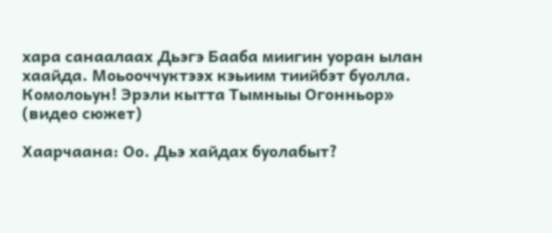хара санаалаах Дьэгэ Бааба миигин уоран ылан хаайда. Моьооччуктээх кэьиим тиийбэт буолла. Комолоьун! Эрэли кытта Тымныы Огонньор» (видео сюжет)

Хаарчаана: Оо. Дьэ хайдах буолабыт?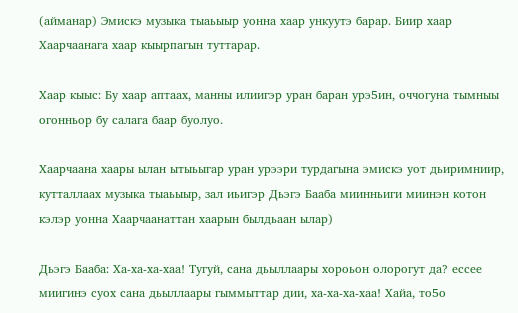(айманар) Эмискэ музыка тыаьыыр уонна хаар ункуутэ барар. Биир хаар Хаарчаанага хаар кыырпагын туттарар.

Хаар кыыс: Бу хаар аптаах, манны илиигэр уран баран урэ5ин, оччогуна тымныы огонньор бу салага баар буолуо.

Хаарчаана хаары ылан ытыьыгар уран урээри турдагына эмискэ уот дьиримниир, кутталлаах музыка тыаьыыр, зал иьигэр Дьэгэ Бааба миинньиги миинэн котон кэлэр уонна Хаарчаанаттан хаарын былдьаан ылар)

Дьэгэ Бааба: Ха-ха-ха-хаа! Тугуй, сана дьыллаары хороьон олорогут да? ессее миигинэ суох сана дьыллаары гыммыттар дии, ха-ха-ха-хаа! Хайа, то5о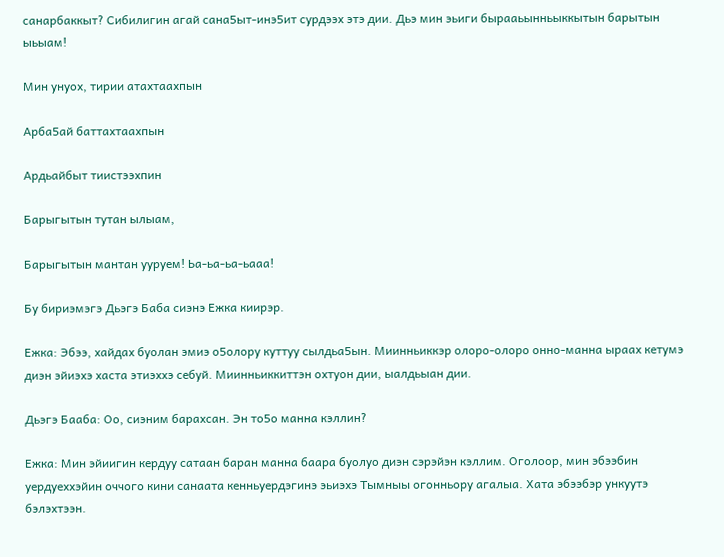санарбаккыт? Сибилигин агай сана5ыт-инэ5ит сурдээх этэ дии. Дьэ мин эьиги бырааьынньыккытын барытын ыьыам!

Мин унуох, тирии атахтаахпын

Арба5ай баттахтаахпын

Ардьайбыт тиистээхпин

Барыгытын тутан ылыам,

Барыгытын мантан ууруем! Ьа-ьа-ьа-ьааа!

Бу бириэмэгэ Дьэгэ Баба сиэнэ Ежка киирэр.

Ежка: Эбээ, хайдах буолан эмиэ о5олору куттуу сылдьа5ын. Миинньиккэр олоро-олоро онно-манна ыраах кетумэ диэн эйиэхэ хаста этиэххэ себуй. Миинньиккиттэн охтуон дии, ыалдьыан дии.

Дьэгэ Бааба: Оо, сиэним барахсан. Эн то5о манна кэллин?

Ежка: Мин эйиигин кердуу сатаан баран манна баара буолуо диэн сэрэйэн кэллим. Оголоор, мин эбээбин уердуеххэйин оччого кини санаата кенньуердэгинэ эьиэхэ Тымныы огонньору агалыа. Хата эбээбэр ункуутэ бэлэхтээн.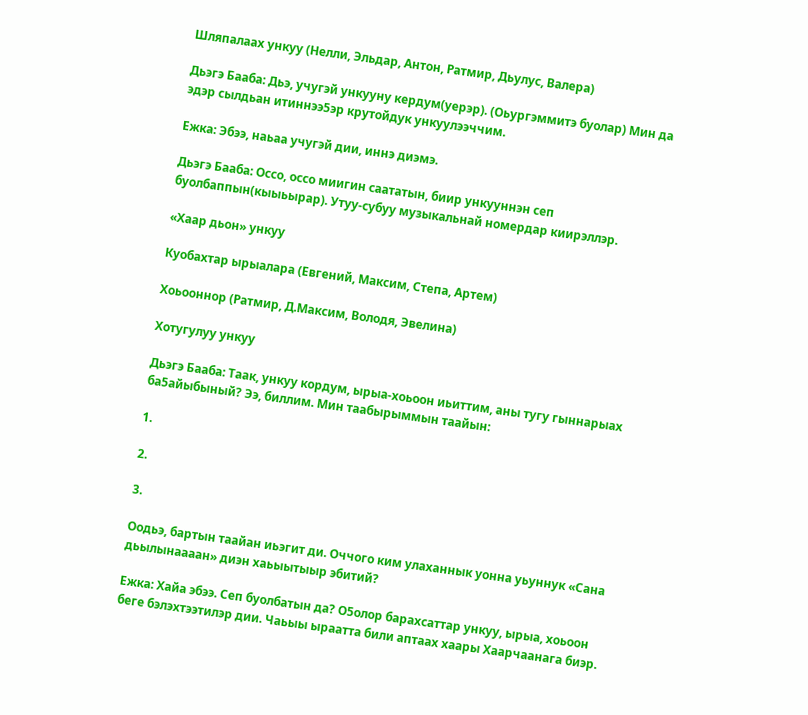Шляпалаах ункуу (Нелли, Эльдар, Антон, Ратмир, Дьулус, Валера)

Дьэгэ Бааба: Дьэ, учугэй ункууну кердум(уерэр). (Оьургэммитэ буолар) Мин да эдэр сылдьан итиннээ5эр крутойдук ункуулээччим.

Ежка: Эбээ, наьаа учугэй дии, иннэ диэмэ.

Дьэгэ Бааба: Оссо, оссо миигин саататын, биир ункууннэн сеп буолбаппын(кыыьырар). Утуу-субуу музыкальнай номердар киирэллэр.

«Хаар дьон» ункуу

Куобахтар ырыалара (Евгений, Максим, Степа, Артем)

Хоьооннор (Ратмир, Д.Максим, Володя, Эвелина)

Хотугулуу ункуу

Дьэгэ Бааба: Таак, ункуу кордум, ырыа-хоьоон иьиттим, аны тугу гыннарыах ба5айыбыный? Ээ, биллим. Мин таабырыммын таайын:

1.

2.

3.

Оодьэ, бартын таайан иьэгит ди. Оччого ким улаханнык уонна уьуннук «Сана дьылынаааан» диэн хаьыытыыр эбитий?

Ежка: Хайа эбээ. Сеп буолбатын да? О5олор барахсаттар ункуу, ырыа, хоьоон беге бэлэхтээтилэр дии. Чаьыы ыраатта били аптаах хаары Хаарчаанага биэр.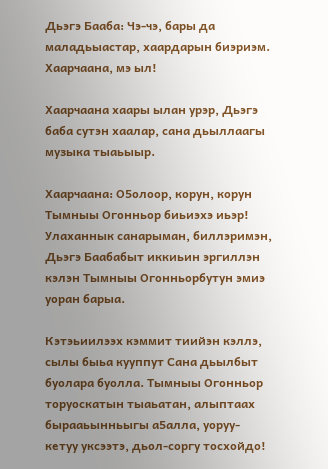Дьэгэ Бааба: Чэ-чэ, бары да маладьыастар, хаардарын биэриэм. Хаарчаана, мэ ыл!

Хаарчаана хаары ылан урэр, Дьэгэ баба сутэн хаалар, сана дьыллаагы музыка тыаьыыр.

Хаарчаана: О5олоор, корун, корун Тымныы Огонньор биьиэхэ иьэр! Улаханнык санарыман, биллэримэн, Дьэгэ Баабабыт иккиьин эргиллэн кэлэн Тымныы Огонньорбутун эмиэ уоран барыа.

Кэтэьиилээх кэммит тиийэн кэллэ, сылы быьа кууппут Сана дьылбыт буолара буолла. Тымныы Огонньор торуоскатын тыаьатан, алыптаах бырааьынньыгы а5алла, уоруу-кетуу уксээтэ, дьол-соргу тосхойдо!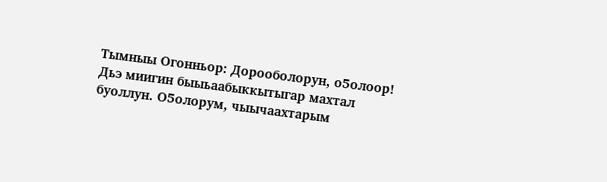Тымныы Огонньор: Дорооболорун, о5олоор! Дьэ миигин быыьаабыккытыгар махтал буоллун. О5олорум, чыычаахтарым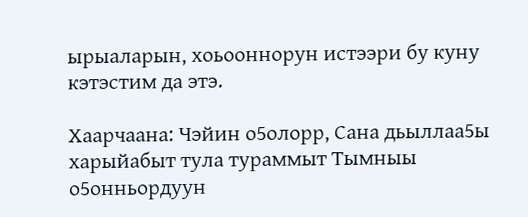ырыаларын, хоьооннорун истээри бу куну кэтэстим да этэ.

Хаарчаана: Чэйин о5олорр, Сана дьыллаа5ы харыйабыт тула тураммыт Тымныы о5онньордуун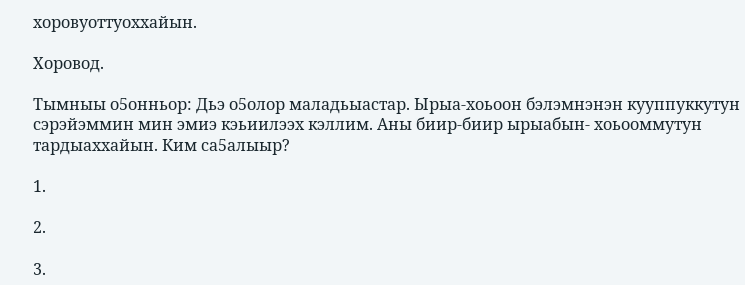хоровуоттуоххайын.

Хоровод.

Тымныы о5онньор: Дьэ о5олор маладьыастар. Ырыа-хоьоон бэлэмнэнэн кууппуккутун сэрэйэммин мин эмиэ кэьиилээх кэллим. Аны биир-биир ырыабын- хоьооммутун тардыаххайын. Ким са5алыыр?

1.

2.

3.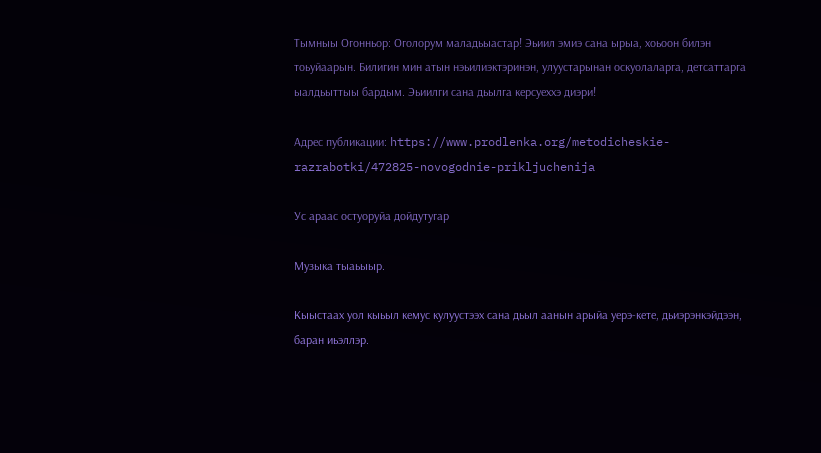Тымныы Огонньор: Оголорум маладьыастар! Эьиил эмиэ сана ырыа, хоьоон билэн тоьуйаарын. Билигин мин атын нэьилиэктэринэн, улуустарынан оскуолаларга, детсаттарга ыалдьыттыы бардым. Эьиилги сана дьылга керсуеххэ диэри!

Адрес публикации: https://www.prodlenka.org/metodicheskie-razrabotki/472825-novogodnie-prikljuchenija

Ус араас остуоруйа дойдутугар

Музыка тыаьыыр.

Кыыстаах уол кыьыл кемус кулуустээх сана дьыл аанын арыйа уерэ-кете, дьиэрэнкэйдээн, баран иьэллэр.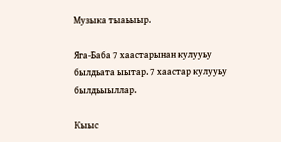Музыка тыаьыыр.

Яга-Баба 7 хаастарынан кулууьу былдьата ыытар. 7 хаастар кулууьу былдьыыллар.

Кыыс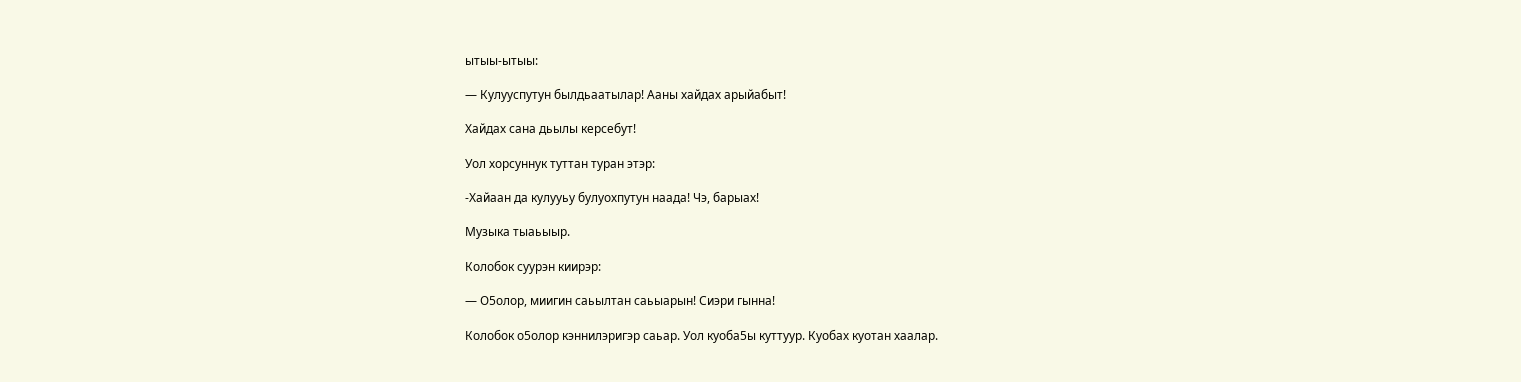ытыы-ытыы:

— Кулууспутун былдьаатылар! Ааны хайдах арыйабыт!

Хайдах сана дьылы керсебут!

Уол хорсуннук туттан туран этэр:

-Хайаан да кулууьу булуохпутун наада! Чэ, барыах!

Музыка тыаьыыр.

Колобок суурэн киирэр:

— О5олор, миигин саьылтан саьыарын! Сиэри гынна!

Колобок о5олор кэннилэригэр саьар. Уол куоба5ы куттуур. Куобах куотан хаалар.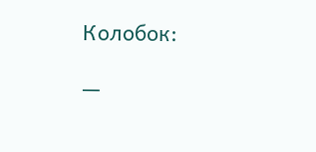Колобок:

—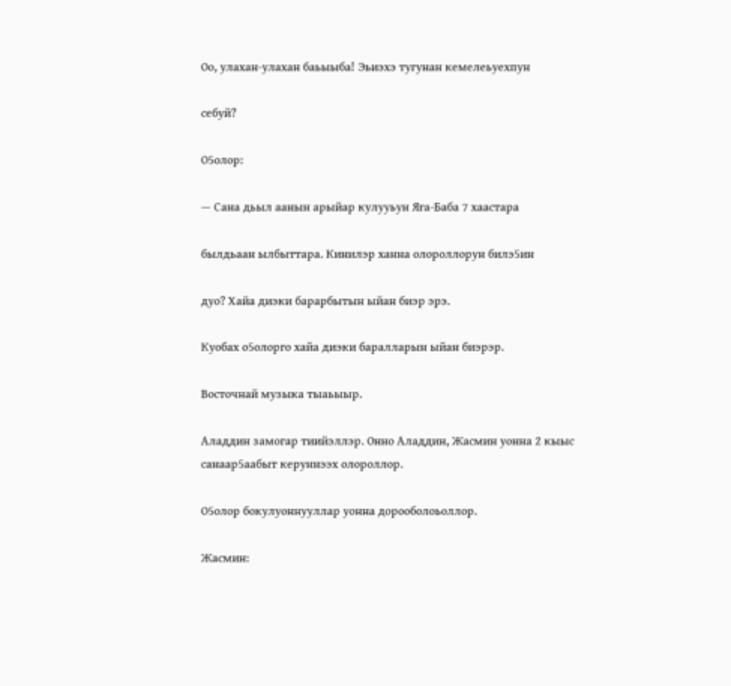Оо, улахан-улахан баьыыба! Эьиэхэ тугунан кемелеьуехпун

себуй?

О5олор:

— Сана дьыл аанын арыйар кулууьун Яга-Баба 7 хаастара

былдьаан ылбыттара. Кинилэр ханна олороллорун билэ5ин

дуо? Хайа диэки барарбытын ыйан биэр эрэ.

Куобах о5олорго хайа диэки баралларын ыйан биэрэр.

Восточнай музыка тыаьыыр.

Аладдин замогар тиийэллэр. Онно Аладдин, Жасмин уонна 2 кыыс санаар5аабыт керуннээх олороллор.

О5олор бокулуоннууллар уонна дорооболоьоллор.

Жасмин: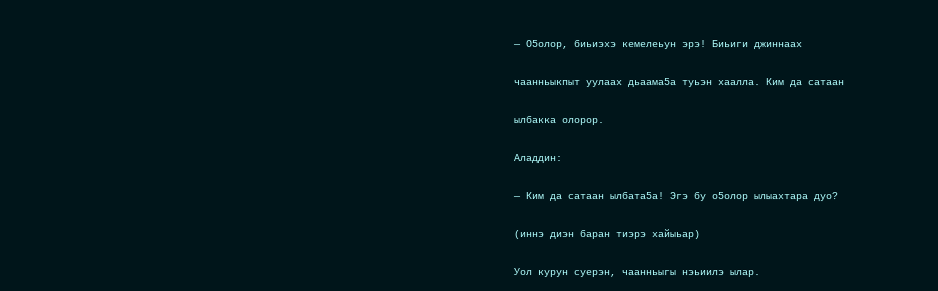— О5олор, биьиэхэ кемелеьун эрэ! Биьиги джиннаах

чаанньыкпыт уулаах дьаама5а туьэн хаалла. Ким да сатаан

ылбакка олорор.

Аладдин:

— Ким да сатаан ылбата5а! Эгэ бу о5олор ылыахтара дуо?

(иннэ диэн баран тиэрэ хайыьар)

Уол курун суерэн, чаанньыгы нэьиилэ ылар.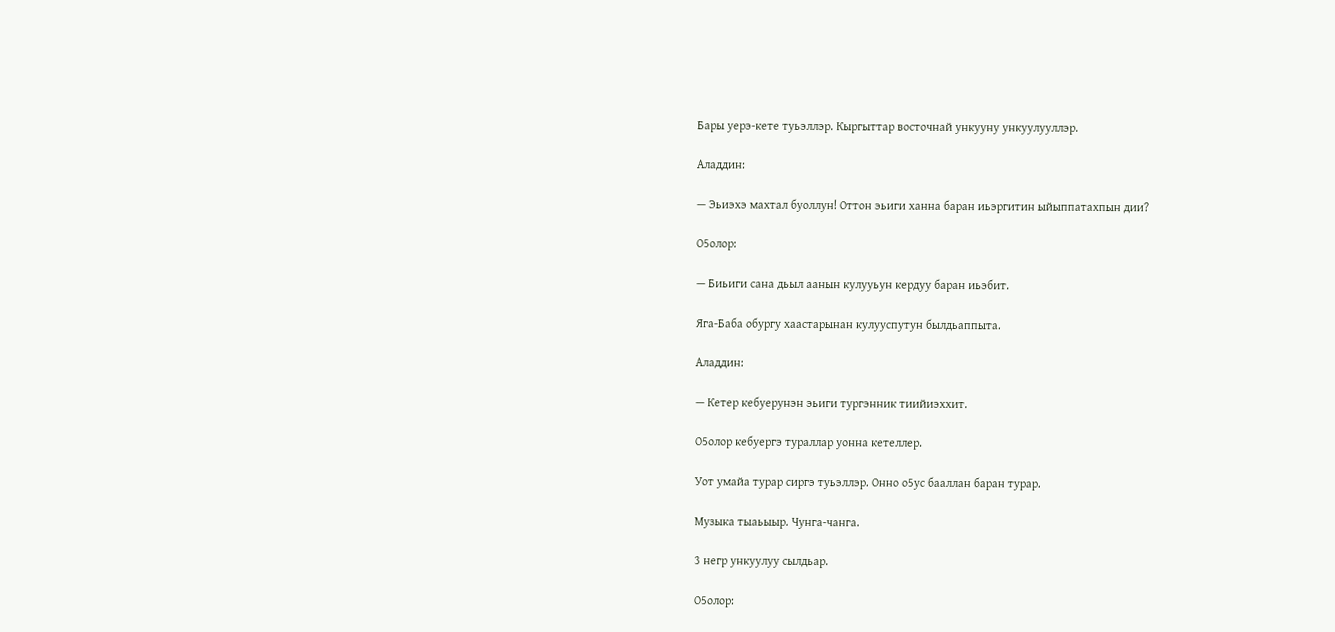Бары уерэ-кете туьэллэр. Кыргыттар восточнай ункууну ункуулууллэр.

Аладдин:

— Эьиэхэ махтал буоллун! Оттон эьиги ханна баран иьэргитин ыйыппатахпын дии?

О5олор:

— Биьиги сана дьыл аанын кулууьун кердуу баран иьэбит.

Яга-Баба обургу хаастарынан кулууспутун былдьаппыта.

Аладдин:

— Кетер кебуерунэн эьиги тургэнник тиийиэххит.

О5олор кебуергэ тураллар уонна кетеллер.

Уот умайа турар сиргэ туьэллэр. Онно о5ус бааллан баран турар.

Музыка тыаьыыр. Чунга-чанга.

3 негр ункуулуу сылдьар.

О5олор: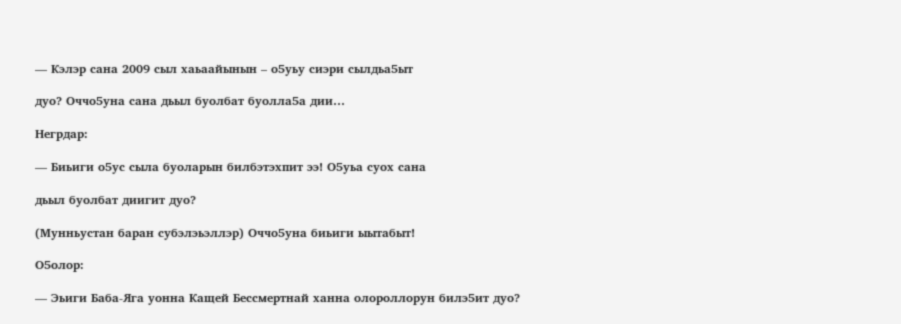— Кэлэр сана 2009 сыл хаьаайынын – о5уьу сиэри сылдьа5ыт

дуо? Оччо5уна сана дьыл буолбат буолла5а дии…

Негрдар:

— Биьиги о5ус сыла буоларын билбэтэхпит ээ! О5уьа суох сана

дьыл буолбат диигит дуо?

(Мунньустан баран субэлэьэллэр) Оччо5уна биьиги ыытабыт!

О5олор:

— Эьиги Баба-Яга уонна Кащей Бессмертнай ханна олороллорун билэ5ит дуо?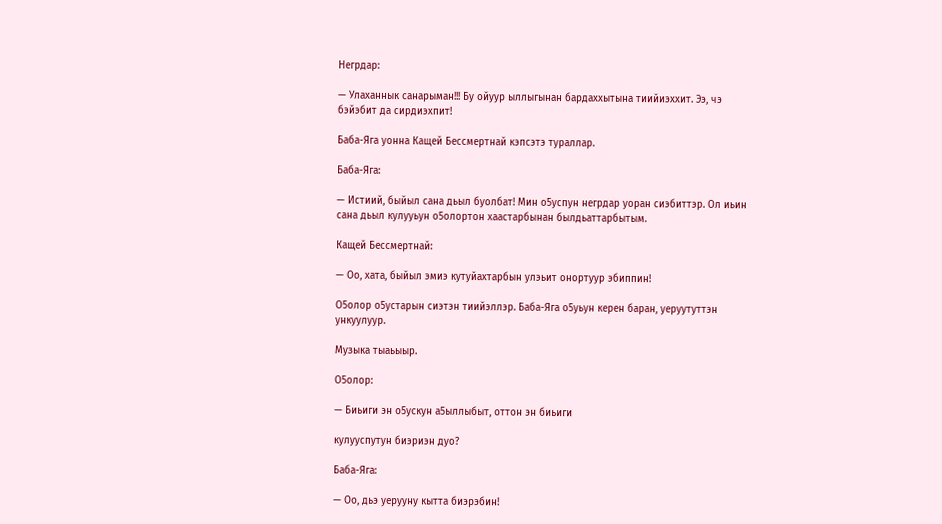Негрдар:

— Улаханнык санарыман!!! Бу ойуур ыллыгынан бардаххытына тиийиэххит. Ээ, чэ бэйэбит да сирдиэхпит!

Баба-Яга уонна Кащей Бессмертнай кэпсэтэ тураллар.

Баба-Яга:

— Истиий, быйыл сана дьыл буолбат! Мин о5успун негрдар уоран сиэбиттэр. Ол иьин сана дьыл кулууьун о5олортон хаастарбынан былдьаттарбытым.

Кащей Бессмертнай:

— Оо, хата, быйыл эмиэ кутуйахтарбын улэьит онортуур эбиппин!

О5олор о5устарын сиэтэн тиийэллэр. Баба-Яга о5уьун керен баран, уеруутуттэн ункуулуур.

Музыка тыаьыыр.

О5олор:

— Биьиги эн о5ускун а5ыллыбыт, оттон эн биьиги

кулууспутун биэриэн дуо?

Баба-Яга:

— Оо, дьэ уерууну кытта биэрэбин!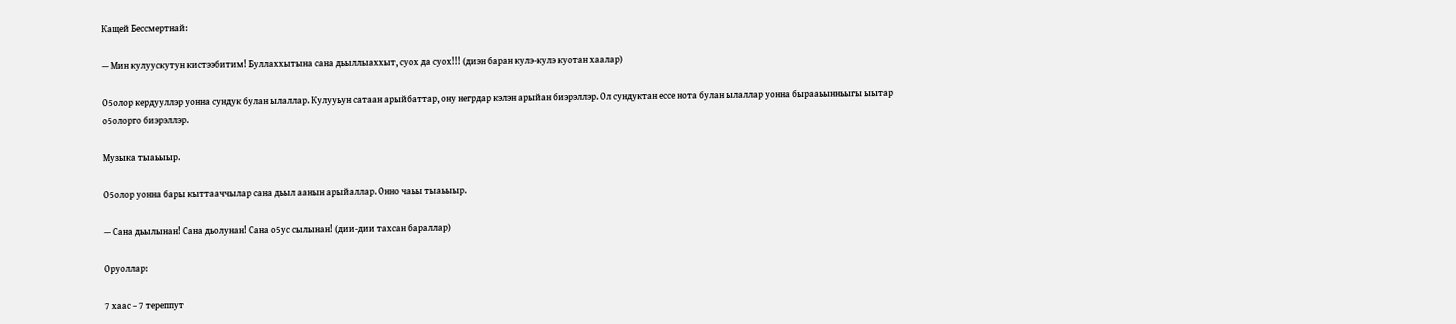Кащей Бессмертнай:

— Мин кулуускутун кистээбитим! Буллаххытына сана дьыллыаххыт, суох да суох!!! (диэн баран кулэ-кулэ куотан хаалар)

О5олор кердууллэр уонна сундук булан ылаллар. Кулууьун сатаан арыйбаттар, ону негрдар кэлэн арыйан биэрэллэр. Ол сундуктан ессе нота булан ылаллар уонна бырааьынньыгы ыытар о5олорго биэрэллэр.

Музыка тыаьыыр.

О5олор уонна бары кыттааччылар сана дьыл аанын арыйаллар. Онно чаьы тыаьыыр.

— Сана дьылынан! Сана дьолунан! Сана о5ус сылынан! (дии-дии тахсан бараллар)

Оруоллар:

7 хаас – 7 тереппут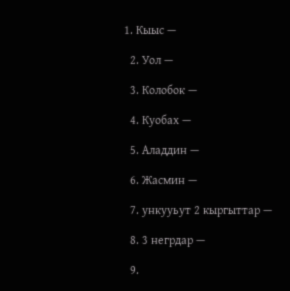1. Кыыс —

  2. Уол —

  3. Колобок —

  4. Куобах —

  5. Аладдин —

  6. Жасмин —

  7. ункууьут 2 кыргыттар —

  8. 3 негрдар —

  9.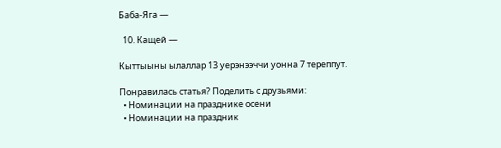Баба-Яга —

  10. Кащей —

Кыттыыны ылаллар 13 уерэнээччи уонна 7 тереппут.

Понравилась статья? Поделить с друзьями:
  • Номинации на празднике осени
  • Номинации на праздник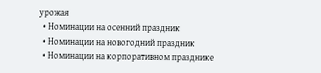урожая
  • Номинации на осенний праздник
  • Номинации на новогодний праздник
  • Номинации на корпоративном празднике